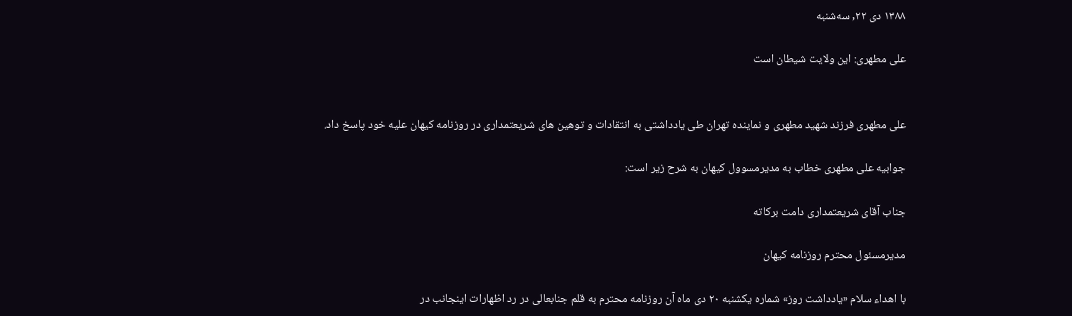۱۳۸۸ دی ۲۲, سه‌شنبه

علی مطهری: این ولایت شیطان است


علی مطهری فرزند شهید مطهری و نماینده تهران طی یادداشتی به انتقادات و توهین های شریعتمداری در روزنامه کیهان علیه خود پاسخ داد.

جوابیه علی مطهری خطاب به مدیرمسوول کیهان به شرح زیر است:

جناب آقای شریعتمداری دامت برکاته

مدیرمسئول محترم روزنامه کیهان

با اهداء سلام «یادداشت روز» شماره یکشنبه ۲۰ دی ماه آن روزنامه محترم به قلم جنابعالی در رد اظهارات اینجانب در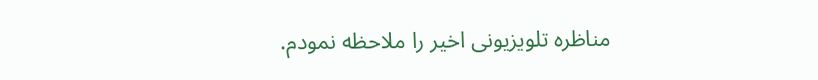مناظره تلویزیونی اخیر را ملاحظه نمودم.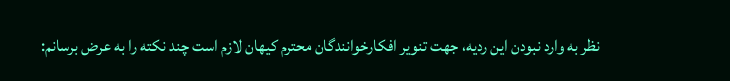نظر به وارد نبودن این ردیه، جهت تنویر افکارخوانندگان محترم کیهان لازم است چند نکته را به عرض برسانم: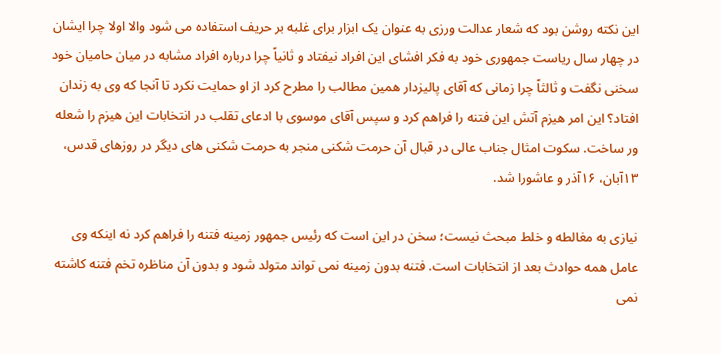این نکته روشن بود که شعار عدالت ورزی به عنوان یک ابزار برای غلبه بر حریف استفاده می شود والا اولا چرا ایشان در چهار سال ریاست جمهوری خود به فکر افشای این افراد نیفتاد و ثانیاً چرا درباره افراد مشابه در میان حامیان خود سخنی نگفت و ثالثاً چرا زمانی که آقای پالیزدار همین مطالب را مطرح کرد از او حمایت نکرد تا آنجا که وی به زندان افتاد؟ این امر هیزم آتش این فتنه را فراهم کرد و سپس آقای موسوی با ادعای تقلب در انتخابات این هیزم را شعله ور ساخت. سکوت امثال جناب عالی در قبال آن حرمت شکنی منجر به حرمت شکنی های دیگر در روزهای قدس، ۱۳آبان، ۱۶آذر و عاشورا شد.

نیازی به مغالطه و خلط مبحث نیست؛ سخن در این است که رئیس جمهور زمینه فتنه را فراهم کرد نه اینکه وی عامل همه حوادث بعد از انتخابات است. فتنه بدون زمینه نمی تواند متولد شود و بدون آن مناظره تخم فتنه کاشته نمی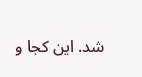شد. این کجا و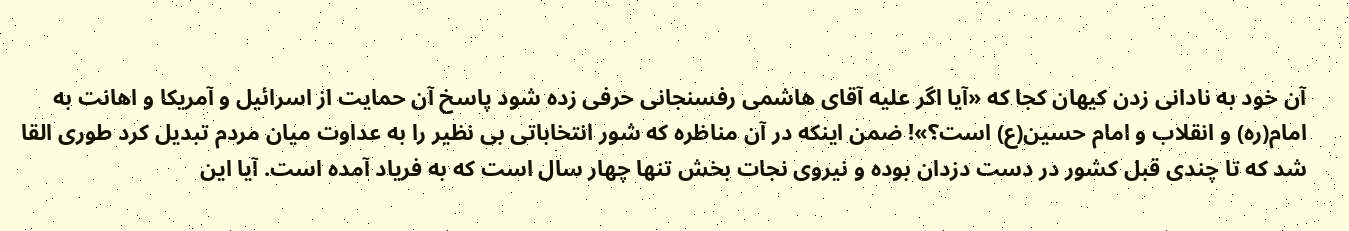آن خود به نادانی زدن کیهان کجا که «آیا اگر علیه آقای هاشمی رفسنجانی حرفی زده شود پاسخ آن حمایت از اسرائیل و آمریکا و اهانت به امام(ره) و انقلاب و امام حسین(ع) است؟»! ضمن اینکه در آن مناظره که شور انتخاباتی بی نظیر را به عداوت میان مردم تبدیل کرد طوری القا شد که تا چندی قبل کشور در دست دزدان بوده و نیروی نجات بخش تنها چهار سال است که به فریاد آمده است. آیا این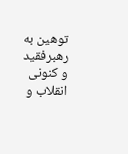توهین به رهبرفقید و کنونی انقلاب و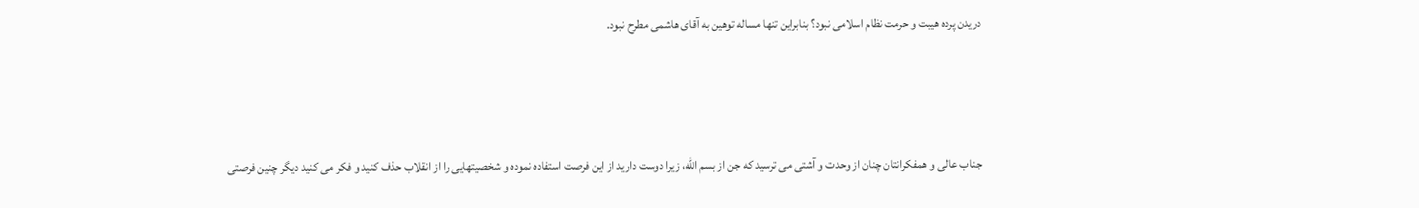دریدن پرده هیبت و حرمت نظام اسلامی نبود؟ بنابراین تنها مساله توهین به آقای هاشمی مطرح نبود.



جناب عالی و همفکرانتان چنان از وحدت و آشتی می ترسید که جن از بسم الله، زیرا دوست دارید از این فرصت استفاده نموده و شخصیتهایی را از انقلاب حذف کنید و فکر می کنید دیگر چنین فرصتی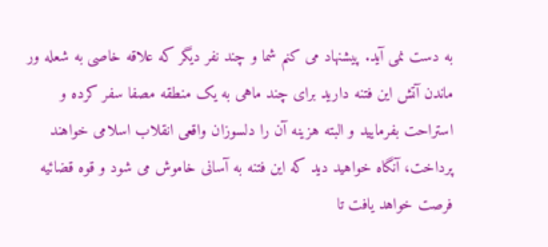به دست نمی آید. پیشنهاد می کنم شما و چند نفر دیگر که علاقه خاصی به شعله ور ماندن آتش این فتنه دارید برای چند ماهی به یک منطقه مصفا سفر کرده و استراحت بفرمایید و البته هزینه آن را دلسوزان واقعی انقلاب اسلامی خواهند پرداخت، آنگاه خواهید دید که این فتنه به آسانی خاموش می شود و قوه قضائیه فرصت خواهد یافت تا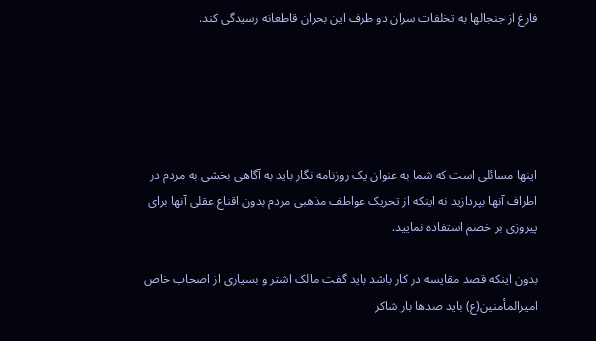فارغ از جنجالها به تخلفات سران دو طرف این بحران قاطعانه رسیدگی کند.





اینها مسائلی است که شما به عنوان یک روزنامه نگار باید به آگاهی بخشی به مردم در اطراف آنها بپردازید نه اینکه از تحریک عواطف مذهبی مردم بدون اقناع عقلی آنها برای پیروزی بر خصم استفاده نمایید.

بدون اینکه قصد مقایسه در کار باشد باید گفت مالک اشتر و بسیاری از اصحاب خاص امیرالمأمنین(ع) باید صدها بار شاکر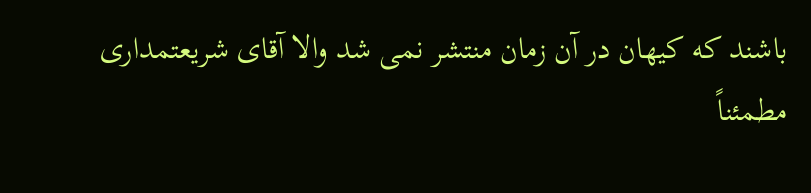باشند که کیهان در آن زمان منتشر نمی شد والا آقای شریعتمداری مطمئناً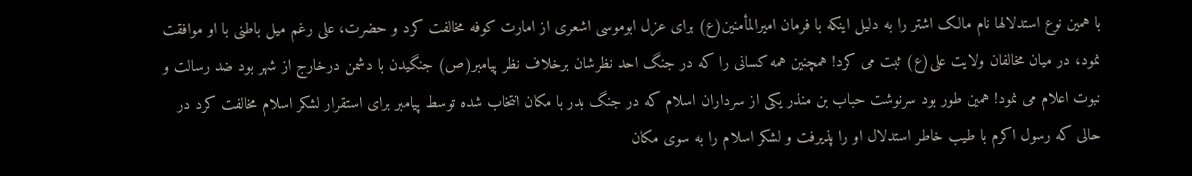با همین نوع استدلالها نام مالک اشتر را به دلیل اینکه با فرمان امیرالمأمنین(ع) برای عزل ابوموسی اشعری از امارت کوفه مخالفت کرد و حضرت، علی رغم میل باطنی با او موافقت نمود، در میان مخالفان ولایت علی(ع) ثبت می کرد! همچنین همه کسانی را که در جنگ احد نظرشان برخلاف نظر پیامبر(ص) جنگیدن با دشمن درخارج از شهر بود ضد رسالت و نبوت اعلام می نمود! همین طور بود سرنوشت حباب بن منذر یکی از سرداران اسلام که در جنگ بدر با مکان انتخاب شده توسط پیامبر برای استقرار لشکر اسلام مخالفت کرد در حالی که رسول اکرم با طیب خاطر استدلال او را پذیرفت و لشکر اسلام را به سوی مکان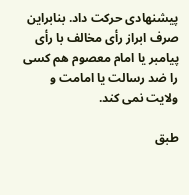پیشنهادی حرکت داد. بنابراین صرف ابراز رأی مخالف با رأی پیامبر یا امام معصوم هم کسی را ضد رسالت یا امامت و ولایت نمی کند.

طبق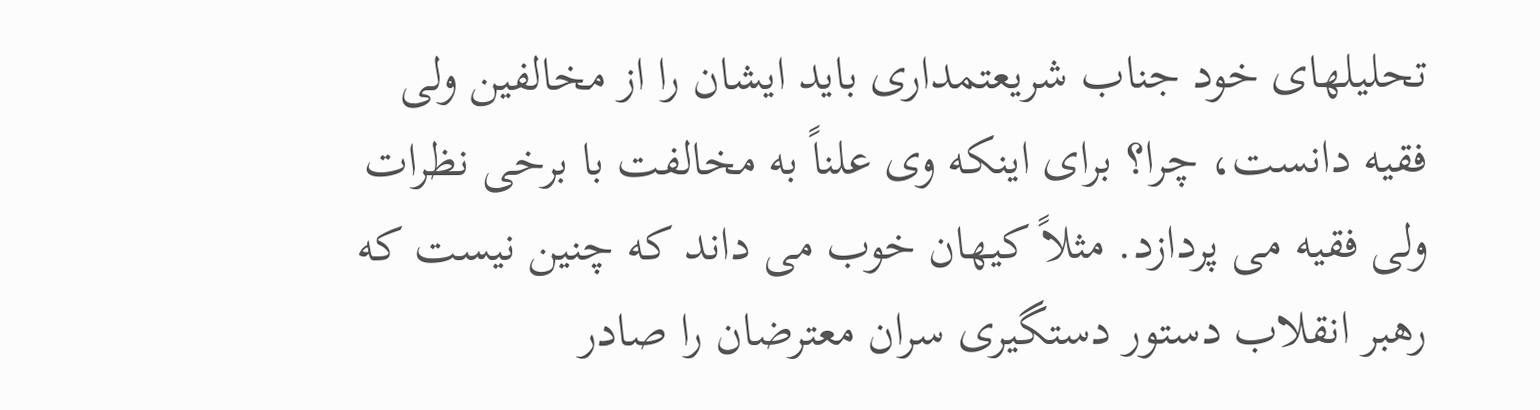تحلیلهای خود جناب شریعتمداری باید ایشان را از مخالفین ولی فقیه دانست، چرا؟ برای اینکه وی علناً به مخالفت با برخی نظرات ولی فقیه می پردازد. مثلاً کیهان خوب می داند که چنین نیست که رهبر انقلاب دستور دستگیری سران معترضان را صادر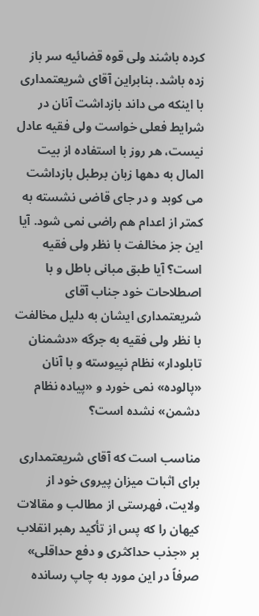کرده باشند ولی قوه قضائیه سر باز زده باشد. بنابراین آقای شریعتمداری با اینکه می داند بازداشت آنان در شرایط فعلی خواست ولی فقیه عادل نیست، هر روز با استفاده از بیت المال به دهها زبان برطبل بازداشت می کوبد و در جای قاضی نشسته به کمتر از اعدام هم راضی نمی شود. آیا این جز مخالفت با نظر ولی فقیه است؟ آیا طبق مبانی باطل و با اصطلاحات خود جناب آقای شریعتمداری ایشان به دلیل مخالفت با نظر ولی فقیه به جرگه «دشمنان تابلودار» نظام نپیوسته و با آنان «پالوده» نمی خورد و «پیاده نظام دشمن» نشده است؟

مناسب است که آقای شریعتمداری برای اثبات میزان پیروی خود از ولایت، فهرستی از مطالب و مقالات کیهان را که پس از تأکید رهبر انقلاب بر «جذب حداکثری و دفع حداقلی» صرفاً در این مورد به چاپ رسانده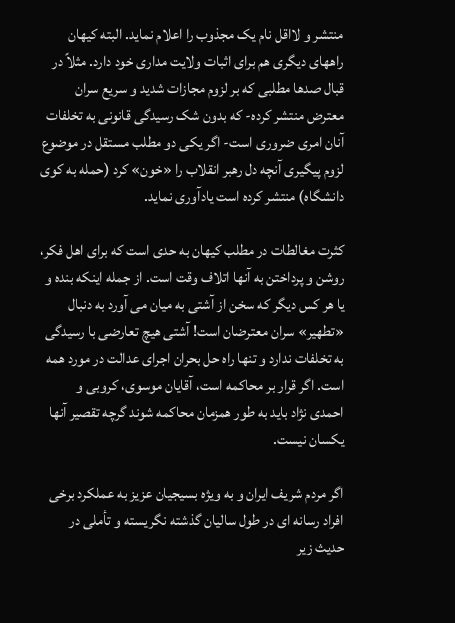منتشر و لااقل نام یک مجذوب را اعلام نماید. البته کیهان راههای دیگری هم برای اثبات ولایت مداری خود دارد. مثلاً در قبال صدها مطلبی که بر لزوم مجازات شدید و سریع سران معترض منتشر کرده- که بدون شک رسیدگی قانونی به تخلفات آنان امری ضروری است- اگر یکی دو مطلب مستقل در موضوع لزوم پیگیری آنچه دل رهبر انقلاب را «خون» کرد (حمله به کوی دانشگاه) منتشر کرده است یادآوری نماید.

کثرت مغالطات در مطلب کیهان به حدی است که برای اهل فکر، روشن و پرداختن به آنها اتلاف وقت است. از جمله اینکه بنده و یا هر کس دیگر که سخن از آشتی به میان می آورد به دنبال «تطهیر» سران معترضان است! آشتی هیچ تعارضی با رسیدگی به تخلفات ندارد و تنها راه حل بحران اجرای عدالت در مورد همه است. اگر قرار بر محاکمه است، آقایان موسوی، کروبی و احمدی نژاد باید به طور همزمان محاکمه شوند گرچه تقصیر آنها یکسان نیست.

اگر مردم شریف ایران و به ویژه بسیجیان عزیز به عملکرد برخی افراد رسانه ای در طول سالیان گذشته نگریسته و تأملی در حدیث زیر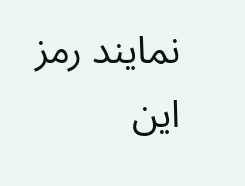نمایند رمز این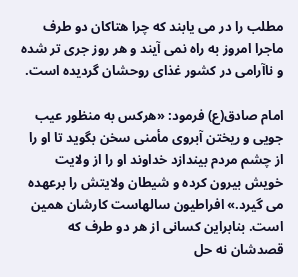مطلب را در می یابند که چرا هتاکان دو طرف ماجرا امروز به راه نمی آیند و هر روز جری تر شده و ناآرامی در کشور غذای روحشان گردیده است.

امام صادق(ع) فرمود: «هرکس به منظور عیب جویی و ریختن آبروی مأمنی سخن بگوید تا او را از چشم مردم بیندازد خداوند او را از ولایت خویش بیرون کرده و شیطان ولایتش را برعهده می گیرد.» افراطیون سالهاست کارشان همین است. بنابراین کسانی از هر دو طرف که قصدشان نه حل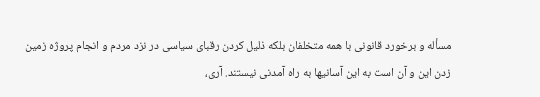مسأله و برخورد قانونی با همه متخلفان بلکه ذلیل کردن رقبای سیاسی در نزد مردم و انجام پروژه زمین زدن این و آن است به این آسانیها به راه آمدنی نیستند. آری،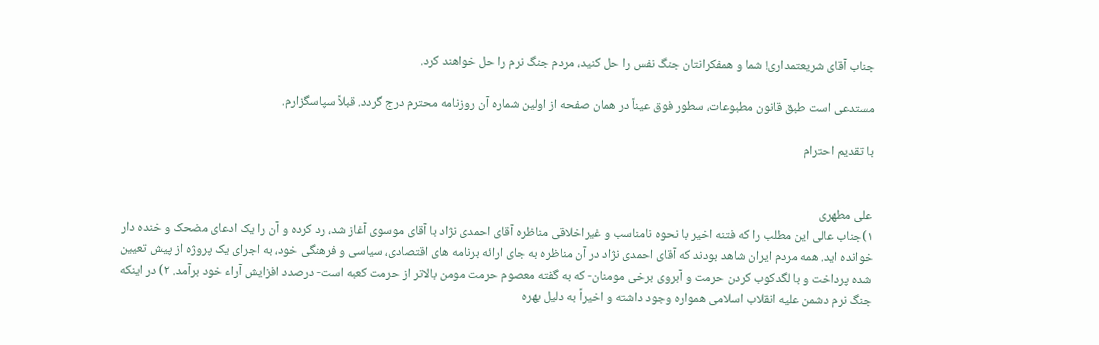جناب آقای شریعتمداری! شما و همفکرانتان جنگ نفس را حل کنید، مردم جنگ نرم را حل خواهند کرد.

مستدعی است طبق قانون مطبوعات، سطور فوق عیناً در همان صفحه از اولین شماره آن روزنامه محترم درج گردد. قبلاً سپاسگزارم.

با تقدیم احترام


علی مطهری
۱)جناب عالی این مطلب را که فتنه اخیر با نحوه نامناسب و غیراخلاقی مناظره آقای احمدی نژاد با آقای موسوی آغاز شد، رد کرده و آن را یک ادعای مضحک و خنده دار خوانده اید. همه مردم ایران شاهد بودند که آقای احمدی نژاد در آن مناظره به جای ارائه برنامه های اقتصادی، سیاسی و فرهنگی خود، به اجرای یک پروژه از پیش تعیین شده پرداخت و با لگدکوب کردن حرمت و آبروی برخی مومنان- که به گفته معصوم حرمت مومن بالاتر از حرمت کعبه است- درصدد افزایش آراء خود برآمد. ۲) در اینکه جنگ نرم دشمن علیه انقلاب اسلامی همواره وجود داشته و اخیراً به دلیل بهره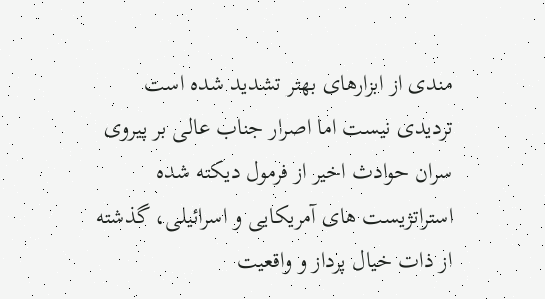مندی از ابزارهای بهتر تشدید شده است تردیدی نیست اما اصرار جناب عالی بر پیروی سران حوادث اخیر از فرمول دیکته شده استراتژیست های آمریکایی و اسرائیلی، گذشته از ذات خیال پرداز و واقعیت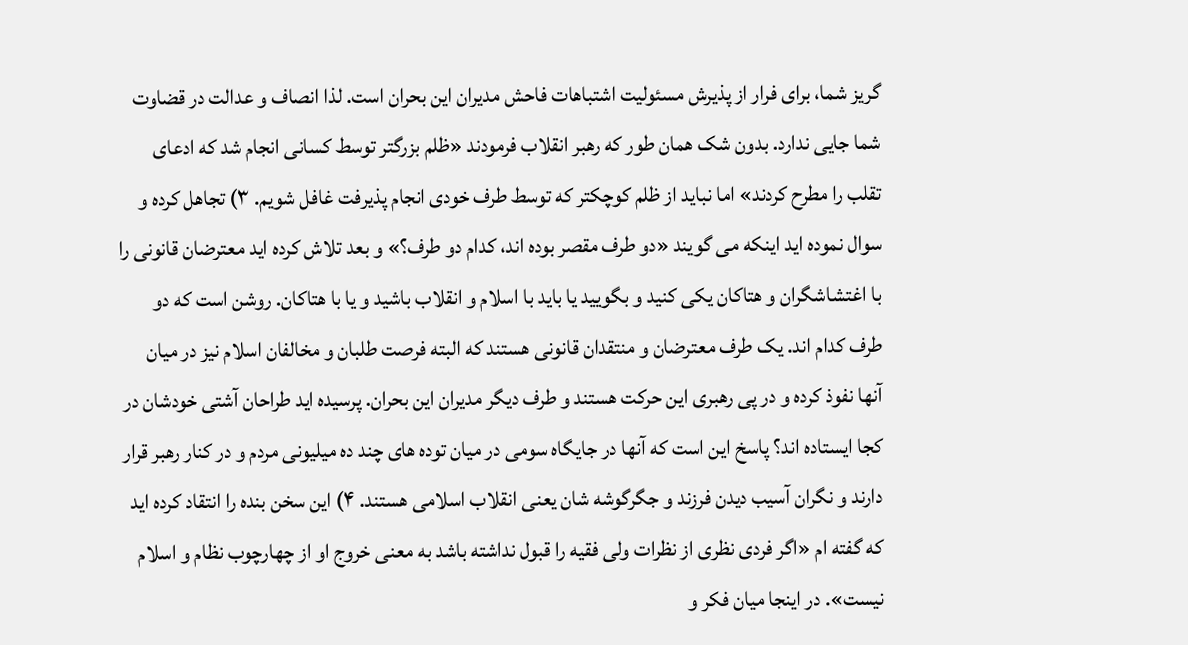گریز شما، برای فرار از پذیرش مسئولیت اشتباهات فاحش مدیران این بحران است. لذا انصاف و عدالت در قضاوت شما جایی ندارد. بدون شک همان طور که رهبر انقلاب فرمودند «ظلم بزرگتر توسط کسانی انجام شد که ادعای تقلب را مطرح کردند» اما نباید از ظلم کوچکتر که توسط طرف خودی انجام پذیرفت غافل شویم. ۳) تجاهل کرده و سوال نموده اید اینکه می گویند «دو طرف مقصر بوده اند، کدام دو طرف؟» و بعد تلاش کرده اید معترضان قانونی را با اغتشاشگران و هتاکان یکی کنید و بگویید یا باید با اسلام و انقلاب باشید و یا با هتاکان. روشن است که دو طرف کدام اند. یک طرف معترضان و منتقدان قانونی هستند که البته فرصت طلبان و مخالفان اسلام نیز در میان آنها نفوذ کرده و در پی رهبری این حرکت هستند و طرف دیگر مدیران این بحران. پرسیده اید طراحان آشتی خودشان در کجا ایستاده اند؟ پاسخ این است که آنها در جایگاه سومی در میان توده های چند ده میلیونی مردم و در کنار رهبر قرار دارند و نگران آسیب دیدن فرزند و جگرگوشه شان یعنی انقلاب اسلامی هستند. ۴) این سخن بنده را انتقاد کرده اید که گفته ام «اگر فردی نظری از نظرات ولی فقیه را قبول نداشته باشد به معنی خروج او از چهارچوب نظام و اسلام نیست». در اینجا میان فکر و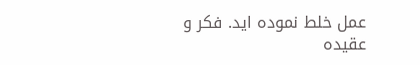عمل خلط نموده اید. فکر و عقیده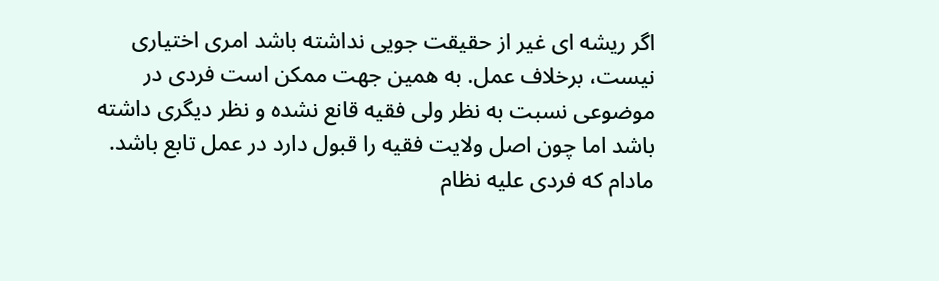اگر ریشه ای غیر از حقیقت جویی نداشته باشد امری اختیاری نیست، برخلاف عمل. به همین جهت ممکن است فردی در موضوعی نسبت به نظر ولی فقیه قانع نشده و نظر دیگری داشته باشد اما چون اصل ولایت فقیه را قبول دارد در عمل تابع باشد. مادام که فردی علیه نظام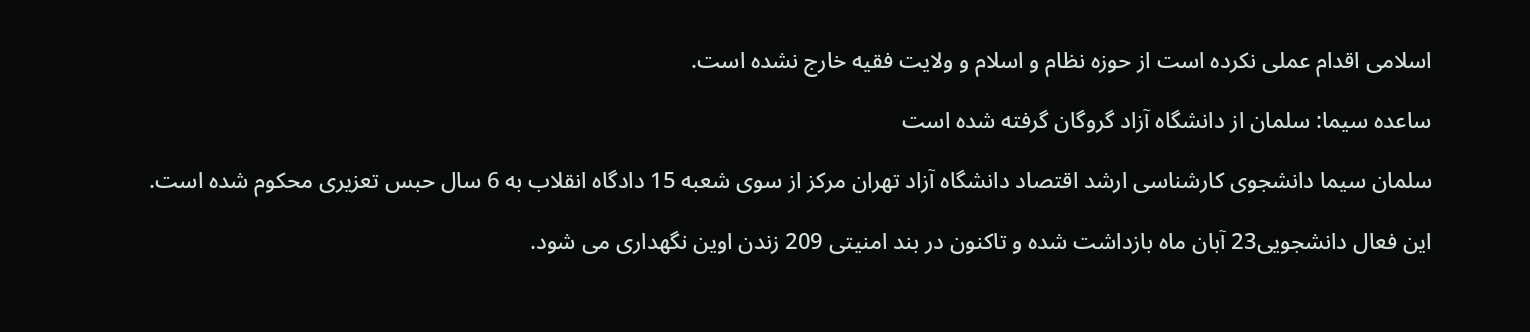اسلامی اقدام عملی نکرده است از حوزه نظام و اسلام و ولایت فقیه خارج نشده است.

ساعده سیما: سلمان از دانشگاه آزاد گروگان گرفته شده است

سلمان سیما دانشجوی کارشناسی ارشد اقتصاد دانشگاه آزاد تهران مرکز از سوی شعبه 15 دادگاه انقلاب به 6 سال حبس تعزیری محکوم شده است.

این فعال دانشجویی23 آبان ماه بازداشت شده و تاکنون در بند امنیتی 209 زندن اوین نگهداری می شود.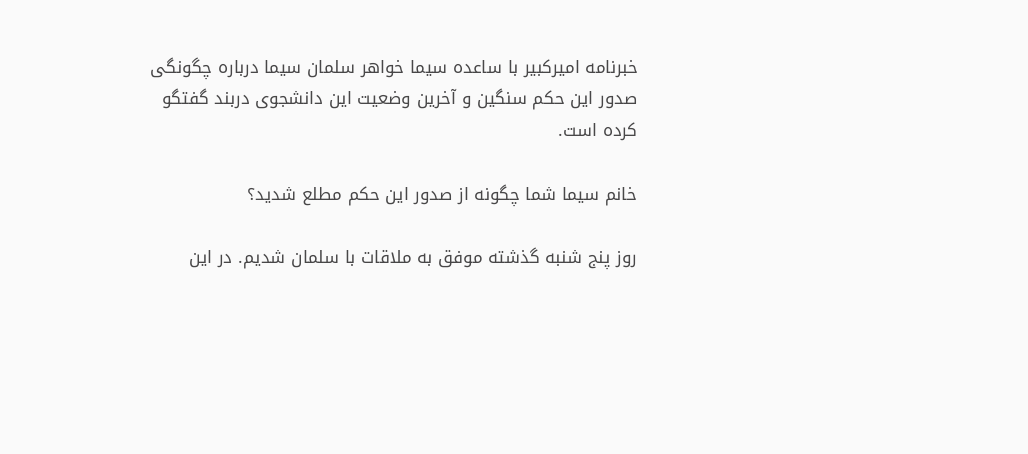خبرنامه امیرکبیر با ساعده سیما خواهر سلمان سیما درباره چگونگی صدور این حکم سنگین و آخرین وضعیت این دانشجوی دربند گفتگو کرده است.

خانم سیما شما چگونه از صدور این حکم مطلع شدید؟

روز پنج شنبه گذشته موفق به ملاقات با سلمان شدیم. در این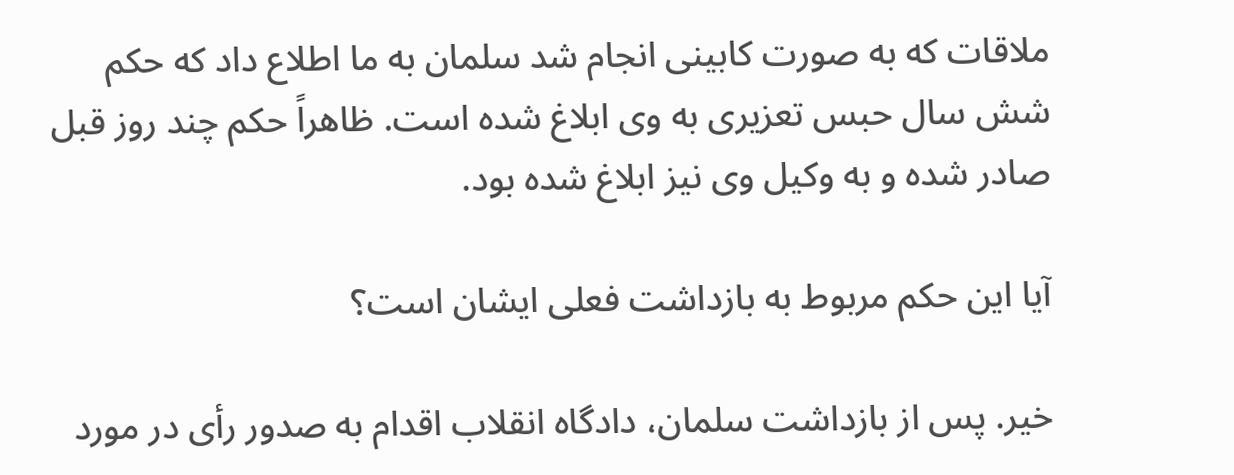ملاقات که به صورت کابینی انجام شد سلمان به ما اطلاع داد که حکم شش سال حبس تعزیری به وی ابلاغ شده است. ظاهراً حکم چند روز قبل صادر شده و به وکیل وی نیز ابلاغ شده بود.

آیا این حکم مربوط به بازداشت فعلی ایشان است؟

خیر. پس از بازداشت سلمان، دادگاه انقلاب اقدام به صدور رأی در مورد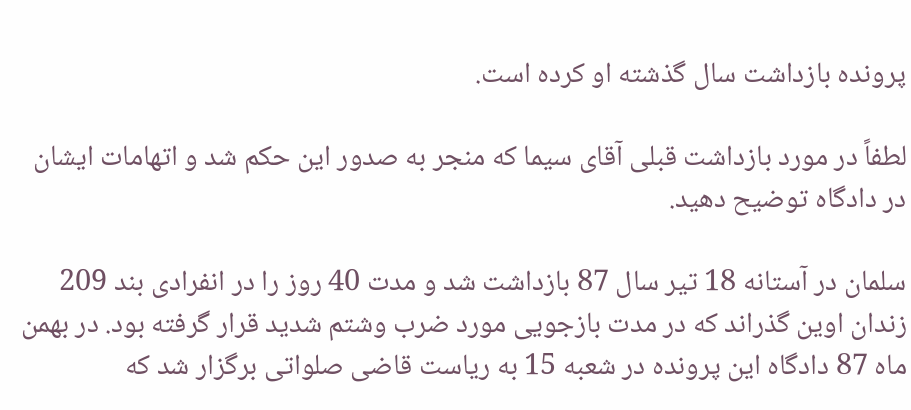پرونده بازداشت سال گذشته او کرده است.

لطفاً در مورد بازداشت قبلی آقای سیما که منجر به صدور این حکم شد و اتهامات ایشان در دادگاه توضیح دهید.

سلمان در آستانه 18 تیر سال 87 بازداشت شد و مدت 40 روز را در انفرادی بند 209 زندان اوین گذراند که در مدت بازجویی مورد ضرب وشتم شدید قرار گرفته بود. در بهمن ماه 87 دادگاه این پرونده در شعبه 15 به ریاست قاضی صلواتی برگزار شد که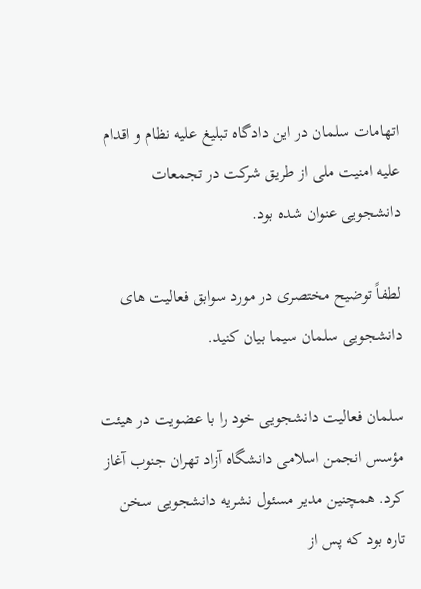اتهامات سلمان در این دادگاه تبلیغ علیه نظام و اقدام علیه امنیت ملی از طریق شرکت در تجمعات دانشجویی عنوان شده بود.

لطفاً توضیح مختصری در مورد سوابق فعالیت های دانشجویی سلمان سیما بیان کنید.

سلمان فعالیت دانشجویی خود را با عضویت در هیئت مؤسس انجمن اسلامی دانشگاه آزاد تهران جنوب آغاز کرد. همچنین مدیر مسئول نشریه دانشجویی سخن تاره بود که پس از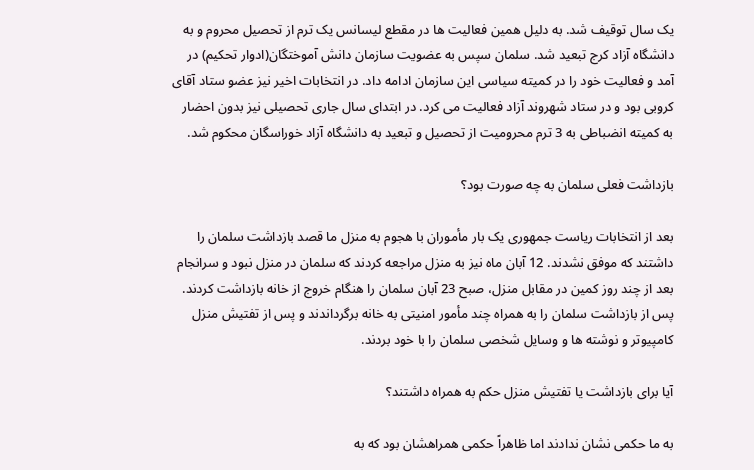یک سال توقیف شد. به دلیل همین فعالیت ها در مقطع لیسانس یک ترم از تحصیل محروم و به دانشگاه آزاد کرج تبعید شد. سلمان سپس به عضویت سازمان دانش آموختگان(ادوار تحکیم) در آمد و فعالیت خود را در کمیته سیاسی این سازمان ادامه داد. در انتخابات اخیر نیز عضو ستاد آقای کروبی بود و در ستاد شهروند آزاد فعالیت می کرد. در ابتدای سال جاری تحصیلی نیز بدون احضار به کمیته انضباطی به 3 ترم محرومیت از تحصیل و تبعید به دانشگاه آزاد خوراسگان محکوم شد.

بازداشت فعلی سلمان به چه صورت بود؟

بعد از انتخابات ریاست جمهوری یک بار مأموران با هجوم به منزل ما قصد بازداشت سلمان را داشتند که موفق نشدند. 12 آبان ماه نیز به منزل مراجعه کردند که سلمان در منزل نبود و سرانجام بعد از چند روز کمین در مقابل منزل، صبح 23 آبان سلمان را هنگام خروج از خانه بازداشت کردند. پس از بازداشت سلمان را به همراه چند مأمور امنیتی به خانه برگرداندند و پس از تفتیش منزل کامپیوتر و نوشته ها و وسایل شخصی سلمان را با خود بردند.

آیا برای بازداشت یا تفتیش منزل حکم به همراه داشتند؟

به ما حکمی نشان ندادند اما ظاهراً حکمی همراهشان بود که به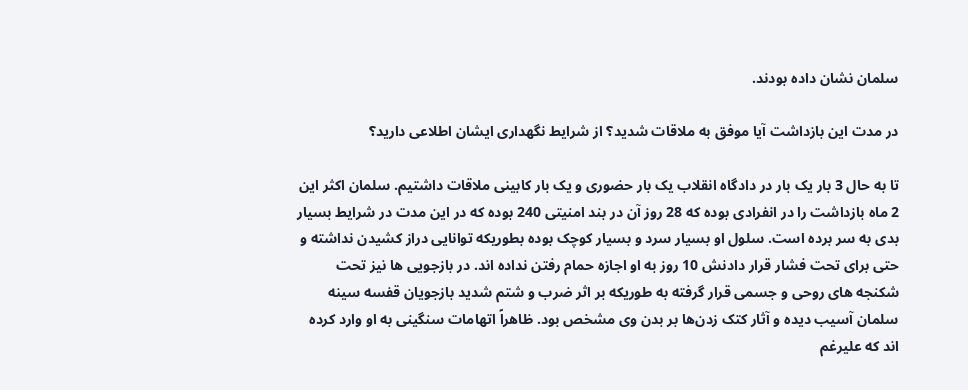سلمان نشان داده بودند.

در مدت این بازداشت آیا موفق به ملاقات شدید؟ از شرایط نگهداری ایشان اطلاعی دارید؟

تا به حال 3 بار یک بار در دادگاه انقلاب یک بار حضوری و یک بار کابینی ملاقات داشتیم. سلمان اکثر این 2 ماه بازداشت را در انفرادی بوده که 28 روز آن در بند امنیتی 240 بوده که در این مدت در شرایط بسیار بدی به سر برده است. سلول او بسیار سرد و بسیار کوچک بوده بطوریکه توانایی دراز کشیدن نداشته و حتی برای تحت فشار قرار دادنش 10 روز به او اجازه حمام رفتن نداده اند. در بازجویی ها نیز تحت شکنجه های روحی و جسمی قرار گرفته به طوریکه بر اثر ضرب و شتم شدید بازجویان قفسه سینه سلمان آسیب دیده و آثار کتک زدن‌ها بر بدن وی مشخص بود. ظاهراً اتهامات سنگینی به او وارد کرده اند که علیرغم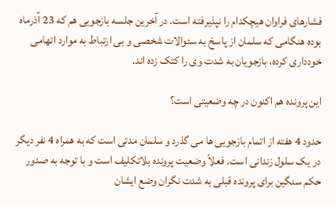فشارهای فراوان هیچکدام را نپذیرفته است. در آخرین جلسه بازجویی هم که 23 آذرماه بوده هنگامی که سلمان از پاسخ به سئوالات شخصی و بی ارتباط به موارد اتهامی خودداری کرده، بازجویان به شدت وی را کتک زده اند.

این پرونده هم اکنون در چه وضعیتی است؟

حدود 4 هفته از اتمام بازجویی ها می گذرد و سلمان مدتی است که به همراه 4 نفر دیگر در یک سلول زندانی است. فعلاً وضعیت پرونده بلاتکلیف است و با توجه به صدور حکم سنگین برای پرونده قبلی به شدت نگران وضع ایشان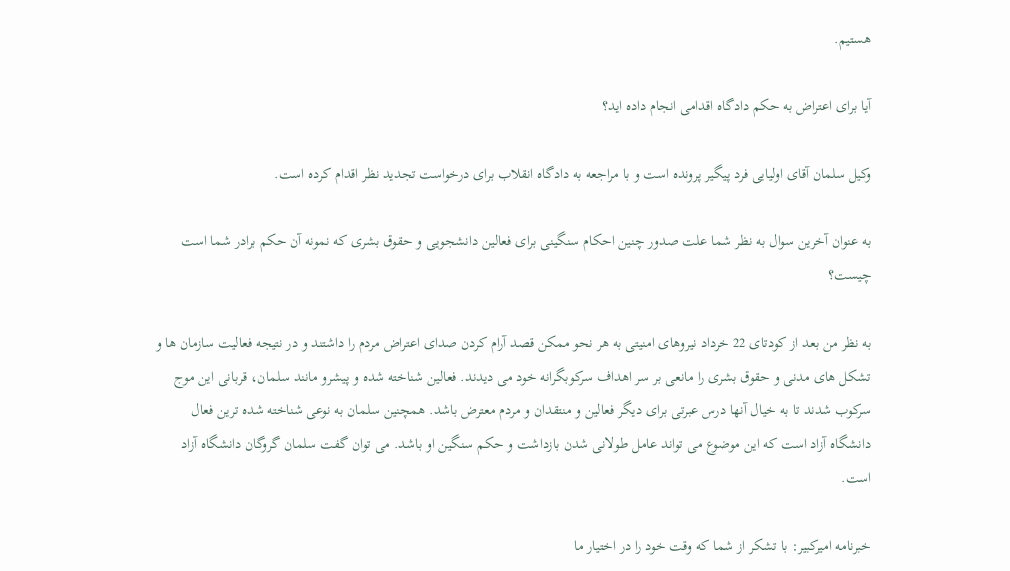هستیم.

آیا برای اعتراض به حکم دادگاه اقدامی انجام داده اید؟

وکیل سلمان آقای اولیایی فرد پیگیر پرونده است و با مراجعه به دادگاه انقلاب برای درخواست تجدید نظر اقدام کرده است.

به عنوان آخرین سوال به نظر شما علت صدور چنین احکام سنگینی برای فعالین دانشجویی و حقوق بشری که نمونه آن حکم برادر شما است چیست؟

به نظر من بعد از کودتای 22 خرداد نیروهای امنیتی به هر نحو ممکن قصد آرام کردن صدای اعتراض مردم را داشتند و در نتیجه فعالیت سازمان ها و تشکل های مدنی و حقوق بشری را مانعی بر سر اهداف سرکوبگرانه خود می دیدند. فعالین شناخته شده و پیشرو مانند سلمان، قربانی این موج سرکوب شدند تا به خیال آنها درس عبرتی برای دیگر فعالین و منتقدان و مردم معترض باشد. همچنین سلمان به نوعی شناخته شده ترین فعال دانشگاه آزاد است که این موضوع می تواند عامل طولانی شدن بازداشت و حکم سنگین او باشد. می توان گفت سلمان گروگان دانشگاه آزاد است.

خبرنامه امیرکبیر: با تشکر از شما که وقت خود را در اختیار ما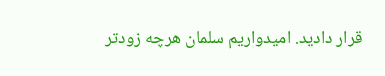قرار دادید. امیدواریم سلمان هرچه زودتر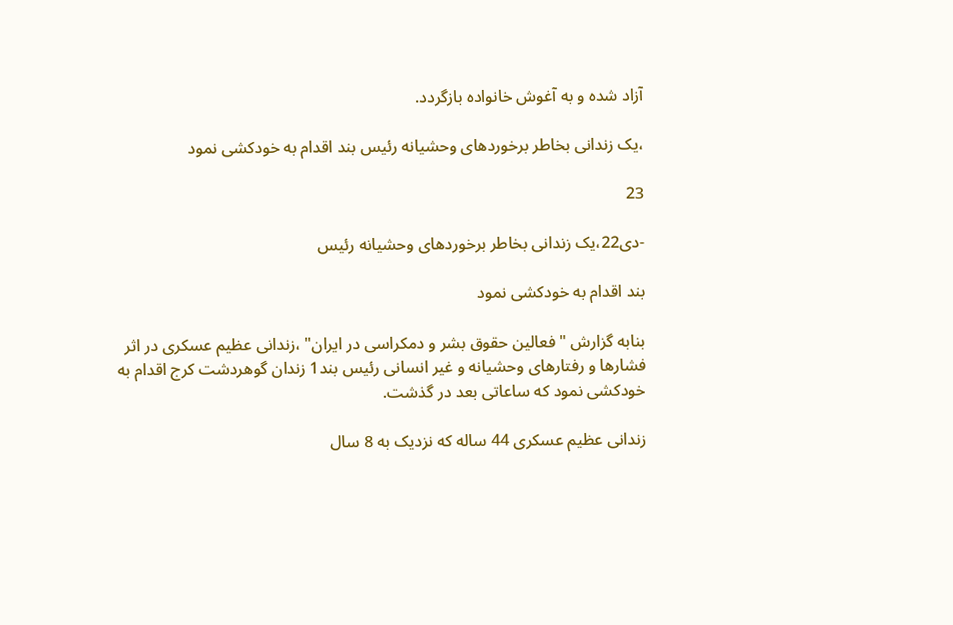آزاد شده و به آغوش خانواده بازگردد.

،یک زندانی بخاطر برخوردهای وحشیانه رئیس بند اقدام به خودکشی نمود

23

-دی22،یک زندانی بخاطر برخوردهای وحشیانه رئیس

بند اقدام به خودکشی نمود

بنابه گزارش " فعالین حقوق بشر و دمکراسی در ایران" ،زندانی عظیم عسکری در اثر فشارها و رفتارهای وحشیانه و غیر انسانی رئیس بند1 زندان گوهردشت کرج اقدام به خودکشی نمود که ساعاتی بعد در گذشت.

زندانی عظیم عسکری 44 ساله که نزدیک به 8 سال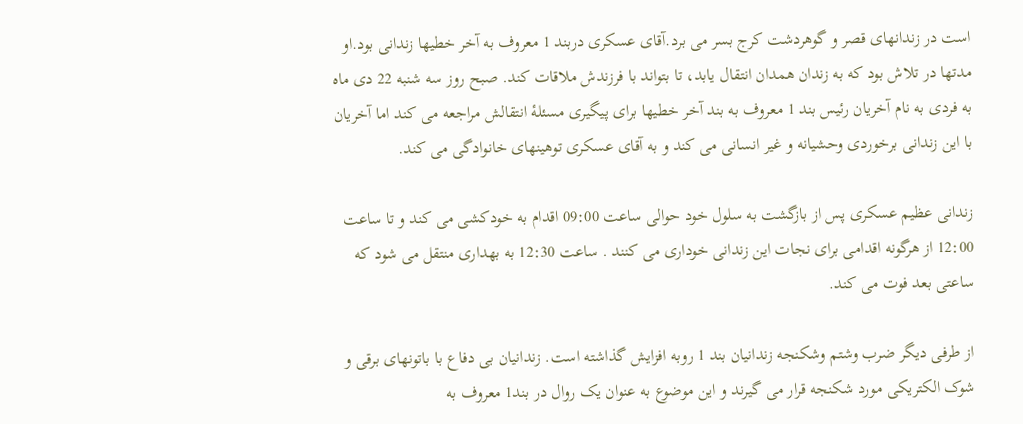است در زندانهای قصر و گوهردشت کرج بسر می برد.آقای عسکری دربند 1 معروف به آخر خطیها زندانی بود.او مدتها در تلاش بود که به زندان همدان انتقال یابد، تا بتواند با فرزندش ملاقات کند. صبح روز سه شنبه 22 دی ماه به فردی به نام آخریان رئیس بند 1 معروف به بند آخر خطیها برای پیگیری مسئلۀ انتقالش مراجعه می کند اما آخریان با این زندانی برخوردی وحشیانه و غیر انسانی می کند و به آقای عسکری توهینهای خانوادگی می کند.

زندانی عظیم عسکری پس از بازگشت به سلول خود حوالی ساعت 09:00 اقدام به خودکشی می کند و تا ساعت 12:00 از هرگونه اقدامی برای نجات این زندانی خوداری می کنند . ساعت 12:30 به بهداری منتقل می شود که ساعتی بعد فوت می کند.

از طرفی دیگر ضرب وشتم وشکنجه زندانیان بند 1 روبه افزایش گذاشته است. زندانیان بی دفاع با باتونهای برقی و شوک الکتریکی مورد شکنجه قرار می گیرند و این موضوع به عنوان یک روال در بند1 معروف به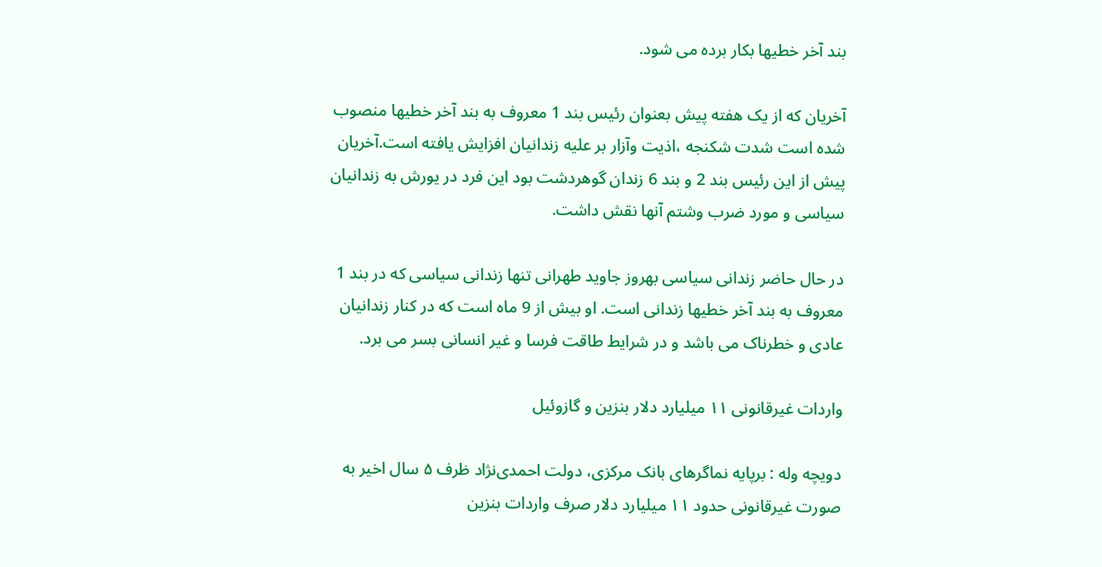بند آخر خطیها بکار برده می شود.

آخریان که از یک هفته پیش بعنوان رئیس بند 1 معروف به بند آخر خطیها منصوب شده است شدت شکنجه ،اذیت وآزار بر علیه زندانیان افزایش یافته است.آخریان پیش از این رئیس بند 2 و بند 6 زندان گوهردشت بود این فرد در یورش به زندانیان سیاسی و مورد ضرب وشتم آنها نقش داشت.

در حال حاضر زندانی سیاسی بهروز جاوید طهرانی تنها زندانی سیاسی که در بند 1 معروف به بند آخر خطیها زندانی است. او بیش از 9 ماه است که در کنار زندانیان عادی و خطرناک می باشد و در شرایط طاقت فرسا و غیر انسانی بسر می برد.

واردات غیرقانونی ۱۱ میلیارد دلار بنزین و گازوئیل

دويچه وله : برپایه نماگرهای بانک مرکزی، دولت احمدی‌نژاد ظرف ۵ سال اخیر به صورت غیرقانونی حدود ۱۱ میلیارد دلار صرف واردات بنزین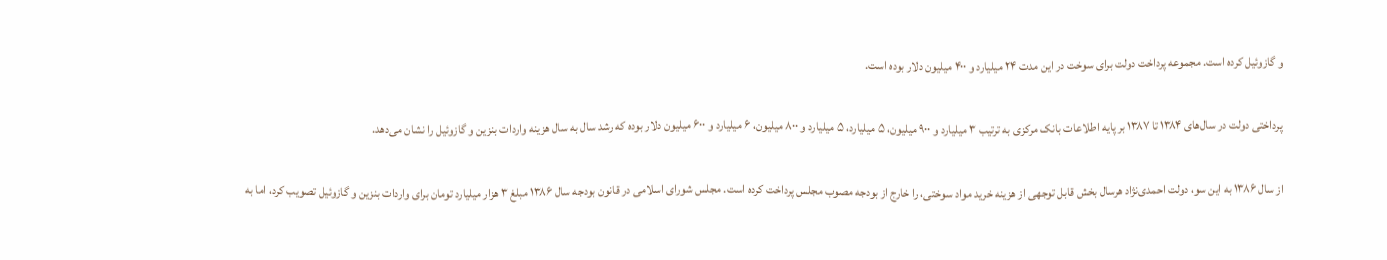و گازوئیل کرده است. مجموعه پرداخت دولت برای سوخت در این مدت ۲۴ میلیارد و ۴۰۰ میلیون دلار بوده است.

پرداختی دولت در سال‌های ۱۳۸۴ تا ۱۳۸۷ بر پایه اطلاعات بانک مرکزی به ترتیب ۳ میلیارد و ۹۰۰ میلیون، ۵ میلیارد، ۵ میلیارد و ۸۰۰ میلیون، ۶ میلیارد و ۶۰۰ میلیون دلار بوده که رشد سال به سال هزینه واردات بنزین و گازوئیل را نشان می‌دهد.

از سال ۱۳۸۶ به این سو، دولت احمدی‌نژاد هرسال بخش قابل توجهی از هزینه خرید مواد سوختی، را خارج از بودجه‌ مصوب مجلس پرداخت کرده است. مجلس شورای اسلامی در قانون بودجه سال ۱۳۸۶ مبلغ ۳ هزار میلیارد تومان برای واردات بنزین و گازوئیل تصویب کرد، اما به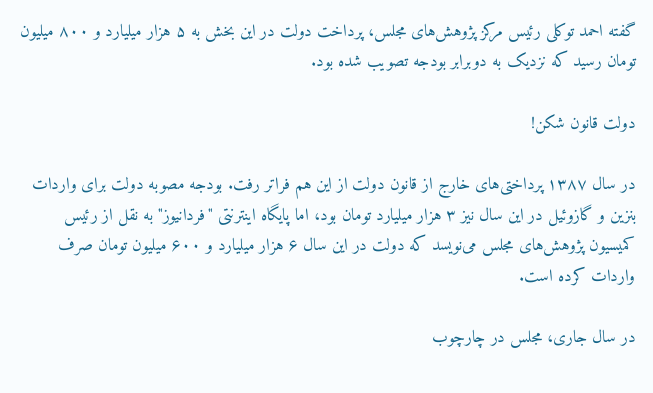گفته احمد توکلی رئیس مرکز پژوهش‌های مجلس، پرداخت دولت در این بخش به ۵ هزار میلیارد و ۸۰۰ میلیون تومان رسید که نزدیک به دوبرابر بودجه تصویب شده بود.

دولت قانون شکن!

در سال ۱۳۸۷ پرداختی‌های خارج از قانون دولت از این هم فراتر رفت. بودجه مصوبه دولت برای واردات بنزین و گازوئیل در این سال نیز ۳ هزار میلیارد تومان بود، اما پایگاه اینترنتی "فردانیوز" به نقل از رئیس کمیسیون پژوهش‌های مجلس می‌نویسد که دولت در این سال ۶ هزار میلیارد و ۶۰۰ میلیون تومان صرف واردات کرده است.

در سال جاری، مجلس در چارچوب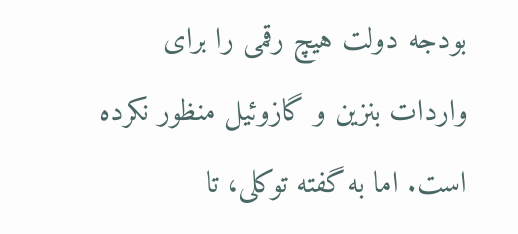بودجه دولت هیچ رقمی را برای واردات بنزین و گازوئیل منظور نکرده است. اما به گفته توکلی، تا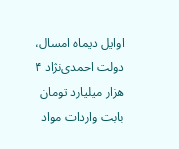اوایل دیماه امسال، دولت احمدی‌نژاد ۴ هزار میلیارد تومان بابت واردات مواد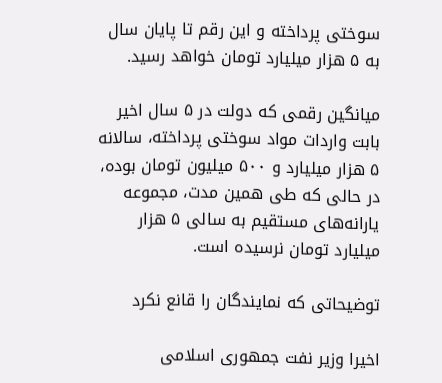سوختی پرداخته و این رقم تا پایان سال به ۵ هزار میلیارد تومان خواهد رسید.

میانگین رقمی که دولت در ۵ سال اخیر بابت واردات مواد سوختی پرداخته، سالانه ۵ هزار میلیارد و ۵۰۰ میلیون تومان بوده، در حالی که طی همین مدت، مجموعه یارانه‌های مستقیم به سالی ۵ هزار میلیارد تومان نرسیده است.

توضیحاتی که نمایندگان را قانع نکرد

اخیرا وزیر نفت جمهوری اسلامی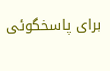برای پاسخگوئی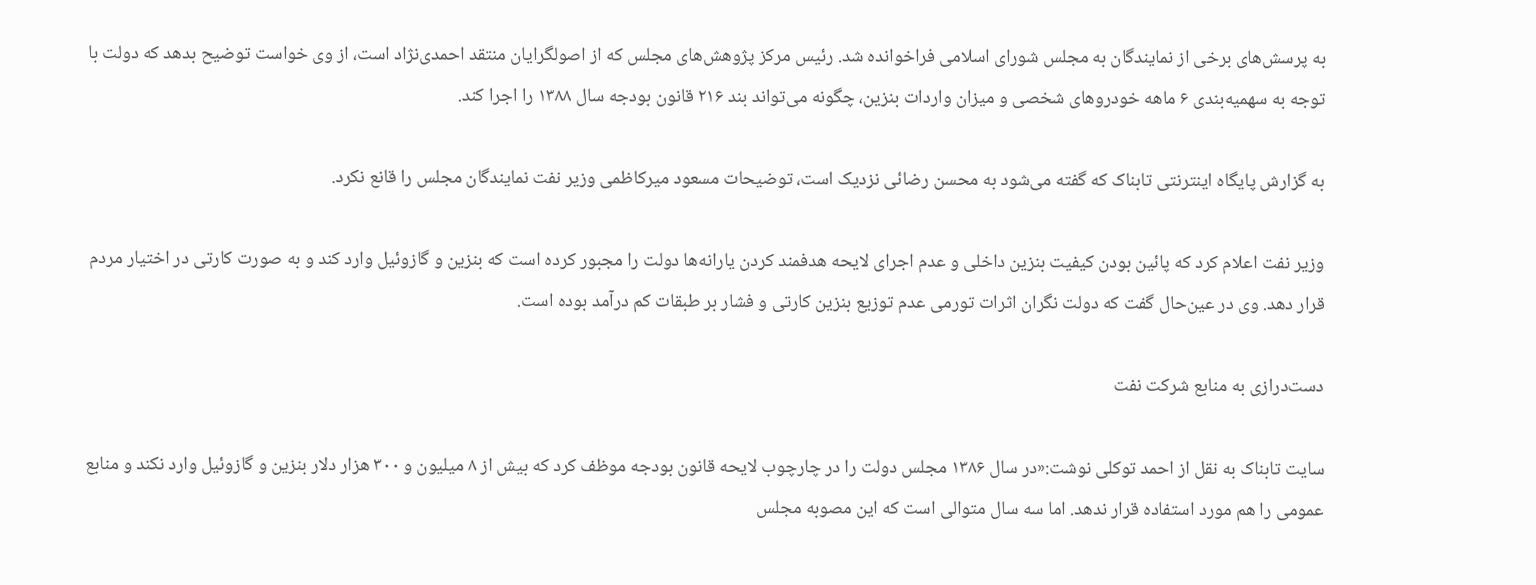به پرسش‌های برخی از نمایندگان به مجلس شورای اسلامی فراخوانده شد. رئيس مرکز پژوهش‌های مجلس که از اصولگرایان منتقد احمدی‌نژاد است، از وی خواست توضیح بدهد که دولت با توجه به سهمیه‌بندی ۶ ماهه خودروهای شخصی و میزان واردات بنزین، چگونه می‌تواند بند ۲۱۶ قانون بودجه سال ۱۳۸۸ را اجرا کند.

به گزارش پایگاه اینترنتی تابناک که گفته می‌شود به محسن رضائی نزدیک است، توضیحات مسعود میرکاظمی وزیر نفت نمایندگان مجلس را قانع نکرد.

وزیر نفت اعلام کرد که پائین بودن کیفیت بنزین داخلی و عدم اجرای لایحه هدفمند کردن یارانه‌ها دولت را مجبور کرده است که بنزین و گازوئیل وارد کند و به صورت کارتی در اختیار مردم قرار دهد. وی در عین‌حال گفت که دولت نگران اثرات تورمی عدم توزیع بنزین کارتی و فشار بر طبقات کم درآمد بوده است.

دست‌درازی به منابع شرکت نفت

سایت تابناک به نقل از احمد توکلی نوشت:«در سال ۱۳۸۶ مجلس دولت را در چارچوب لایحه قانون بودجه موظف کرد که بیش از ۸ میلیون و ۳۰۰ هزار دلار بنزین و گازوئیل وارد نکند و منابع عمومی را هم مورد استفاده قرار ندهد. اما سه سال متوالی است که این مصوبه مجلس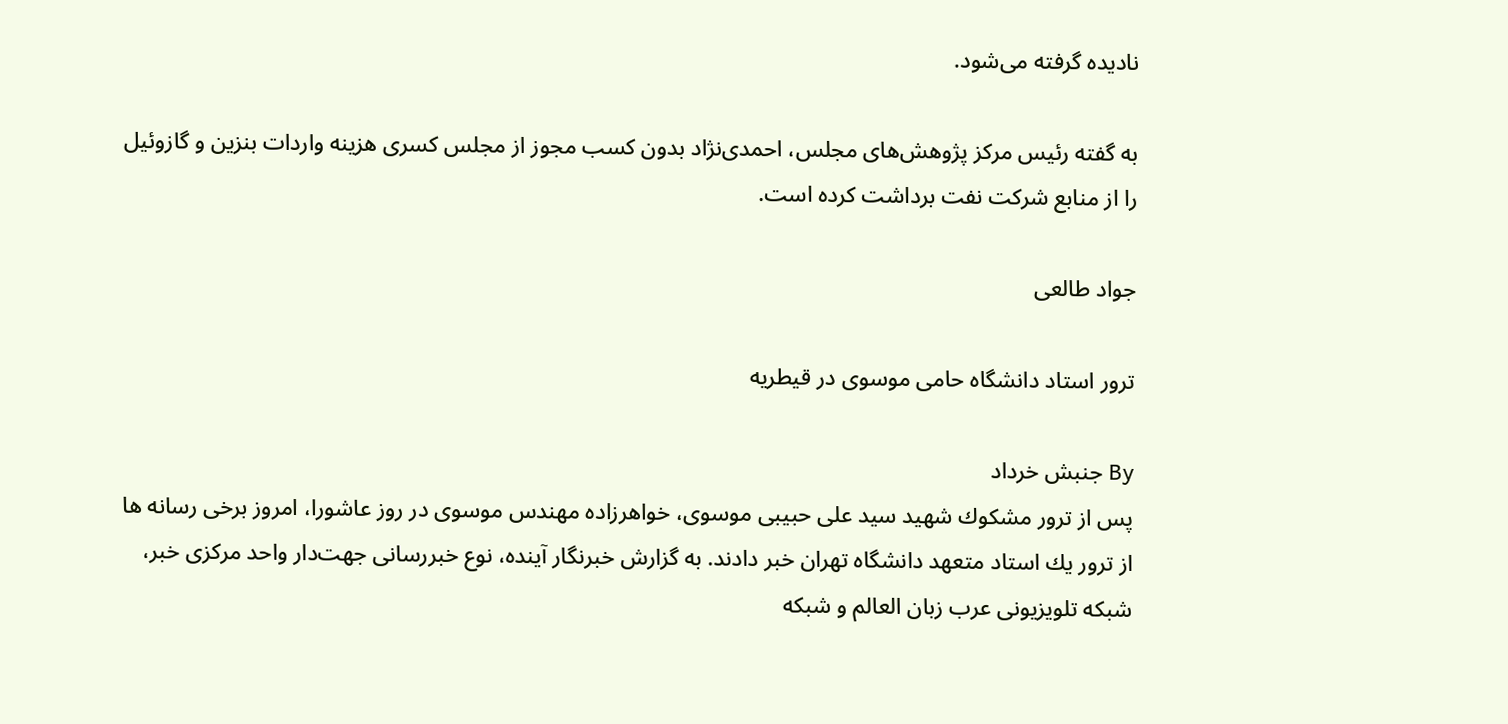نادیده گرفته می‌شود.

به گفته رئیس مرکز پژوهش‌های مجلس، احمدی‌نژاد بدون کسب مجوز از مجلس کسری هزینه واردات بنزین و گازوئیل را از منابع شرکت نفت برداشت کرده است.

جواد طالعی

ترور استاد دانشگاه حامی موسوی در قیطریه

By جنبش خرداد
پس از ترور مشكوك شهید سید علی حبیبی موسوی، خواهرزاده مهندس موسوی در روز عاشورا، امروز برخی رسانه ها از ترور یك استاد متعهد دانشگاه تهران خبر دادند. به گزارش خبرنگار آینده، نوع خبررسانی جهت‌دار واحد مركزی خبر، شبكه تلویزیونی عرب زبان العالم و شبكه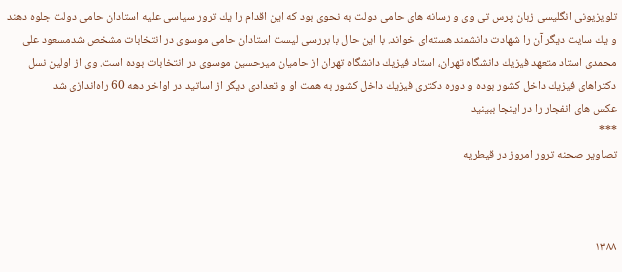تلویزیونی انگلیسی زبان پرس تی وی و رسانه های حامی دولت به نحوی بود كه این اقدام را یك ترور سیاسی علیه استادان حامی دولت جلوه دهند و یك سایت دیگر آن را شهادت دانشمند هسته‌ای خواند. با این حال با بررسی لیست استادان حامی موسوی در انتخابات مشخص شدمسعود علی محمدی استاد متعهد فیزیك دانشگاه تهران، استاد فیزیك دانشگاه تهران از حامیان میرحسین موسوی در انتخابات بوده است. وی از اولین نسل دكتراهای فیزیك داخل كشور بوده و دوره دكتری فیزیك داخل كشور به همت او و تعدادی دیگر از اساتید در اواخر دهه 60 راه‌اندازی شد
عکس های انفجار را در اینجا ببینید
***
تصاویر صحنه ترور امروز در قیطریه



۱۳۸۸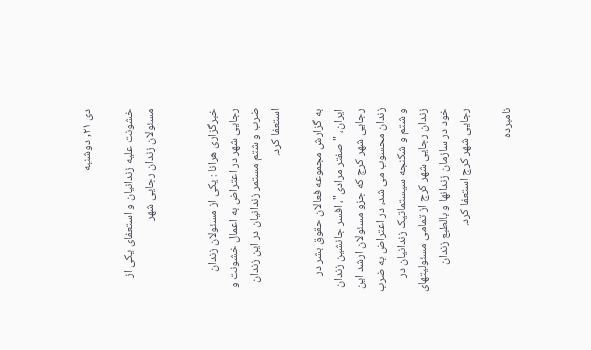دی ۲۱, دوشنبه

خشونت علیه زندانیان و استعفای یکی از مسئولان زندان رجایی شهر


خبرگزاری هرانا : یکی از مسئولان زندان رجایی شهر در اعتراض به اعمال خشونت و ضرب و شتم مستمر زندانیان در این زندان استعفا کرد.

به گزارش مجموعه فعالان حقوق بشر در ایران، "صفتر مرادی"، افسر جانشین زندان رجایی شهر کرج که جزو مسئولان ارشد این زندان محسوب می شد، در اعتراض به ضرب و شتم و شکنجه سیستماتیک زندانیان در زندان رجایی شهر کرج از تمامی مسئولیتهای خود در سازمان زندانها و بالطبع زندان رجایی شهر کرج استعفا کرد.

نامبرده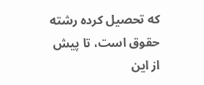که تحصیل کرده رشته حقوق است، تا پیش از این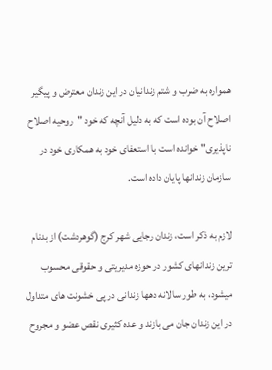همواره به ضرب و شتم زندانیان در این زندان معترض و پیگیر اصلاح آن بوده است که به دلیل آنچه که خود "روحیه اصلاح ناپذیری" خوانده است با استعفای خود به همکاری خود در سازمان زندانها پایان داده است.

لازم به ذکر است، زندان رجایی شهر کرج (گوهردشت) از بدنام ترین زندانهای کشور در حوزه مدیریتی و حقوقی محسوب میشود، به طور سالانه دهها زندانی در پی خشونت های متداول در این زندان جان می بازند و عده کثیری نقص عضو و مجروح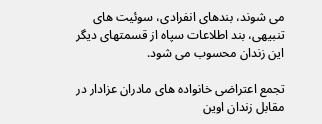می شوند، بندهای انفرادی، سوئیت های تنبیهی، بند اطلاعات سپاه از قسمتهای دیگر این زندان محسوب می شود.

تجمع اعتراضی خانواده های مادران عزادار در مقابل زندان اوین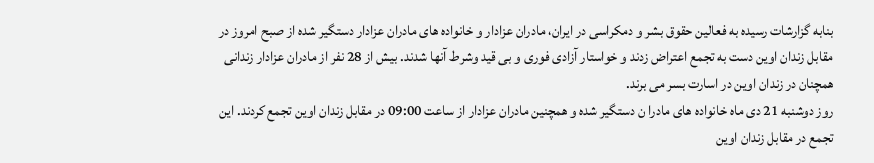بنابه گزارشات رسیده به فعالین حقوق بشر و دمکراسی در ایران، مادران عزادار و خانواده های مادران عزادار دستگیر شده از صبح امروز در مقابل زندان اوین دست به تجمع اعتراض زدند و خواستار آزادی فوری و بی قید وشرط آنها شدند. بیش از 28 نفر از مادران عزادار زندانی همچنان در زندان اوین در اسارت بسر می برند.
روز دوشنبه 21 دی ماه خانواده های مادرا ن دستگیر شده و همچنین مادران عزادار از ساعت 09:00 در مقابل زندان اوین تجمع کردند. این تجمع در مقابل زندان اوین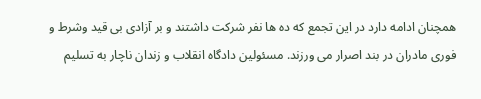همچنان ادامه دارد در این تجمع که ده ها نفر شرکت داشتند و بر آزادی بی قید وشرط و فوری مادران در بند اصرار می ورزند. مسئولین دادگاه انقلاب و زندان ناچار به تسلیم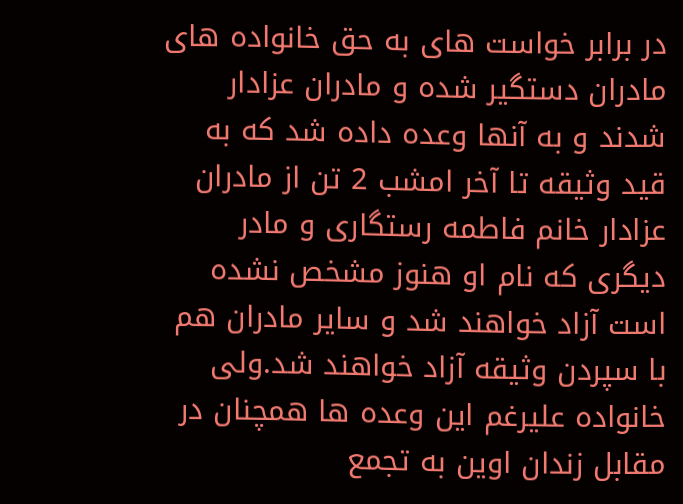در برابر خواست های به حق خانواده های مادران دستگیر شده و مادران عزادار شدند و به آنها وعده داده شد که به قید وثیقه تا آخر امشب 2 تن از مادران عزادار خانم فاطمه رستگاری و مادر دیگری که نام او هنوز مشخص نشده است آزاد خواهند شد و سایر مادران هم با سپردن وثیقه آزاد خواهند شد.ولی خانواده علیرغم این وعده ها همچنان در مقابل زندان اوین به تجمع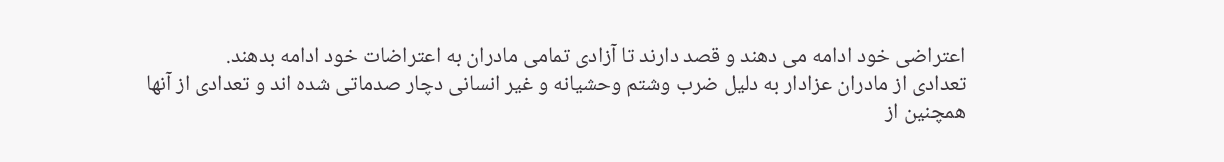اعتراضی خود ادامه می دهند و قصد دارند تا آزادی تمامی مادران به اعتراضات خود ادامه بدهند.
تعدادی از مادران عزادار به دلیل ضرب وشتم وحشیانه و غیر انسانی دچار صدماتی شده اند و تعدادی از آنها همچنین از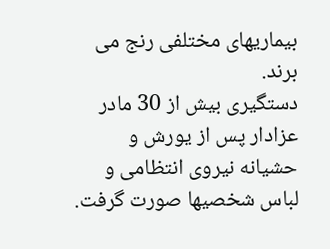بیماریهای مختلفی رنج می برند.
دستگیری بیش از 30 مادر عزادار پس از یورش و حشیانه نیروی انتظامی و لباس شخصیها صورت گرفت.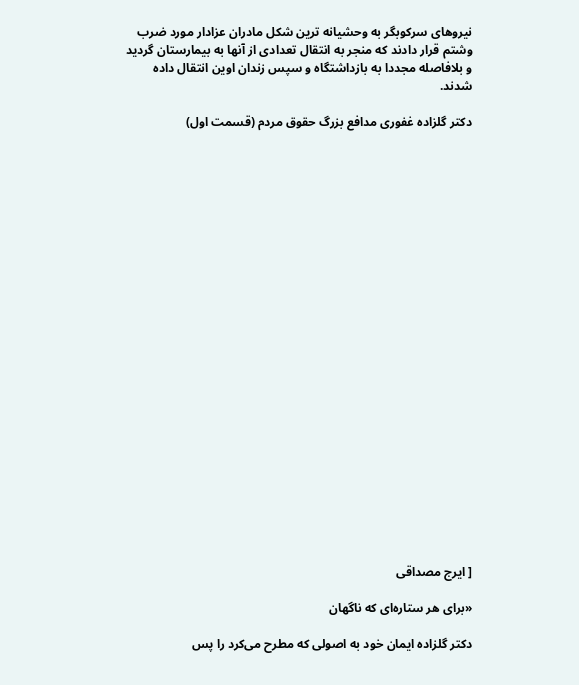نیروهای سرکوبگر به وحشیانه ترین شکل مادران عزادار مورد ضرب وشتم قرار دادند که منجر به انتقال تعدادی از آنها به بیمارستان گردید و بلافاصله مجددا به بازداشتگاه و سپس زندان اوین انتقال داده شدند.

دکتر گلزاده غفوری مدافع بزرگ حقوق مردم (قسمت اول)
























[ ایرج مصداقی

«برای هر ستاره‌ای که ناگهان

دکتر گلزاده ایمان خود به اصولی که مطرح می‌کرد را پس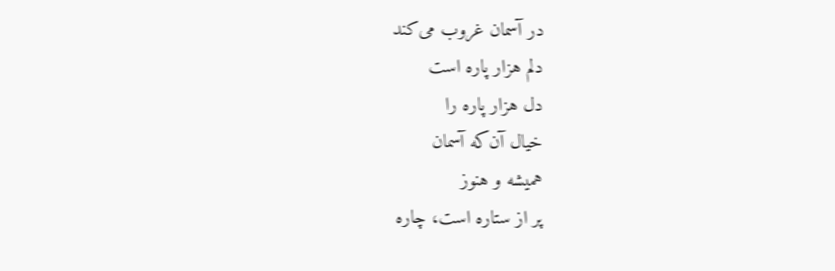در آسمان غروب می‌کند
دلم هزار پاره است
دل هزار پاره را
خیال آن‌که آسمان
همیشه و هنوز
پر از ستاره است، چاره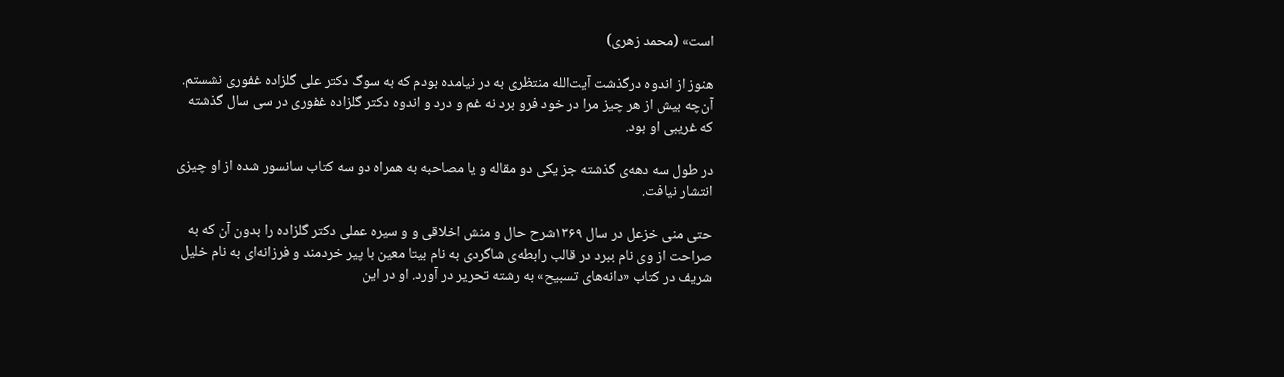است» (محمد زهری)

هنوز از اندوه درگذشت آیت‌الله منتظری به در نیامده بودم که به سوگ دکتر علی گلزاده غفوری نشستم. آن‌چه بیش از هر چیز مرا در خود فرو برد نه غم و درد و اندوه دکتر گلزاده غفوری در سی سال گذشته که غریبی او بود.

در طول سه دهه‌ی گذشته جز یکی دو مقاله و یا مصاحبه به همراه دو سه کتاب سانسور شده از او چیزی انتشار نیافت.

حتی منی خزعل در سال ۱۳۶۹شرح حال و منش اخلاقی و و سیره عملی دکتر گلزاده را بدون آن که به صراحت از وی نام ببرد در قالب رابطه‌ی شاگردی به نام بیتا معین با پیر خردمند و فرزانه‌ای به نام خلیل شریف در کتاب «دانه‌های تسبیح» به رشته تحریر در آورد. او در این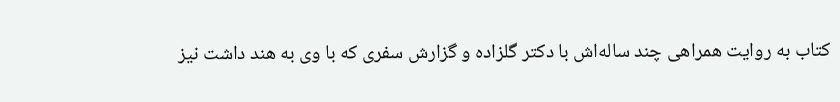کتاب به روایت همراهی چند ساله‌اش با دکتر گلزاده و گزارش سفری که با وی به هند داشت نیز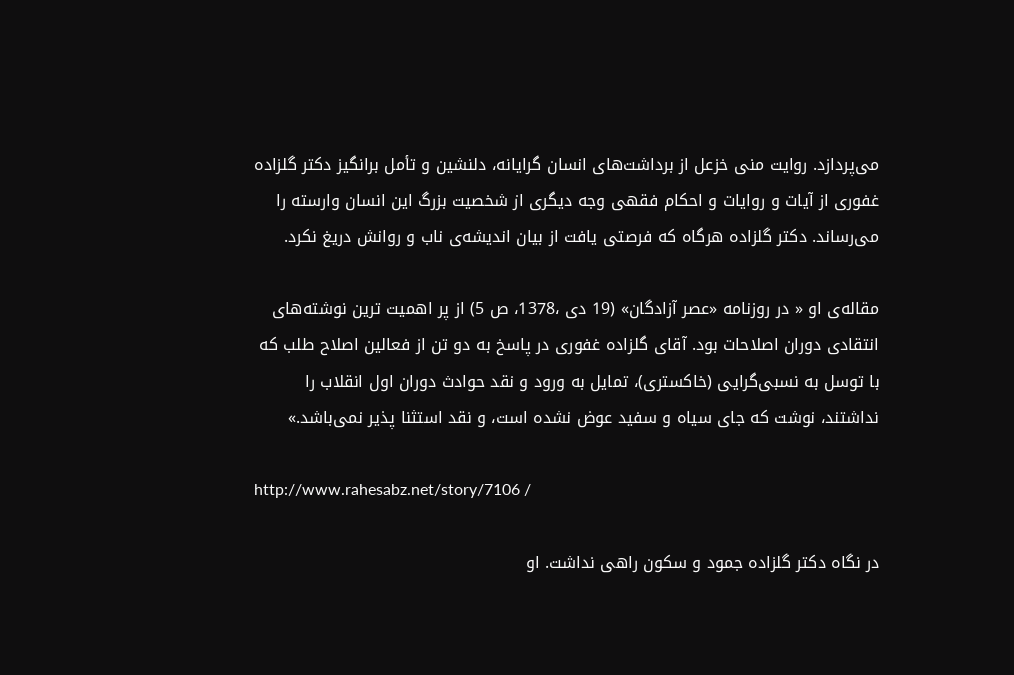می‌پردازد. روایت منی خزعل از برداشت‌های انسان گرایانه، دلنشین و تأمل برانگیز دکتر گلزاده غفوری از آیات و روایات و احکام فقهی وجه دیگری از شخصیت بزرگ این انسان وارسته را می‌رساند. دکتر گلزاده هرگاه که فرصتی یافت از بیان‌ اندیشه‌ی ناب و روانش دریغ نکرد.

مقاله‌ی او « در روزنامه «عصر آزادگان» (19 دی ،1378، ص 5) از پر اهمیت ترین نوشته‌های انتقادی دوران اصلاحات بود. آقای گلزاده غفوری در پاسخ به دو تن از فعالین اصلاح طلب که با توسل به نسبی‌گرایی (خاکستری)، تمایل به ورود و نقد حوادث دوران اول انقلاب را نداشتند، نوشت که جای سیاه و سفید عوض نشده است، و نقد استثنا پذیر نمی‌باشد.»

http://www.rahesabz.net/story/7106 /

در نگاه دکتر گلزاده جمود و سکون راهی نداشت. او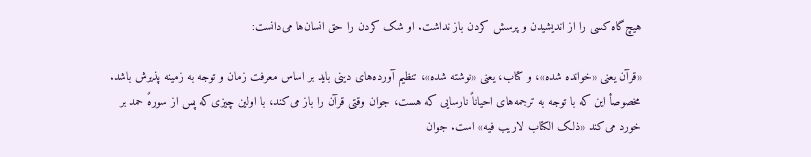هیچ‌گاه کسی را از اندیشیدن و پرسش کردن باز نداشت. او شک کردن را حق انسان‌ها می‌دانست:

«قرآن یعنی «خوانده شده»، و کتاب، یعنی «نوشته شده»، تنظیم آورده‌های دینی باید بر اساس معرفت زمان و توجه به زمینه پذیرش باشد. مخصوصأ این که با توجه به ترجمه‌های احیاناً نارسایی که هست، جوان وقتی قرآن را باز می‌کند، با اولین چیزی‌که پس از سورهً حمد بر خورد می‌کند «ذلک الکتاب لاریب فیه» است. جوان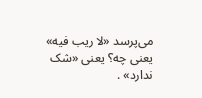می‌پرسد «لا ریب فیه» یعنی چه؟ یعنی «شک ندارد» .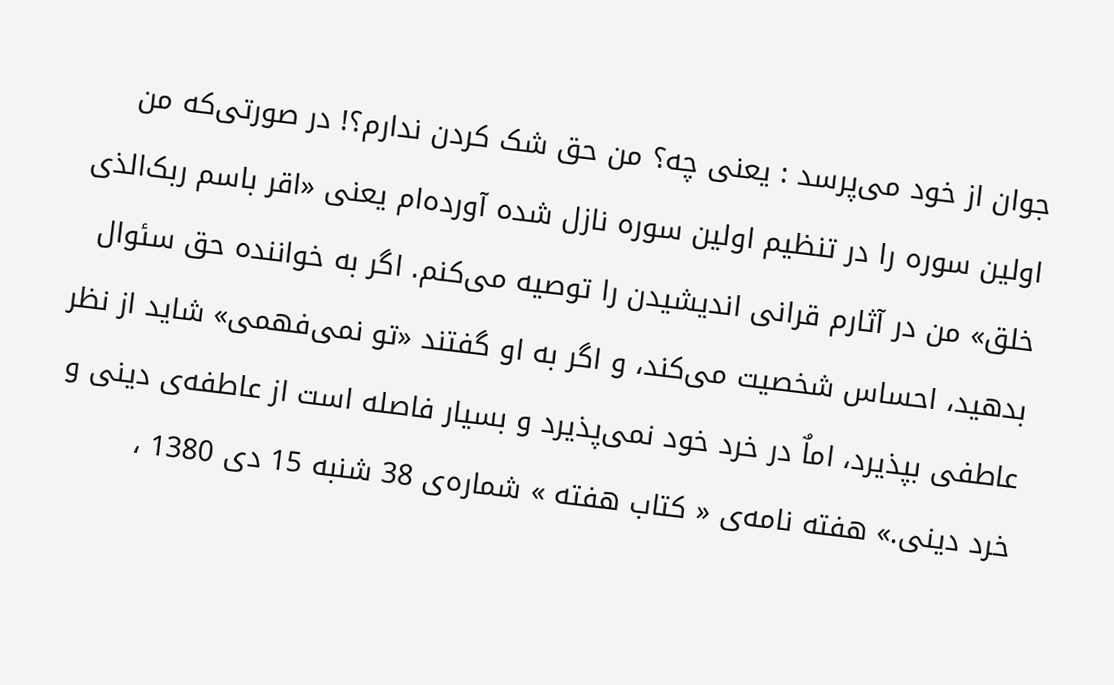جوان از خود می‌پرسد : یعنی چه؟ من حق شک کردن ندارم؟! در صورتی‌که من اولین سوره را در تنظیم اولین سوره نازل شده آورده‌ام یعنی «اقر باسم ربک‌الذی خلق» من در آثارم قرانی اندیشیدن را توصیه می‌کنم. اگر به خواننده حق سئوال بدهید، احساس شخصیت می‌کند، و اگر به او گفتند «تو نمی‌فهمی» شاید از نظر عاطفی بپذیرد، اماٌ در خرد خود نمی‌پذیرد و بسیار فاصله است از عاطفه‌ی دینی و خرد دینی.» هفته نامه‌ی « کتاب هفته » شماره‌ی 38 شنبه 15 دی 1380 ،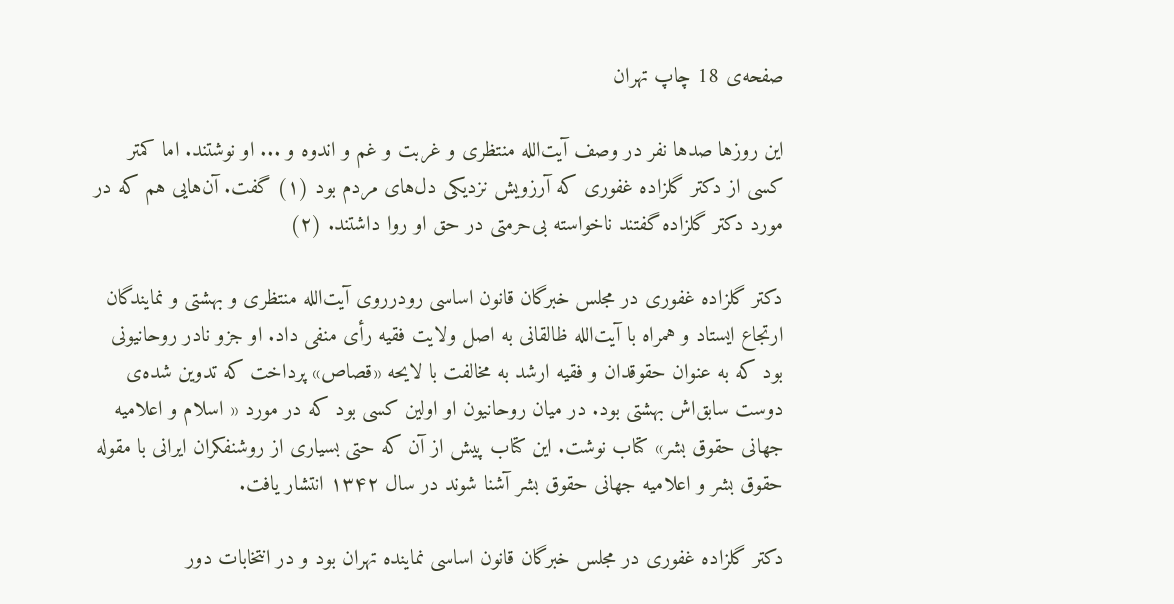صفحه‌ی 18 چاپ تهران

این روزها صدها نفر در وصف آیت‌الله منتظری و غربت و غم و اندوه و ... او نوشتند. اما کمتر کسی از دکتر گلزاده غفوری که آرزویش نزدیکی دل‌های مردم بود (۱) گفت. آن‌هایی هم که در مورد دکتر گلزاده گفتند ناخواسته بی‌حرمتی در حق او روا داشتند. (۲)

دکتر گلزاده غفوری در مجلس خبرگان قانون اساسی رودرروی آیت‌الله منتظری و بهشتی و نمایندگان ارتجاع ایستاد و همراه با آیت‌الله ظالقانی به اصل ولایت فقیه رأی منفی داد. او جزو نادر روحانیونی بود که به عنوان حقوقدان و فقیه ارشد به مخالفت با لایحه «قصاص» پرداخت که تدوین شده‌ی دوست سابق‌اش بهشتی بود. در میان روحانیون او اولین کسی بود که در مورد « اسلام و اعلامیه جهانی حقوق بشر» کتاب نوشت. این کتاب پیش از آن که حتی بسیاری از روشنفکران ایرانی با مقوله حقوق بشر و اعلامیه جهانی حقوق بشر آشنا شوند در سال ۱۳۴۲ انتشار یافت.

دکتر گلزاده غفوری در مجلس خبرگان قانون اساسی نماینده تهران بود و در انتخابات دور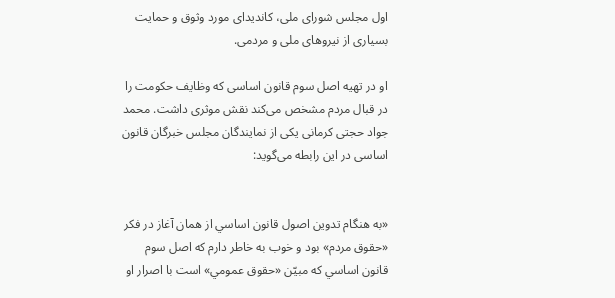اول مجلس شورای ملی، کاندیدای مورد وثوق و حمایت بسیاری از نیروهای ملی و مردمی.

او در تهیه اصل سوم قانون اساسی که وظایف حکومت را در قبال مردم مشخص می‌کند نقش موثری داشت. محمد جواد حجتی کرمانی یکی از نمایندگان مجلس خبرگان قانون اساسی در این رابطه می‌گوید:


«به هنگام تدوين اصول قانون اساسي از همان آغاز در فكر «حقوق مردم» بود و خوب به خاطر دارم كه اصل سوم قانون اساسي كه مبيّن «حقوق عمومي» است با اصرار او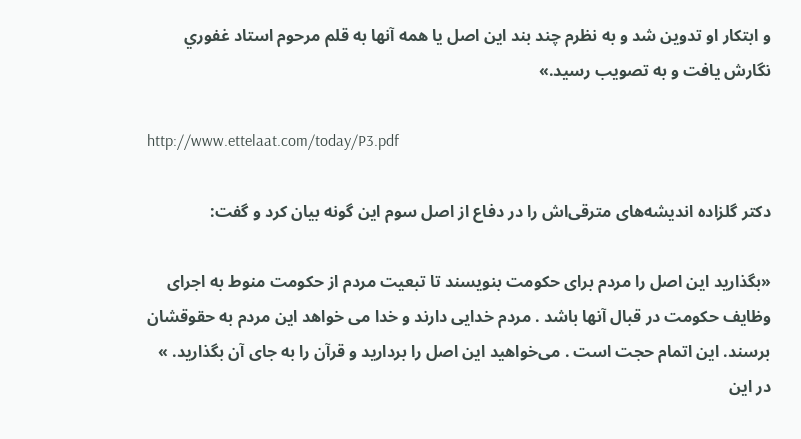و ابتكار او تدوين شد و به نظرم چند بند اين اصل يا همه آنها به قلم مرحوم استاد غفوري نگارش يافت و به تصويب رسيد.»

http://www.ettelaat.com/today/P3.pdf

دکتر گلزاده اندیشه‌های مترقی‌اش را در دفاع از اصل سوم این گونه بیان کرد و گفت:

«بگذارید این اصل را مردم برای حکومت بنویسند تا تبعیت مردم از حکومت منوط به اجرای وظایف حکومت در قبال آنها باشد . مردم خدایی دارند و خدا می خواهد این مردم به حقوقشان برسند. این اتمام حجت است . می‌خواهید این اصل را بردارید و قرآن را به جای آن بگذارید. » در این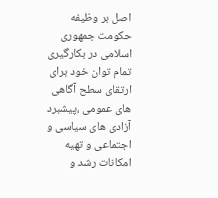اصل بر وظیفه حکومت جمهوری اسلامی در بکارگیری تمام توان خود برای ارتقای سطح آگاهی های عمومی ،پیشبرد آزادی های سیاسی و اجتماعی و تهیه امکانات رشد و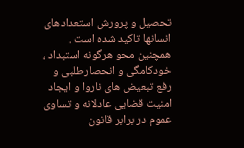تحصیل و پرورش استعدادهای انسانها تاکید شده است . همچنین محو هرگونه استبداد ، خودکامگی و انحصارطلبی و رفع تبعیض های ناروا و ایجاد امنیت قضایی عادلانه و تساوی عموم در برابر قانون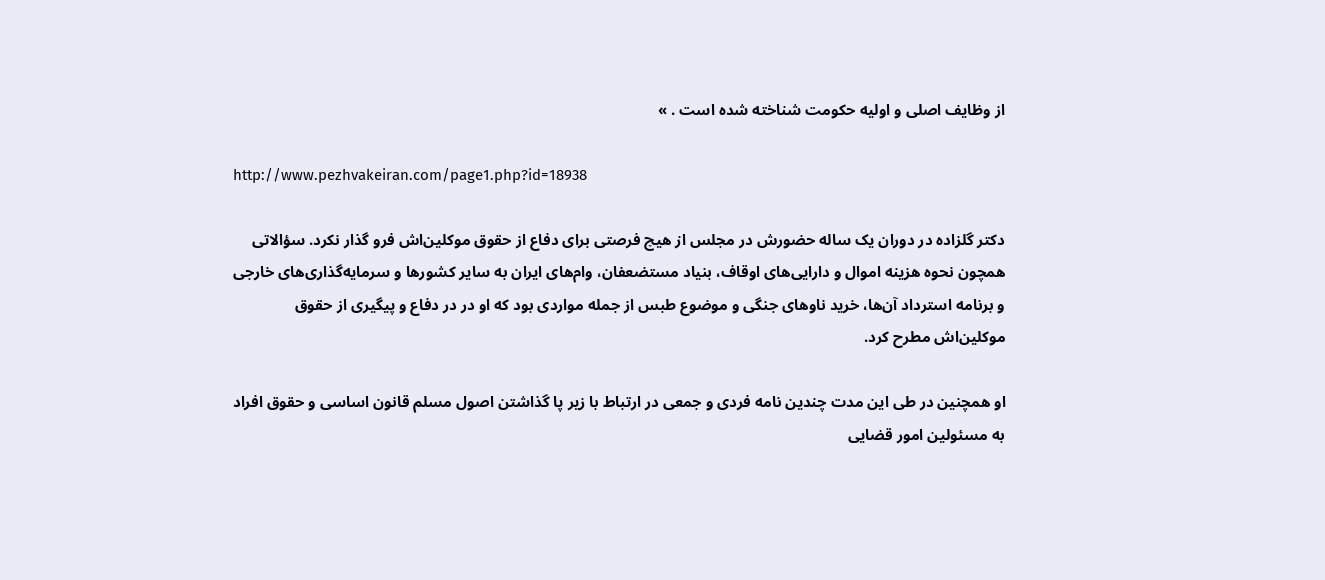از وظایف اصلی و اولیه حکومت شناخته شده است . »

http://www.pezhvakeiran.com/page1.php?id=18938

دکتر گلزاده در دوران یک ساله حضورش در مجلس از هیچ فرصتی برای دفاع از حقوق موکلین‌اش فرو گذار نکرد. سؤالاتی همچون نحوه هزینه اموال و دارایی‌های اوقاف، بنیاد مستضعفان، وام‌های ایران به سایر کشورها و سرمایه‌گذاری‌های خارجی و برنامه استرداد آن‌ها، خرید ناو‌های جنگی و موضوع طبس از جمله مواردی بود که او در در دفاع و پیگیری از حقوق موکلین‌اش مطرح کرد.

او همچنین در طی این مدت چندین نامه فردی و جمعی در ارتباط با زیر پا گذاشتن اصول مسلم قانون اساسی و حقوق افراد به مسئولین امور قضایی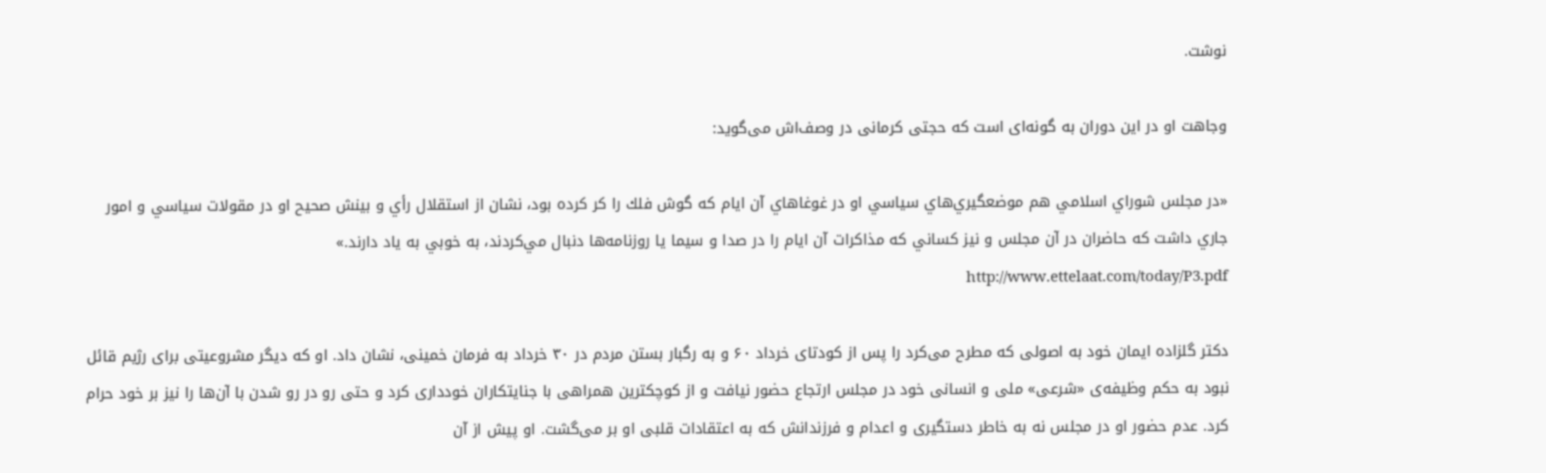نوشت.

وجاهت او در این دوران به گونه‌ای است که حجتی کرمانی در وصف‌اش می‌‌گوید:

«در مجلس شوراي اسلامي هم موضعگيري‌هاي سياسي او در غوغاهاي آن ايام كه گوش فلك را كر كرده بود، نشان از استقلال رأي و بينش صحيح او در مقولات سياسي و امور جاري داشت كه حاضران در آن مجلس و نيز كساني كه مذاكرات آن ايام را در صدا و سيما يا روزنامه‌ها دنبال مي‌كردند، به خوبي به ياد دارند.» http://www.ettelaat.com/today/P3.pdf

دکتر گلزاده ایمان خود به اصولی که مطرح می‌کرد را پس از کودتای خرداد ۶۰ و به رگبار بستن مردم در ۳۰ خرداد به فرمان خمینی، نشان داد. او که دیگر مشروعیتی برای رژیم قائل نبود به حکم وظیفه‌ی «شرعی» ملی و انسانی خود در مجلس ارتجاع حضور نیافت و از کوچکترین همراهی با جنایتکاران خودداری کرد و حتی رو در رو شدن با آن‌ها را نیز بر خود حرام کرد. عدم حضور او در مجلس نه به خاطر دستگیری و اعدام و فرزندانش که به اعتقادات قلبی او بر می‌گشت. او پیش از آن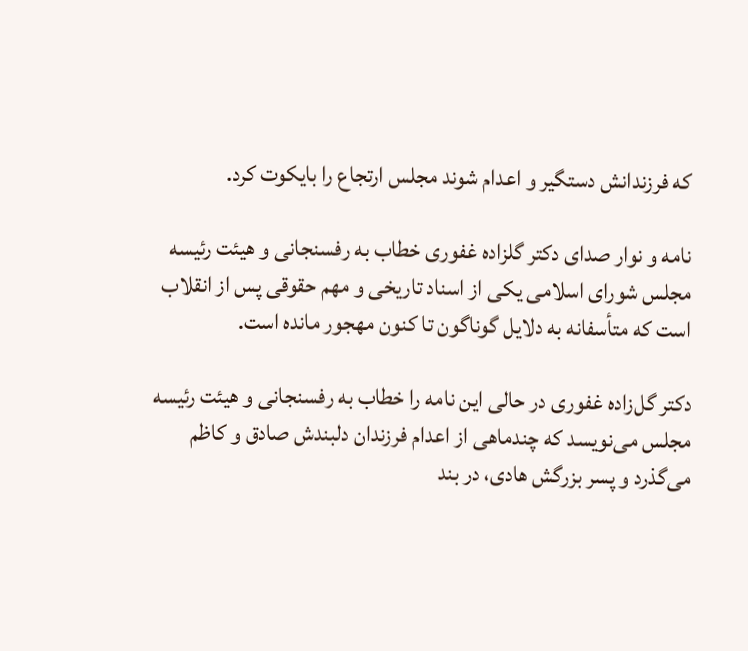که فرزندانش دستگیر و اعدام شوند مجلس ارتجاع را بایکوت کرد.

نامه و نوار صدای دکتر گلزاده غفوری خطاب به رفسنجانی و هیئت رئیسه مجلس شورای اسلامی یکی از اسناد تاریخی و مهم حقوقی پس از انقلاب است که متأسفانه به دلایل گوناگون تا کنون مهجور مانده است.

دکتر گل‌زاده غفوری در حالی این نامه را خطاب به رفسنجانی و هیئت رئیسه مجلس می‌نویسد که چندماهی از اعدام فرزندان دلبندش صادق و کاظم می‌گذرد و پسر بزرگش هادی، در بند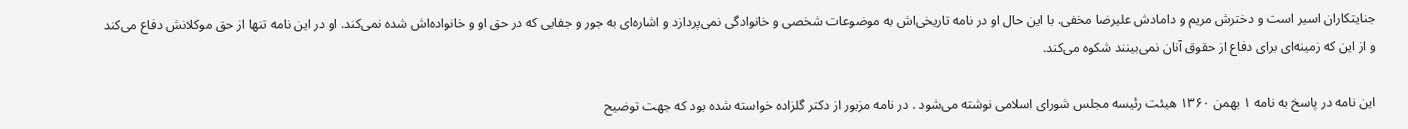جنایتکاران اسیر است و دخترش مریم و دامادش علیرضا مخفی. با این حال او در نامه تاریخی‌اش به موضوعات شخصی و خانوادگی نمی‌پردازد و اشاره‌ای به جور و جفایی که در حق او و خانواده‌اش شده نمی‌کند. او در این نامه تنها از حق موکلانش دفاع می‌کند و از این که زمینه‌ای برای دفاع از حقوق آنان نمی‌بینند شکوه می‌کند.

این نامه در پاسخ به نامه ۱ بهمن ۱۳۶۰ هیئت رئیسه مجلس شورای اسلامی نوشته می‌شود . در نامه مزبور از دکتر گلزاده خواسته شده بود که جهت توضیح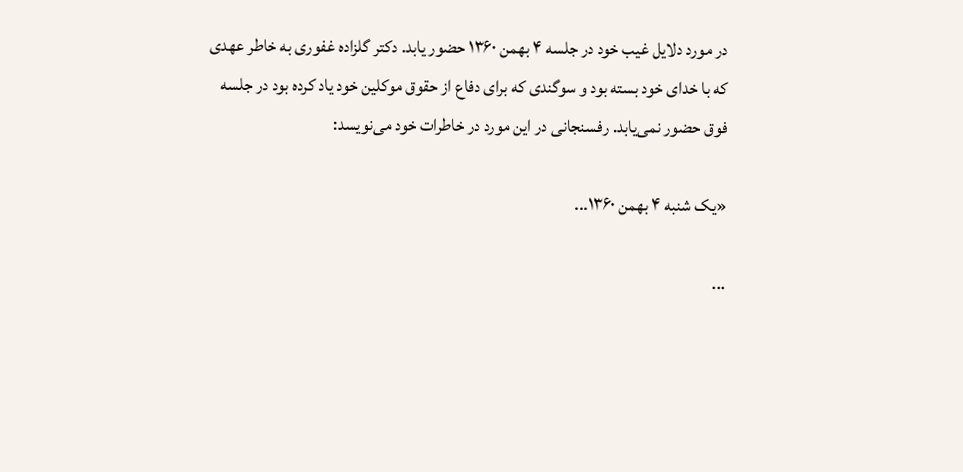در مورد دلایل غیب خود در جلسه ۴ بهمن ۱۳۶۰ حضور یابد. دکتر گلزاده غفوری به خاطر عهدی که با خدای خود بسته بود و سوگندی که برای دفاع از حقوق موکلین خود یاد کرده بود در جلسه فوق حضور نمی‌یابد. رفسنجانی در این مورد در خاطرات خود می‌نویسد:

«یک شنبه ۴ بهمن ۱۳۶۰...

...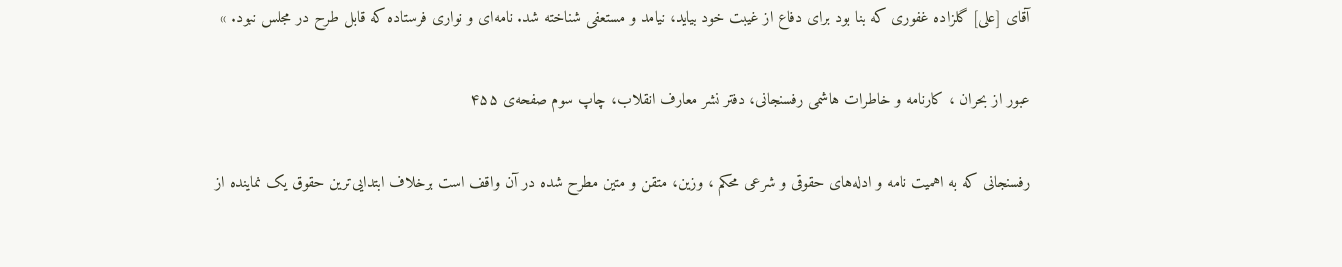آقای [علی] گلزاده غفوری که بنا بود برای دفاع از غیبت خود بیاید، نیامد و مستعفی شناخته شد. نامه‌ای و نواری فرستاده که قابل طرح در مجلس نبود. »

عبور از بحران ، کارنامه و خاطرات هاشمی رفسنجانی، دفتر نشر معارف انقلاب، چاپ سوم صفحه‌ی ۴۵۵

رفسنجانی که به اهمیت نامه و ادله‌های حقوقی و شرعی محکم ، وزین، متقن و متین مطرح شده در آن واقف است برخلاف ابتدایی‌ترین حقوق یک نماینده از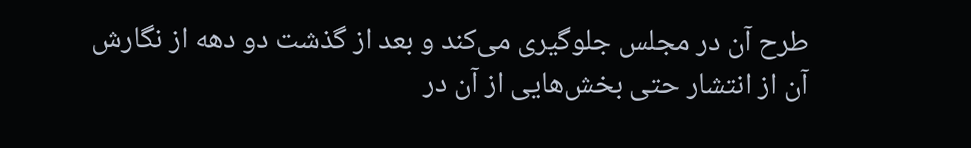طرح ‌آن در مجلس جلوگیری می‌کند و بعد از گذشت دو دهه از نگارش آن از انتشار حتی بخش‌هایی از آن در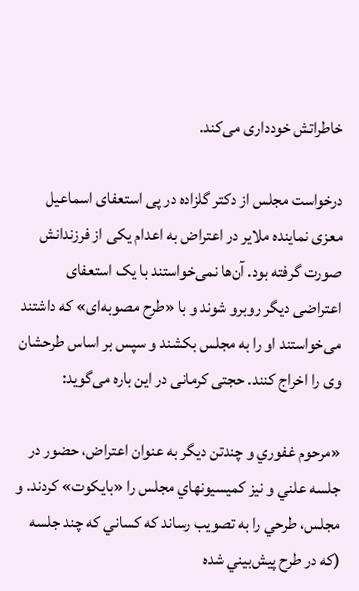خاطراتش خودداری می‌کند.

درخواست مجلس از دکتر گلزاده در پی استعفای اسماعیل معزی نماینده ملایر در اعتراض به اعدام یکی از فرزندانش صورت گرفته بود. آن‌ها نمی‌خواستند با یک استعفای اعتراضی دیگر روبرو شوند و با «طرح مصوبه‌ای» که داشتند می‌خواستند او را به مجلس بکشند و سپس بر اساس طرحشان وی را اخراج کنند. حجتی کرمانی در این باره می‌گوید:

«مرحوم غفوري و چندتن ديگر به عنوان اعتراض، حضور در جلسه علني و نيز كميسيونهاي مجلس را «بايكوت» كردند. و مجلس، طرحي را به تصويب رساند كه كساني كه چند جلسه (كه در طرح پيش‌بيني شده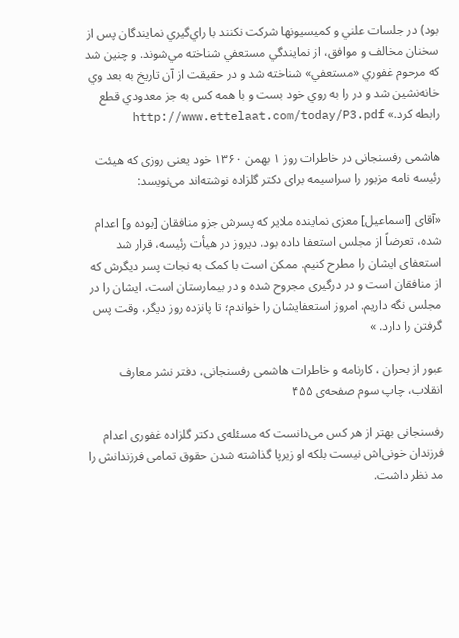بود) در جلسات علني و كميسيونها شركت نكنند با راي‌گيري نمايندگان پس از سخنان مخالف و موافق، از نمايندگي مستعفي شناخته مي‌شوند. و چنين شد كه مرحوم غفوري «مستعفي» شناخته شد و در حقيقت از آن تاريخ به بعد وي خانه‌نشين شد و در را به روي خود بست و با همه كس به جز معدودي قطع رابطه كرد.» http://www.ettelaat.com/today/P3.pdf

هاشمی رفسنجانی در خاطرات روز ۱ بهمن ۱۳۶۰ خود یعنی روزی که هیئت رئیسه نامه مزبور را سراسیمه برای دکتر گلزاده نوشته‌اند می‌نویسد:

«آقای [اسماعیل] معزی نماینده ملایر که پسرش جزو منافقان [بوده و] اعدام شده، تعرضاً از مجلس استعفا داده بود. دیروز در هیأت رئیسه، قرار شد استعفای ایشان را مطرح کنیم. ممکن است با کمک به نجات پسر دیگرش که از منافقان است و در درگیری مجروح شده و در بیمارستان است، ایشان را در مجلس نگه داریم. امروز استعفایشان را خواندم؛ تا پانزده روز دیگر، وقت پس گرفتن را دارد. »

عبور از بحران ، کارنامه و خاطرات هاشمی رفسنجانی، دفتر نشر معارف انقلاب، چاپ سوم صفحه‌ی ۴۵۵

رفسنجانی بهتر از هر کس می‌دانست که مسئله‌ی دکتر گلزاده غفوری اعدام فرزندان خونی‌اش نیست بلکه او زیرپا گذاشته شدن حقوق تمامی فرزندانش را مد نظر داشت.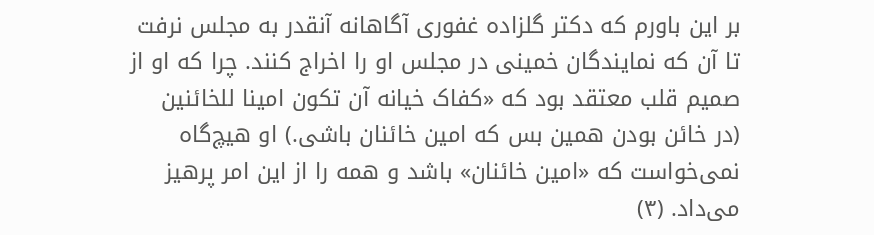بر این باورم که دکتر گلزاده غفوری آگاهانه آنقدر به مجلس نرفت تا آن که نمایندگان خمینی در مجلس او را اخراج کنند. چرا که او از صمیم قلب معتقد بود که «کفاک خیانه آن تکون امینا للخائنین (در خائن بودن همین بس که امین خائنان باشی‌.) او هیچ‌گاه نمی‌خواست که «امین خائنان» باشد و همه را از این امر پرهیز می‌داد. (۳)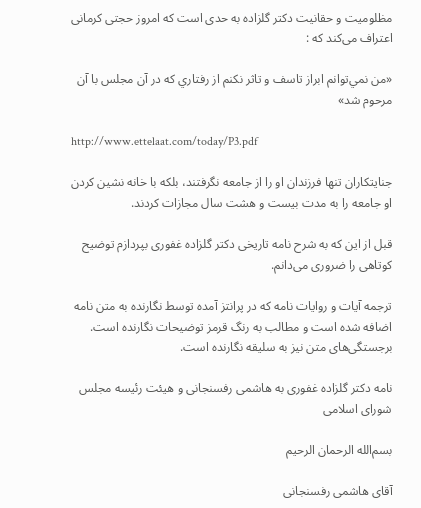مظلومیت و حقانیت دکتر گلزاده به حدی است که امروز حجتی کرمانی اعتراف می‌کند که :

«من نمي‌توانم ابراز تاسف و تاثر نكنم از رفتاري كه در آن مجلس با آن مرحوم شد»

http://www.ettelaat.com/today/P3.pdf

جنایتکاران تنها فرزندان او را از جامعه نگرفتند، بلکه با خانه نشین کردن او جامعه را به مدت بیست و هشت سال مجازات کردند.

قبل از این که به شرح نامه تاریخی دکتر گلزاده غفوری بپردازم توضیح کوتاهی را ضروری می‌دانم.

ترجمه آیات و روایات نامه که در پرانتز آمده توسط نگارنده به متن نامه اضافه شده است و مطالب به رنگ قرمز توضیحات نگارنده است. برجستگی‌های متن نیز به سلیقه نگارنده است.

نامه دکتر گلزاده غفوری به هاشمی رفسنجانی و هیئت رئیسه مجلس شورای اسلامی

بسم‌الله الرحمان الرحیم

آقای هاشمی رفسنجانی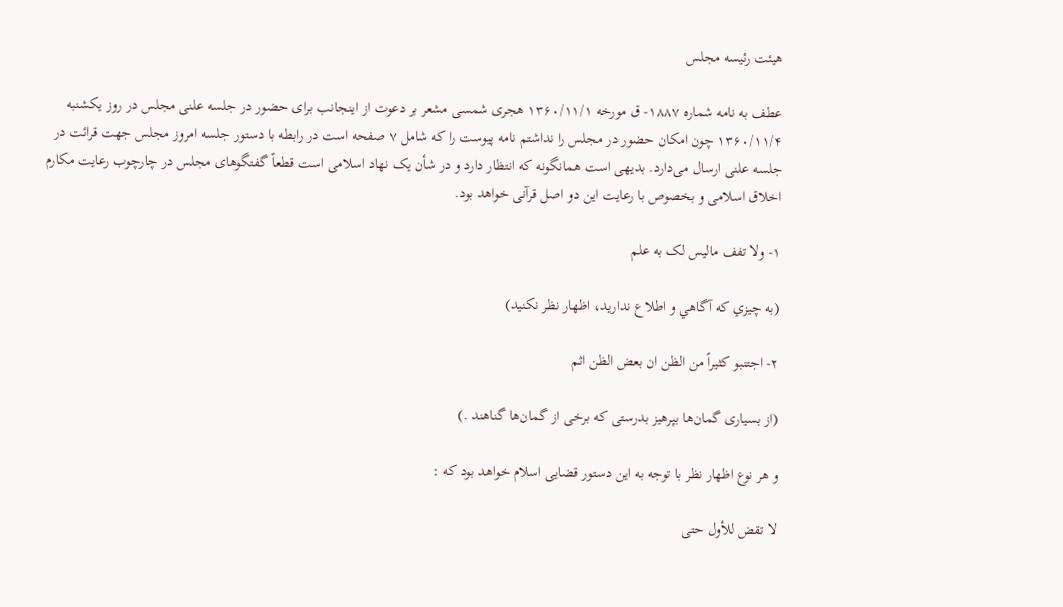هیئت رئیسه مجلس

عطف به نامه شماره ۱۸۸۷- ق مورخه ۱۳۶۰/۱۱/۱ هجری شمسی مشعر بر دعوت از اینجانب برای حضور در جلسه علنی مجلس در روز یکشنبه ۱۳۶۰/۱۱/۴ چون امکان حضور در مجلس را نداشتم نامه پیوست را که شامل ۷ صفحه است در رابطه با دستور جلسه امروز مجلس جهت قرائت در جلسه علنی ارسال می‌دارد. بدیهی است همانگونه که انتظار دارد و در شأن یک نهاد اسلامی است قطعاً گفتگوهای مجلس در چارچوب رعایت مکارم اخلاق اسلامی و بخصوص با رعایت این دو اصل قرآنی خواهد بود.

۱- ولا تفف مالیس لک به علم

(به چيزي كه آگاهي و اطلاع نداريد، اظهار نظر نكنيد)

۲- اجتنبو کثیراً من الظن ان بعض الظن اثم

(از بسیاری گمان‌ها بپرهیز بدرستی که برخی از گمان‌ها گناهند .)

و هر نوع اظهار نظر با توجه به این دستور قضایی اسلام خواهد بود که :

لا تقض للأول حتی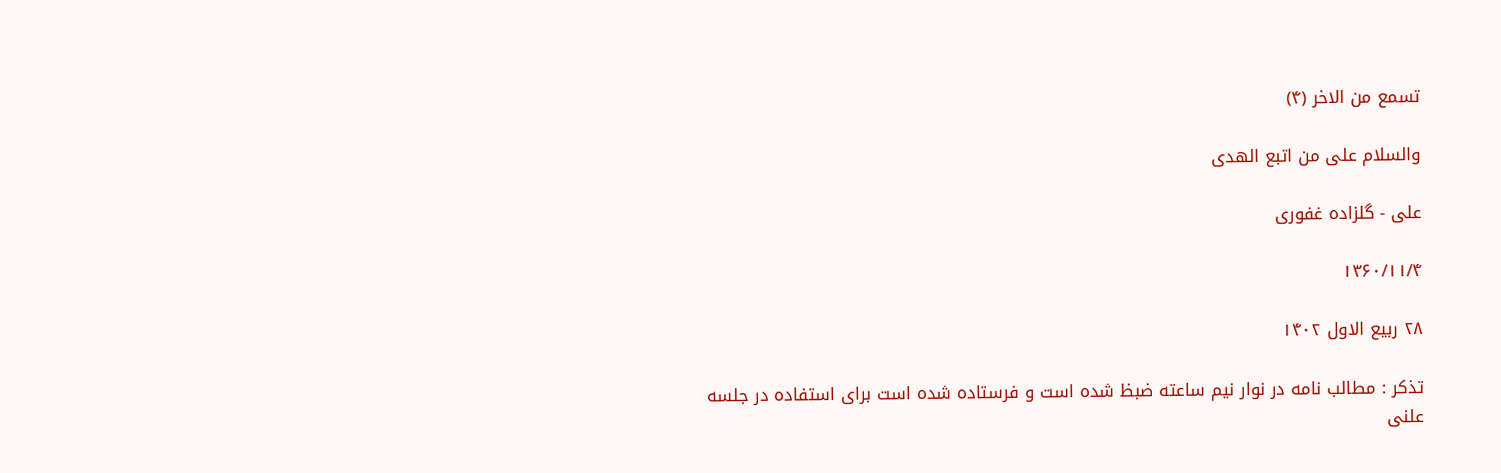تسمع من الاخر (۴)

والسلام علی من اتبع الهدی

علی - گلزاده غفوری

۱۳۶۰/۱۱/۴

۲۸ ربیع الاول ۱۴۰۲

تذکر : مطالب نامه در نوار نیم ساعته ضبظ شده است و فرستاده شده است برای استفاده در جلسه علنی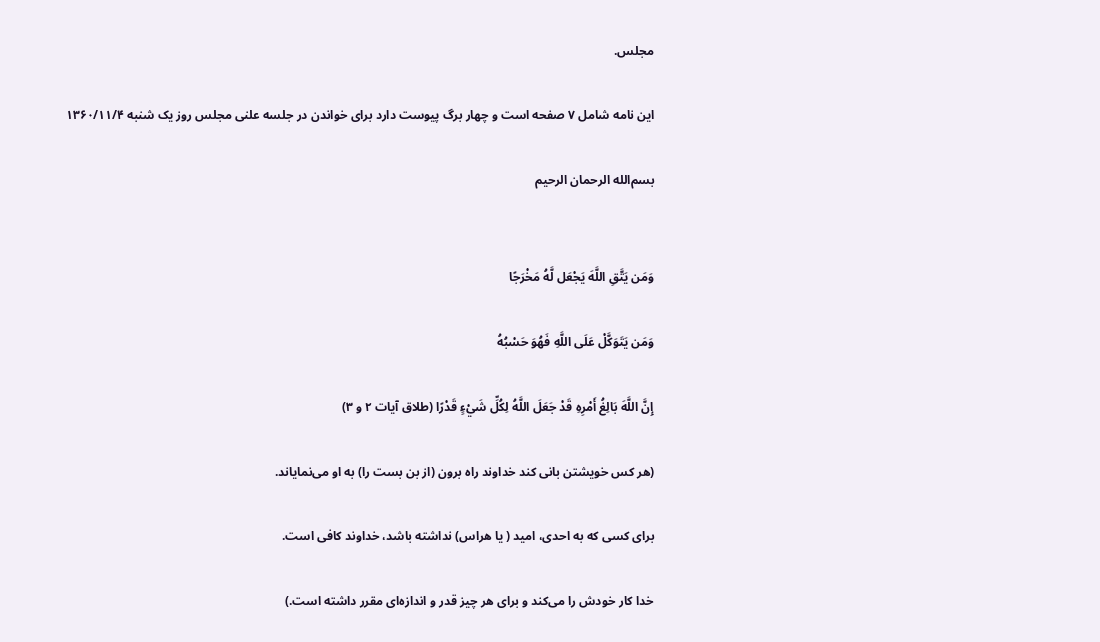مجلس.

این نامه شامل ۷ صفحه است و چهار برگ پیوست دارد برای خواندن در جلسه علنی مجلس روز یک شنبه ۱۳۶۰/۱۱/۴

بسم‌الله الرحمان الرحیم


وَمَن يَتَّقِ اللَّهَ يَجْعَل لَّهُ مَخْرَجًا

وَمَن يَتَوَكَّلْ عَلَى اللَّهِ فَهُوَ حَسْبُهُ

إِنَّ اللَّهَ بَالِغُ أَمْرِهِ قَدْ جَعَلَ اللَّهُ لِكُلِّ شَيْءٍ قَدْرًا (طلاق آیات ۲ و ۳)

(هر کس خویشتن بانی کند خداوند راه برون (از بن بست را) به او می‌نمایاند.

برای کسی که به احدی، امید ( یا هراس) نداشته باشد، خداوند کافی است.

خدا کار خودش را می‌کند و برای هر چیز قدر و اندازه‌ای مقرر داشته است.)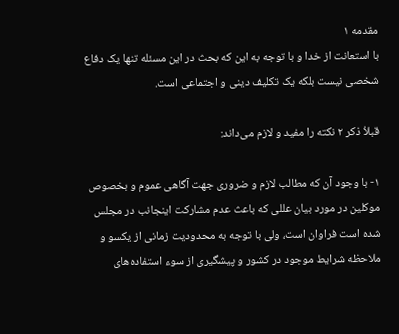مقدمه ۱
با استعانت از خدا و با توجه به این که بحث در این مسئله تنها یک دفاع شخصی نیست بلکه یک تکلیف دینی و اجتماعی است.

قبلاُ ذکر ۲ نکته را مفید و لازم می‌داند:

۱- با وجود آن که مطالب لازم و ضروری جهت آگاهی عموم و بخصوص موکلین در مورد بیان عللی که باعث عدم مشارکت اینجانب در مجلس شده است فراوان است، ولی با توجه به محدودیت زمانی از یکسو و ملاحظه شرایط موجود در کشور و پیشگیری از سوء استفاده‌های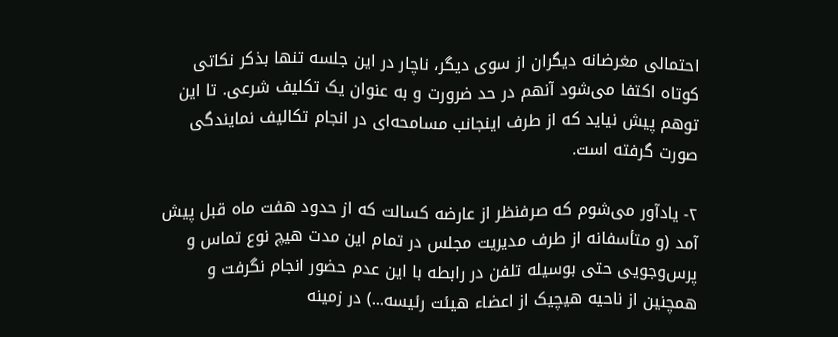احتمالی مغرضانه دیگران از سوی دیگر، ناچار در این جلسه تنها بذکر نکاتی کوتاه اکتفا می‌شود ‌آنهم در حد ضرورت و به عنوان یک تکلیف شرعی. تا این توهم پیش نیاید که از طرف اینجانب مسامحه‌ای در انجام تکالیف نمایندگی صورت گرفته است.

۲- یادآور می‌شوم که صرفنظر از عارضه کسالت که از حدود هفت ماه قبل پیش آمد (و متأسفانه از طرف مدیریت مجلس در تمام این مدت هیچ نوع تماس و پرس‌‌وجویی حتی بوسیله تلفن در رابطه با این عدم حضور انجام نگرفت و همچنین از ناحیه هیچیک از اعضاء هیئت رئیسه...) در زمینه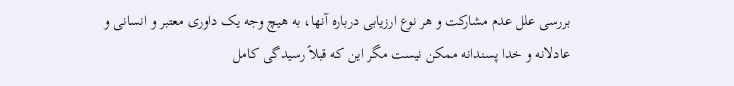بررسی علل عدم مشارکت و هر نوع ارزیابی درباره‌ آنها، به هیچ وجه یک داوری معتبر و انسانی و عادلانه و خدا پسندانه ممکن نیست مگر این که قبلاً رسیدگی کامل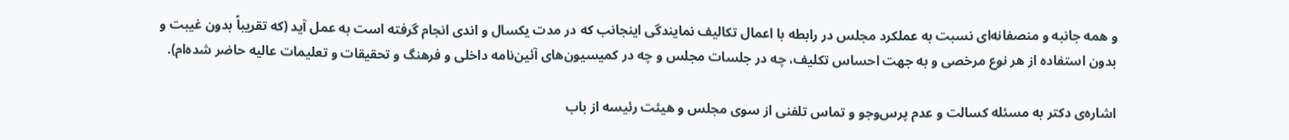و همه جانبه و منصفانه‌ای نسبت به عملکرد مجلس در رابطه با اعمال تکالیف نمایندگی اینجانب که در مدت یکسال و اندی انجام گرفته است به عمل آید (که تقریباً بدون غیبت و بدون استفاده از هر نوع مرخصی و به جهت احساس تکلیف، چه در جلسات مجلس و چه در کمیسیون‌های آئین‌نامه داخلی و فرهنگ و تحقیقات و تعلیمات عالیه حاضر شده‌ام).

اشاره‌ی دکتر به مسئله کسالت و عدم پرس‌وجو و تماس تلفنی از سوی مجلس و هیئت رئیسه از باب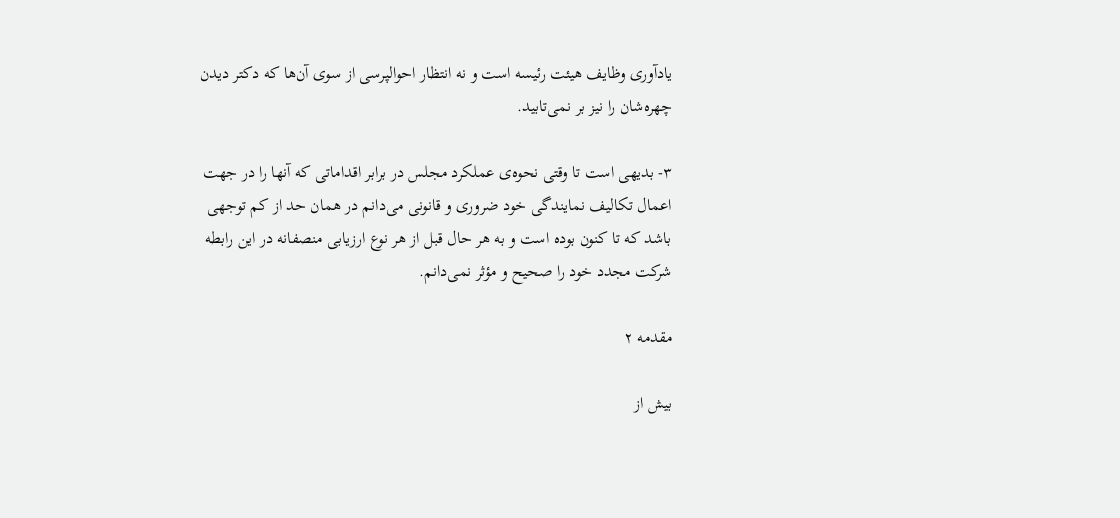یادآوری وظایف هیئت رئیسه است و نه انتظار احوالپرسی از سوی آن‌ها که دکتر دیدن چهره‌شان را نیز بر نمی‌تابید.

۳- بدیهی است تا وقتی نحوه‌ی عملکرد مجلس در برابر اقداماتی که آنها را در جهت اعمال تکالیف نمایندگی خود ضروری و قانونی می‌دانم در همان حد از کم توجهی باشد که تا کنون بوده است و به هر حال قبل از هر نوع ارزیابی منصفانه در این رابطه شرکت مجدد خود را صحیح و مؤثر نمی‌دانم.

مقدمه ۲

بیش از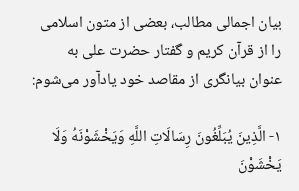بیان اجمالی مطالب، بعضی از متون اسلامی را از قرآن کریم و گفتار حضرت علی به عنوان بیانگری از مقاصد خود یادآور می‌شوم:

۱- الَّذِينَ يُبَلِّغُونَ رِسَالَاتِ اللَّهِ وَيَخْشَوْنَهُ وَلَا يَخْشَوْنَ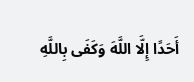أَحَدًا إِلَّا اللَّهَ وَكَفَى بِاللَّهِ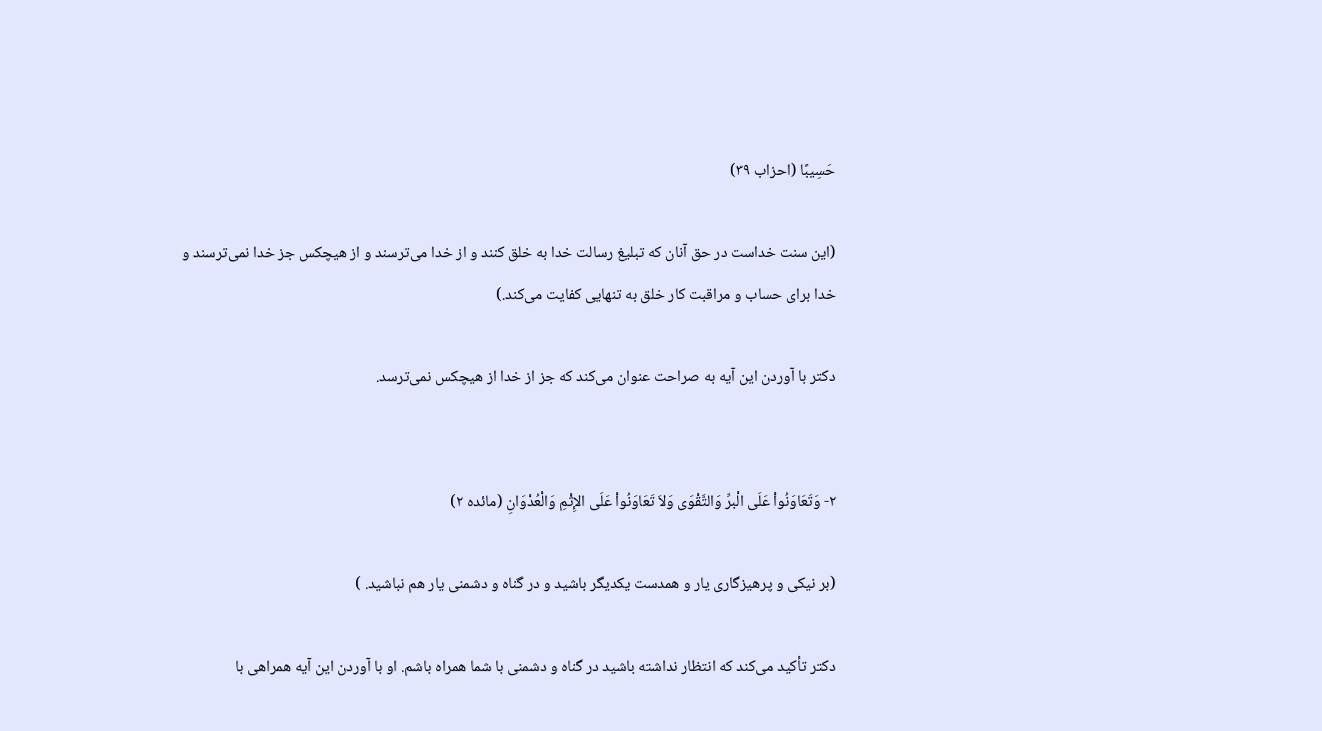حَسِيبًا (احزاب ۳۹)

(این سنت خداست در حق آنان که تبلیغ رسالت خدا به خلق کنند و از خدا می‌ترسند و از هیچکس جز خدا نمی‌ترسند و خدا برای حساب و مراقبت کار خلق به تنهایی کفایت می‌کند.)

دکتر با آوردن این آیه به صراحت عنوان می‌کند که جز از خدا از هیچکس نمی‌ترسد.


۲- وَتَعَاوَنُواْ عَلَى الْبرِّ وَالتَّقْوَى وَلاَ تَعَاوَنُواْ عَلَى الإِثْمِ وَالْعُدْوَانِ (مائده ۲)

(بر نيکی و پرهيزگاری يار و همدست يکديگر باشيد و در گناه و دشمنی يار هم نباشید. )

دکتر تأکید می‌کند که انتظار نداشته باشید در گناه و دشمنی با شما همراه باشم. او با آوردن این ‌آیه همراهی با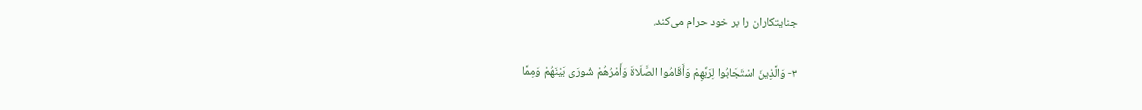جنایتکاران را بر خود حرام می‌کند.

۳- وَالَّذِينَ اسْتَجَابُوا لِرَبِّهِمْ وَأَقَامُوا الصَّلَاةَ وَأَمْرُهُمْ شُورَى بَيْنَهُمْ وَمِمَّا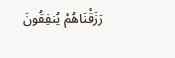رَزَقْنَاهُمْ يُنفِقُونَ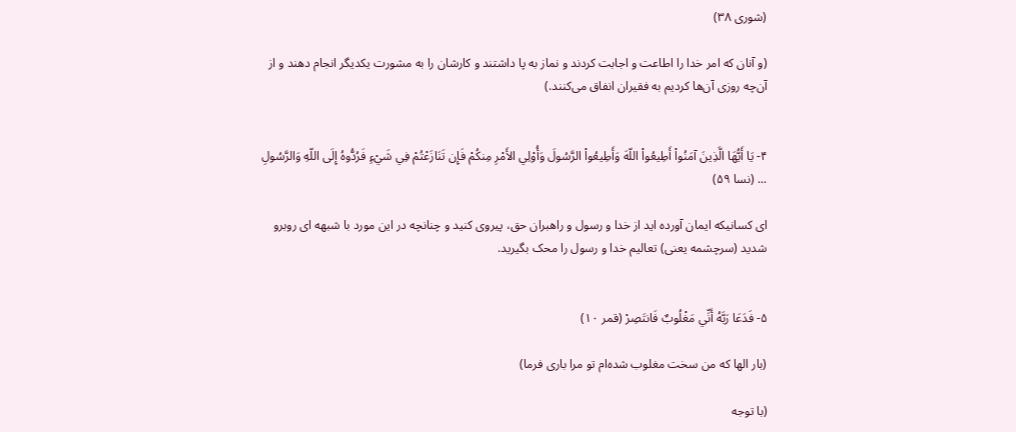(شوری ۳۸)

(و آنان که امر خدا را اطاعت و اجابت کردند و نماز به پا داشتند و کارشان را به مشورت یکدیگر انجام دهند و از آن‌چه روزی آن‌ها کردیم به فقیران انفاق می‌کنند.)


۴- يَا أَيُّهَا الَّذِينَ آمَنُواْ أَطِيعُواْ اللّهَ وَأَطِيعُواْ الرَّسُولَ وَأُوْلِي الأَمْرِ مِنكُمْ فَإِن تَنَازَعْتُمْ فِي شَيْءٍ فَرُدُّوهُ إِلَى اللّهِ وَالرَّسُولِ ... (نسا ۵۹)

ای کسانیکه ایمان آورده اید از خدا و رسول و راهبران حق، پیروی کنید و چنانچه در این مورد با شبهه ای روبرو شدید (سرچشمه یعنی) تعالیم خدا و رسول را محک بگیرید.


۵- فَدَعَا رَبَّهُ أَنِّي مَغْلُوبٌ فَانتَصِرْ (قمر ۱۰)

(بار الها که من سخت مغلوب شده‌ام تو مرا باری فرما)

(با توجه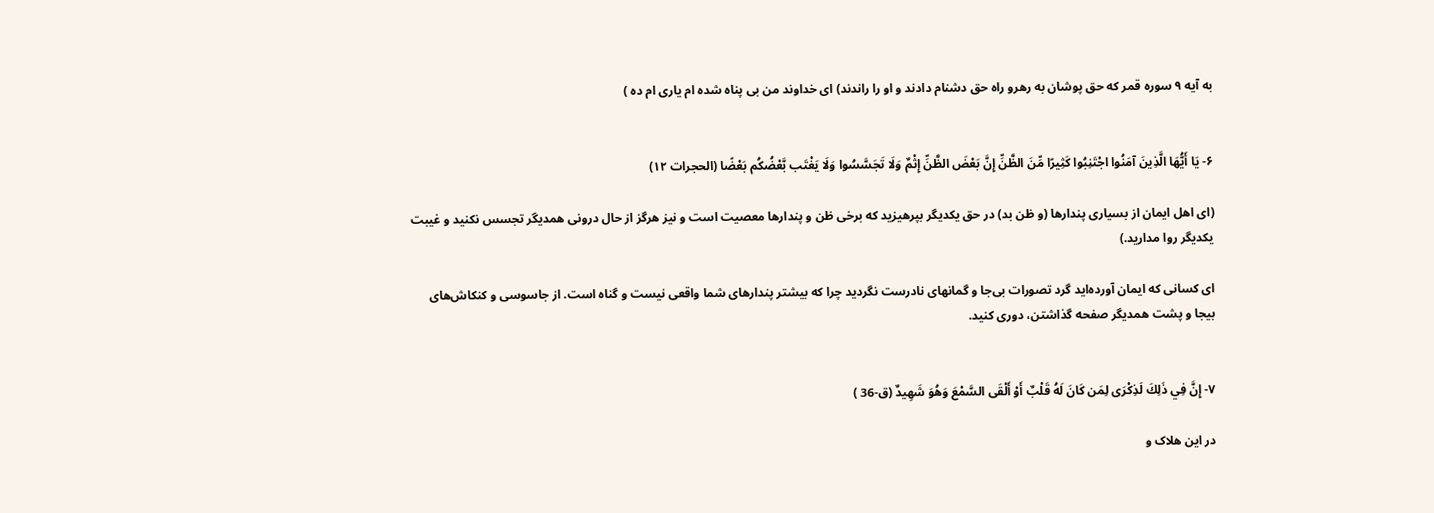به آیه ۹ سوره قمر که حق پوشان به رهرو راه حق دشنام دادند و او را راندند) ای خداوند من بی پناه شده ام یاری ام ده )


۶- يَا أَيُّهَا الَّذِينَ آمَنُوا اجْتَنِبُوا كَثِيرًا مِّنَ الظَّنِّ إِنَّ بَعْضَ الظَّنِّ إِثْمٌ وَلَا تَجَسَّسُوا وَلَا يَغْتَب بَّعْضُكُم بَعْضًا (الحجرات ۱۲)

(ای اهل ایمان از بسیاری پندارها (و ظن بد) در حق یکدیگر بپرهیزید که برخی ظن و پندارها معصیت است و نیز هرگز از حال درونی همدیگر تجسس نکنید و غیبت یکدیگر روا مدارید.)

ای کسانی که ایمان آورده‌اید گرد تصورات بی‌جا و گمانهای نادرست نگردید چرا که بیشتر پندارهای شما واقعی نیست و گناه است. از جاسوسی و کنکاش‌های بیجا و پشت همدیگر صفحه گذاشتن، دوری کنید.


۷- إِنَّ فِي ذَلِكَ لَذِكْرَى لِمَن كَانَ لَهُ قَلْبٌ أَوْ أَلْقَى السَّمْعَ وَهُوَ شَهِيدٌ (ق-36 )

در این هلاک و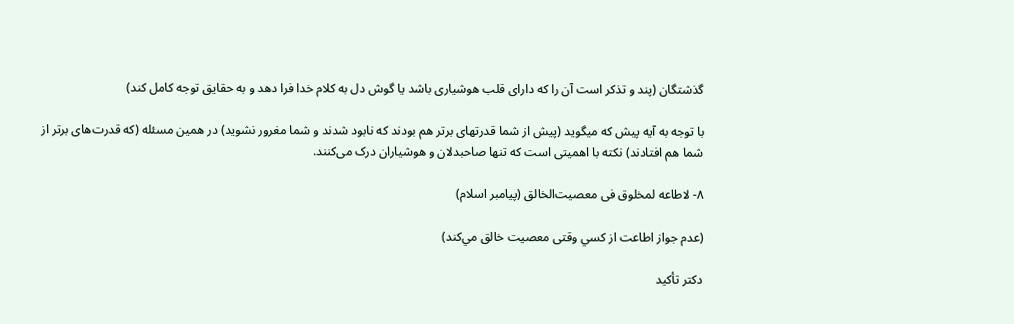گذشتگان (پند و تذکر است آن را که دارای قلب هوشیاری باشد یا گوش دل به کلام خدا فرا دهد و به حقایق توجه کامل کند)

با توجه به آیه پیش که میگوید (پیش از شما قدرتهای برتر هم بودند که نابود شدند و شما مغرور نشوید) در همین مسئله (که قدرت‌های برتر از شما هم افتادند) نکته با اهمیتی است که تنها صاحبدلان و هوشیاران درک می‌کنند.

۸- لاطاعه لمخلوق فی معصیت‌الخالق (پیامبر اسلام)

(عدم جواز اطاعت از كسي وقتی معصيت خالق مي‌كند)

دکتر تأکید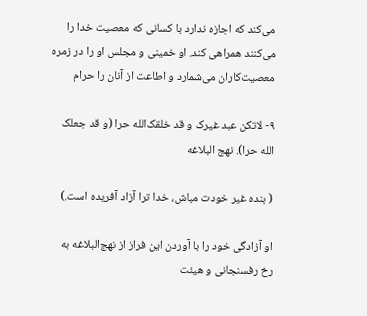می‌کند که اجازه ندارد با کسانی که معصیت خدا را می‌کنند همراهی کند. او خمینی و مجلس او را در زمره معصیت‌کاران می‌شمارد و اطاعت از آنان را حرام

۹- لاتکن عبد غیرک و قد خلقک‌الله حرا (و قد جعلک الله حرا). نهج‌ البلاغه

( بنده غير خودت مباش، خدا ترا آزاد آفريده است.)

او آزادگی خود را با آوردن این فراز از نهج‌البلاغه به رخ رفسنجانی و هیئت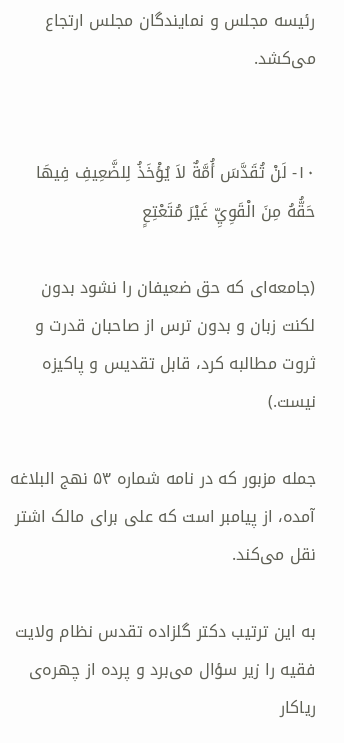رئیسه مجلس و نمایندگان مجلس ارتجاع می‌کشد.


۱۰- لَنْ تُقَدَّسَ أُمَّةٌ لاَ يُؤْخَذُ لِلضَّعِيفِ فِيهَا حَقُّهُ مِنَ الْقَوِيِّ غَيْرَ مُتَعْتِعٍ

(جامعه‌ای كه حق ضعیفان را نشود بدون لكنت زبان و بدون ترس از صاحبان قدرت و ثروت مطالبه كرد، قابل تقدیس و پاكیزه نیست.)

جمله مزبور که در نامه شماره ۵۳ نهج البلاغه آمده، از پیامبر است که علی برای مالک اشتر نقل می‌کند.

به این ترتیب دکتر گلزاده تقدس نظام ولایت فقیه را زیر سؤال می‌برد و پرده از چهره‌ی ریاکار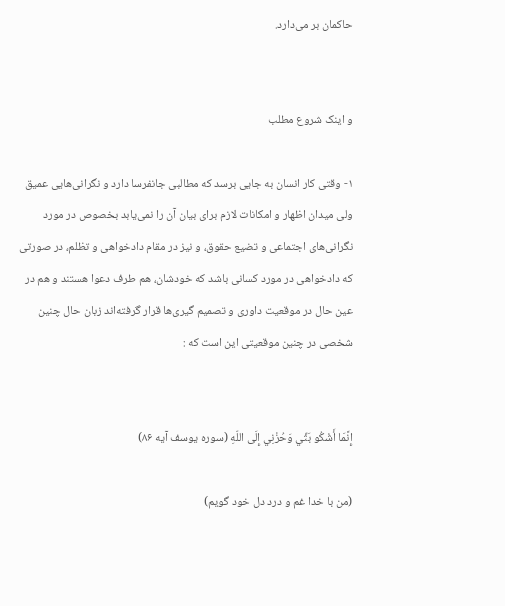حاکمان بر می‌دارد.


و اینک شروع مطلب

۱- وقتی کار انسان به جایی برسد که مطالبی جانفرسا دارد و نگرانی‌هایی عمیق ولی میدان اظهار و امکانات لازم برای بیان آن را نمی‌یابد بخصوص در مورد نگرانی‌های اجتماعی و تضیع حقوق، و نیز در مقام دادخواهی و تظلم، در صورتی که دادخواهی در مورد کسانی باشد که خودشان، هم طرف دعوا هستند و هم در عین حال در موقعیت داوری و تصمیم گیری‌ها قرار گرفته‌اند زبان حال چنین شخصی در چنین موقعیتی این است که :


إِنَّمَا أَشْكُو بَثِّي وَحُزْنِي إِلَى اللّهِ (سوره یوسف آیه ۸۶)

(من با خدا غم و درد دل خود گویم)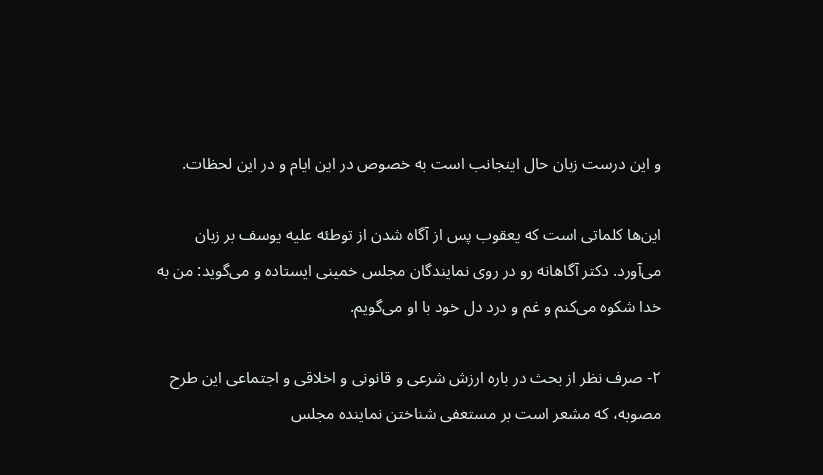و این درست زبان حال اینجانب است به خصوص در این ایام و در این لحظات.

این‌ها کلماتی است که یعقوب پس از آگاه شدن از توطئه علیه یوسف بر زبان می‌آورد. دکتر آگاهانه رو در روی نمایندگان مجلس خمینی ایستاده و می‌گوید: من به خدا شکوه می‌کنم و غم و درد دل خود با او می‌گویم.

۲- صرف نظر از بحث در باره ارزش شرعی و قانونی و اخلاقی و اجتماعی این طرح مصوبه، که مشعر است بر مستعفی شناختن نماینده مجلس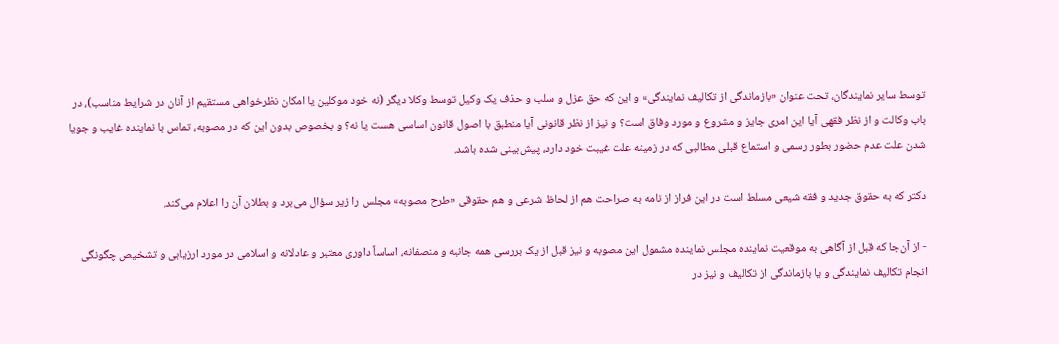توسط سایر نمایندگان، تحت عنوان «بازماندگی از تکالیف نمایندگی» و این که حق عزل و سلب و حذف یک وکیل توسط وکلا دیگر (نه خود موکلین یا امکان نظرخواهی مستقیم از آنان در شرایط مناسب)، در باب وکالت و از نظر فقهی آیا این امری جایز و مشروع و مورد وفاق است؟ و نیز از نظر قانونی آیا منطبق با اصول قانون اساسی هست یا نه؟ و بخصوص بدون این که در مصوبه، تماس با نماینده‌ غایب و جویا شدن علت عدم حضور بطور رسمی و استماع قبلی مطالبی که در زمینه علت غیبت خود دارد، پیش‌بینی شده باشد.

دکتر که به حقوق جدید و فقه شیعی مسلط است در این فراز از نامه به صراحت هم از لحاظ شرعی و هم حقوقی «طرح مصوبه» مجلس را زیر سؤال می‌برد و بطلان آن را اعلام می‌کند.

- از آن‌جا که قبل از آگاهی به موقعیت نماینده مجلس نماینده مشمول این مصوبه و نیز قبل از یک بررسی همه جانبه و منصفانه، اساساً داوری معتبر و عادلانه و اسلامی در مورد ارزیابی و تشخیص چگونگی انجام تکالیف نمایندگی و یا بازماندگی از تکالیف و نیز در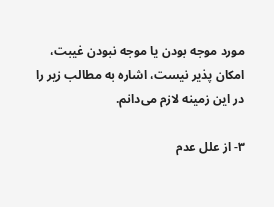مورد موجه بودن یا موجه نبودن غیبت، امکان پذیر نیست، اشاره به مطالب زیر را در این زمینه لازم می‌دانم.

۳- از علل عدم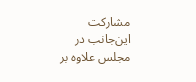مشارکت این‌جانب در مجلس علاوه بر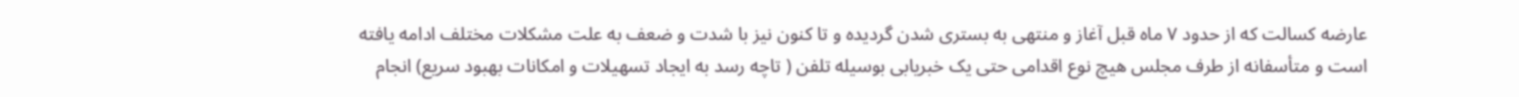عارضه کسالت که از حدود ۷ ماه قبل ‌آغاز و منتهی به بستری شدن گردیده و تا کنون نیز با شدت و ضعف به علت مشکلات مختلف ادامه یافته است و متأسفانه از طرف مجلس هیچ نوع اقدامی حتی یک خبریابی بوسیله تلفن ( تاچه رسد به ایجاد تسهیلات و امکانات بهبود سریع) انجام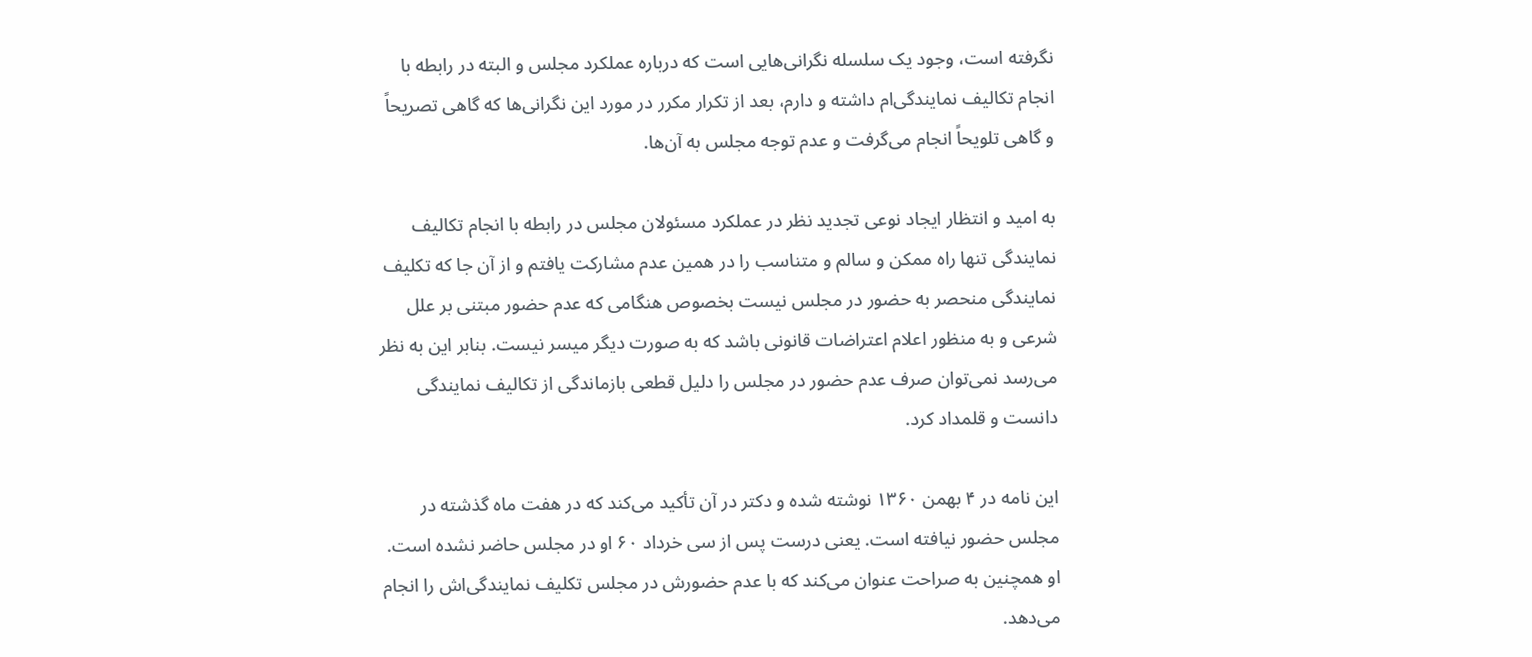نگرفته است، وجود یک سلسله نگرانی‌هایی است که درباره‌ عملکرد مجلس و البته در رابطه با انجام تکالیف نمایندگی‌ام داشته و دارم، بعد از تکرار مکرر در مورد این نگرانی‌ها که گاهی تصریحاً و گاهی تلویحاً انجام می‌گرفت و عدم توجه مجلس به آن‌ها.

به امید و انتظار ایجاد نوعی تجدید نظر در عملکرد مسئولان مجلس در رابطه با انجام تکالیف نمایندگی تنها راه ممکن و سالم و متناسب را در همین عدم مشارکت یافتم و از آن جا که تکلیف نمایندگی منحصر به حضور در مجلس نیست بخصوص هنگامی که عدم حضور مبتنی بر علل شرعی و به منظور اعلام اعتراضات قانونی باشد که به صورت دیگر میسر نیست. بنابر این به نظر می‌رسد نمی‌توان صرف عدم حضور در مجلس را دلیل قطعی بازماندگی از تکالیف نمایندگی دانست و قلمداد کرد.

این نامه در ۴ بهمن ۱۳۶۰ نوشته شده و دکتر در آن تأکید می‌کند که در هفت ماه گذشته در مجلس حضور نیافته است. یعنی درست پس از سی خرداد ۶۰ او در مجلس حاضر نشده است. او همچنین به صراحت عنوان می‌کند که با عدم حضورش در مجلس تکلیف نمایندگی‌اش را انجام می‌دهد.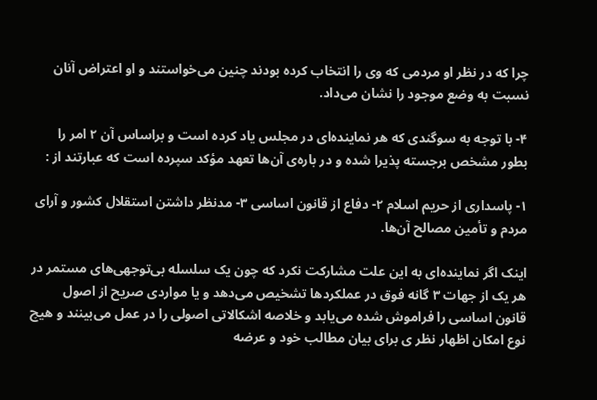چرا که در نظر او مردمی که وی را انتخاب کرده بودند چنین می‌خواستند و او اعتراض آنان نسبت به وضع موجود را نشان می‌داد.

۴- با توجه به سوگندی که هر نماینده‌ای در مجلس یاد کرده است و براساس آن ۲ امر را بطور مشخص برجسته پذیرا شده و در باره‌ی آن‌ها تعهد مؤکد سپرده است که عبارتند از :

۱- پاسداری از حریم اسلام ۲- دفاع از قانون اساسی ۳- مدنظر داشتن استقلال کشور و آرای مردم و تأمین مصالح آن‌ها.

اینک اگر نماینده‌ای به این علت مشارکت نکرد که چون یک سلسله بی‌توجهی‌های مستمر در هر یک از جهات ۳ گانه فوق در عملکرد‌ها تشخیص می‌دهد و یا مواردی صریح از اصول قانون اساسی را فراموش شده می‌یابد و خلاصه اشکالاتی اصولی را در عمل می‌بینند و هیچ نوع امکان اظهار نظر ی برای بیان مطالب خود و عرضه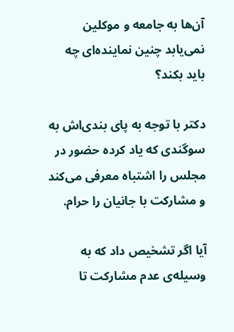آن‌ها به جامعه و موکلین نمی‌یابد چنین نماینده‌ای چه باید بکند؟

دکتر با توجه به پای بندی‌اش به سوگندی که یاد کرده حضور در مجلس را اشتباه معرفی می‌کند و مشارکت با جانیان را حرام.

آیا اگر تشخیص داد که به وسیله‌ی عدم مشارکت تا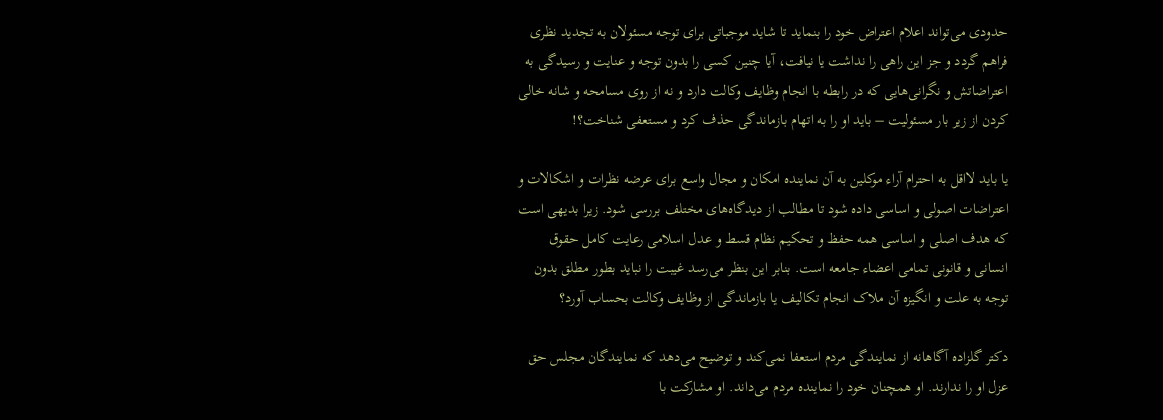حدودی می‌تواند اعلام اعتراض خود را بنماید تا شاید موجباتی برای توجه مسئولان به تجدید نظری فراهم گردد و جز این راهی را نداشت یا نیافت، آیا چنین کسی را بدون توجه و عنایت و رسیدگی به اعتراضاتش و نگرانی‌هایی که در رابطه با انجام وظایف وکالت دارد و نه از روی مسامحه و شانه خالی کردن از زیر بار مسئولیت – باید او را به اتهام بازماندگی حذف کرد و مستعفی شناخت؟!

یا باید لااقل به احترام آراء موکلین به آن نماینده امکان و مجال واسع برای عرضه نظرات و اشکالات و اعتراضات اصولی و اساسی داده شود تا مطالب از دیدگاه‌های مختلف بررسی شود. زیرا بدیهی است که هدف اصلی و اساسی همه حفظ و تحکیم نظام قسط و عدل اسلامی رعایت کامل حقوق انسانی و قانونی تمامی اعضاء جامعه است. بنابر این بنظر می‌رسد غیبت را نباید بطور مطلق بدون توجه به علت و انگیزه آن ملاک انجام تکالیف یا بازماندگی از وظایف وکالت بحساب آورد؟

دکتر گلزاده آگاهانه از نمایندگی مردم استعفا نمی‌کند و توضیح می‌دهد که نمایندگان مجلس حق عزل او را ندارند. او همچنان خود را نماینده مردم می‌داند. او مشارکت با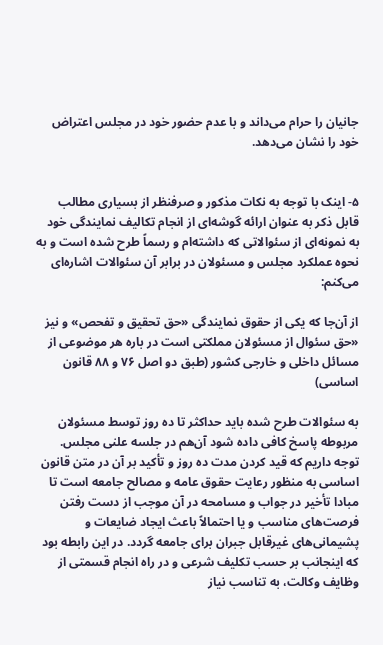جانیان را حرام می‌داند و با عدم حضور خود در مجلس اعتراض خود را نشان می‌‌دهد.


۵- اینک با توجه به نکات مذکور و صرفنظر از بسیاری مطالب قابل ذکر به عنوان ارائه گوشه‌ای از انجام تکالیف نمایندگی خود به نمونه‌ای از سئوالاتی که داشته‌ام و رسماً طرح شده است و به نحوه عملکرد مجلس و مسئولان در برابر آن سئوالات اشاره‌ای می‌کنم:

از آن‌جا که یکی از حقوق نمایندگی «حق تحقیق و تفحص» و نیز «حق سئوال از مسئولان مملکتی است در باره هر موضوعی از مسائل داخلی و خارجی کشور (طبق دو اصل ۷۶ و ۸۸ قانون اساسی)

به سئوالات طرح شده باید حداکثر تا ده روز توسط مسئولان مربوطه پاسخ کافی داده شود آن‌هم در جلسه علنی مجلس. توجه داریم که قید کردن مدت ده روز و تأکید بر آن در متن قانون اساسی به منظور رعایت حقوق عامه و مصالح جامعه است تا مبادا تأخیر در جواب و مسامحه در آن موجب از دست رفتن فرصت‌های مناسب و یا احتمالاً‌ باعث ایجاد ضایعات و پشیمانی‌های غیرقابل جبران برای جامعه گردد. در این رابطه بود که اینجانب بر حسب تکلیف شرعی و در راه انجام قسمتی از وظایف وکالت، به تناسب نیاز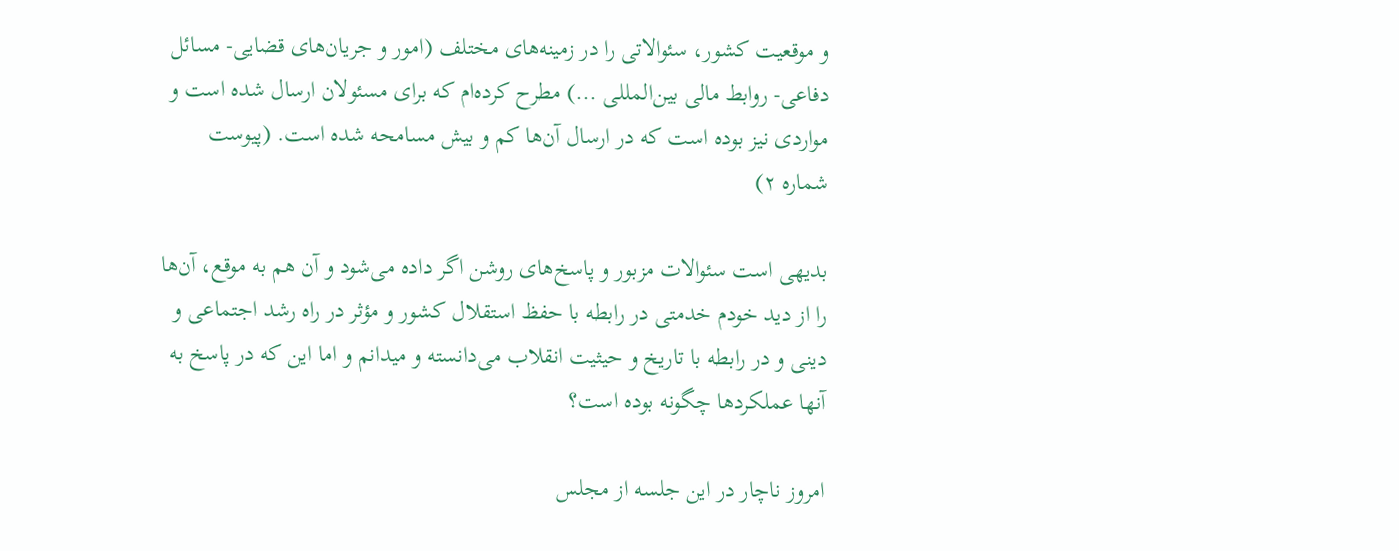و موقعیت کشور، سئوالاتی را در زمینه‌های مختلف (امور و جریان‌های قضایی- مسائل دفاعی- روابط مالی بین‌المللی ...) مطرح کرده‌ام که برای مسئولان ارسال شده است و مواردی نیز بوده است که در ارسال آن‌ها کم و بیش مسامحه شده است. (پیوست شماره ۲)

بدیهی است سئوالات مزبور و پاسخ‌های روشن اگر داده می‌شود و آن هم به موقع، آن‌ها را از دید خودم خدمتی در رابطه با حفظ استقلال کشور و مؤثر در راه رشد اجتماعی و دینی و در رابطه با تاریخ و حیثیت انقلاب می‌دانسته و میدانم و اما این که در پاسخ به آنها عملکردها چگونه بوده است؟

امروز ناچار در این جلسه از مجلس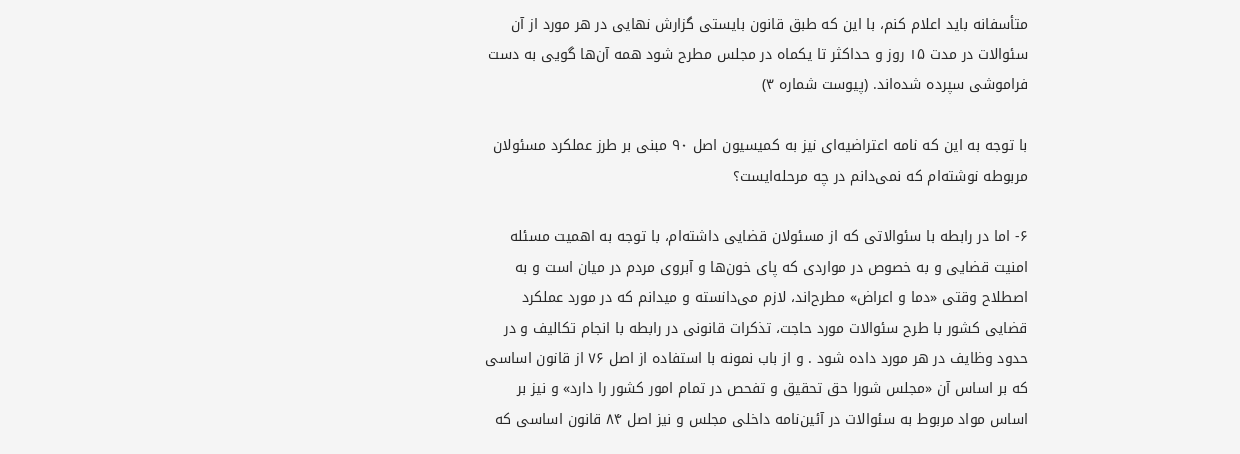متأسفانه باید اعلام کنم، با این که طبق قانون بایستی گزارش‌ نهایی در هر مورد از آن سئوالات در مدت ۱۵ روز و حداکثر تا یکماه در مجلس مطرح شود همه آن‌ها گویی به دست فراموشی سپرده شده‌اند. (پیوست شماره ۳)

با توجه به این که نامه اعتراضیه‌ای نیز به کمیسیون اصل ۹۰ مبنی بر طرز عملکرد مسئولان مربوطه نوشته‌ام که نمی‌دانم در چه مرحله‌ایست؟

۶- اما در رابطه با سئوالاتی که از مسئولان قضایی‌ داشته‌ام، با توجه به اهمیت مسئله امنیت قضایی و به خصوص در مواردی که پای خون‌ها و آبروی مردم در میان است و به اصطلاح وقتی «دما و اعراض» مطرح‌اند، لازم می‌دانسته و میدانم که در مورد عملکرد قضایی کشور با طرح سئوالات مورد حاجت، تذکرات قانونی در رابطه با انجام تکالیف و در حدود وظایف در هر مورد داده شود . و از باب نمونه با استفاده از اصل ۷۶ از قانون اساسی که بر اساس آن «مجلس شورا حق تحقیق و تفحص در تمام امور کشور را دارد» و نیز بر اساس مواد مربوط به سئوالات در ‌آئین‌نامه داخلی مجلس و نیز اصل ۸۴ قانون اساسی که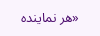«هر نماینده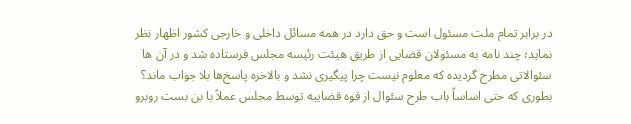در برابر تمام ملت مسئول است و حق دارد در همه مسائل داخلی و خارجی کشور اظهار نظر نماید؛ چند نامه به مسئولان قضایی از طریق هیئت رئیسه مجلس فرستاده شد و در آن ها سئوالاتی مطرح گردیده که معلوم نیست چرا پیگیری نشد و بالاخره پاسخ‌ها بلا جواب ماند؟‌ بطوری که حتی اساساً باب طرح سئوال از قوه قضاییه توسط مجلس عملاً‌ با بن بست روبرو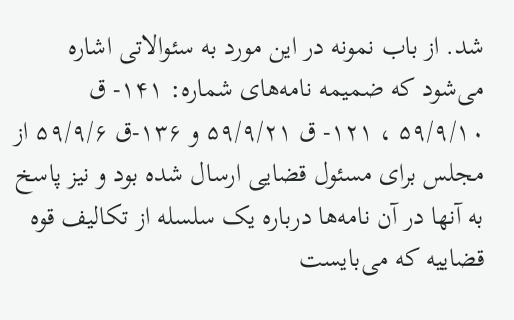شد. از باب نمونه در این مورد به سئوالاتی اشاره می‌شود که ضمیمه نامه‌های شماره: ۱۴۱- ق ۵۹/۹/۱۰ ، ۱۲۱- ق ۵۹/۹/۲۱ و ۱۳۶-ق ۵۹/۹/۶ از مجلس برای مسئول قضایی ارسال شده بود و نیز پاسخ به آنها در آن نامه‌ها درباره یک سلسله از تکالیف قوه قضاییه که می‌بایست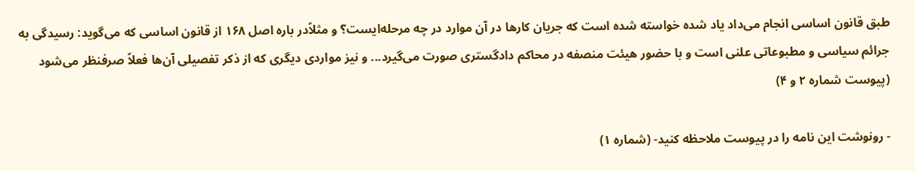طبق قانون اساسی انجام می‌داد یاد شده خواسته شده است که جریان‌ کارها در آن موارد در چه مرحله‌ایست؟ و مثلاً‌در باره اصل ۱۶۸ از قانون اساسی که می‌گوید: رسیدگی به جرائم سیاسی و مطبوعاتی علنی است و با حضور هیئت منصفه در محاکم دادگستری صورت می‌‌گیرد... و نیز مواردی دیگری که از ذکر تفصیلی آن‌ها فعلاً صرفنظر می‌شود (پیوست شماره ۲ و ۴)

- رونوشت این نامه را در پیوست ملاحظه کنید- (شماره ۱)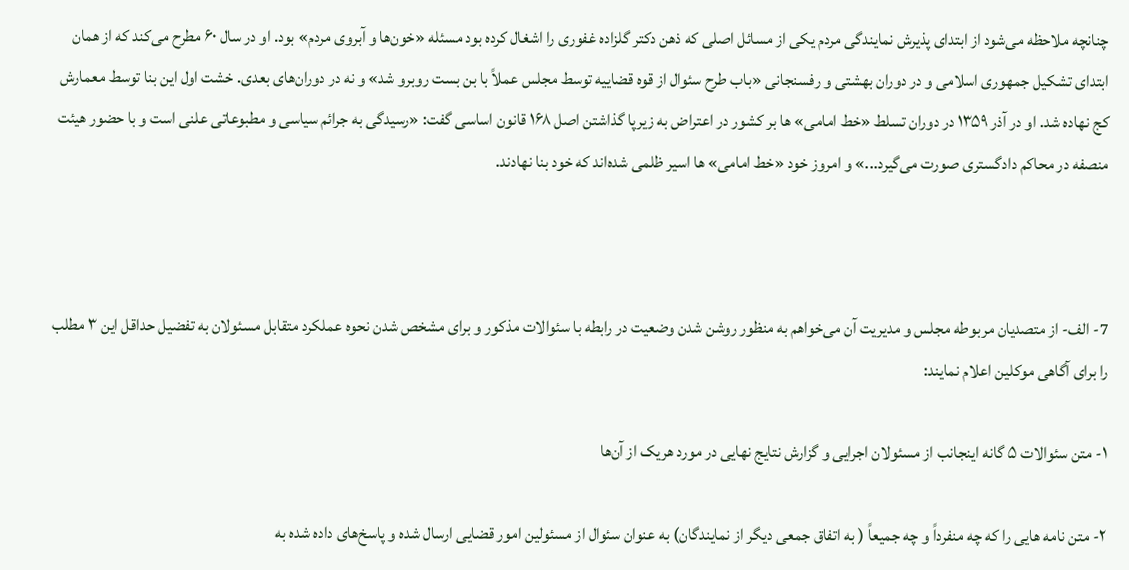چنانچه ملاحظه می‌شود از ابتدای پذیرش نمایندگی مردم یکی از مسائل اصلی که ذهن دکتر گلزاده غفوری را اشغال کرده بود مسئله «خون‌ها و آبروی مردم» بود. او در سال ۶۰ مطرح می‌کند که از همان ابتدای تشکیل جمهوری اسلامی و در دوران بهشتی و رفسنجانی «باب طرح سئوال از قوه قضاییه توسط مجلس عملاً‌ با بن بست روبرو شد» و نه در دوران‌های بعدی. خشت اول این بنا توسط معمارش کج نهاده شد. او در آذر ۱۳۵۹ در دوران تسلط «خط‌ امامی‌» ها بر کشور در اعتراض به زیرپا گذاشتن اصل ۱۶۸ قانون اساسی گفت: «رسیدگی به جرائم سیاسی و مطبوعاتی علنی است و با حضور هیئت منصفه در محاکم دادگستری صورت می‌‌گیرد...» و امروز خود «خط امامی» ها اسیر ظلمی‌ شده‌اند که خود بنا نهادند.



7- الف- از متصدیان مربوطه مجلس و مدیریت آن می‌خواهم به منظور روشن شدن وضعیت در رابطه با سئوالات مذکور و برای مشخص شدن نحوه عملکرد متقابل مسئولان به تفضیل حداقل این ۳ مطلب را برای آگاهی موکلین اعلام نمایند:

۱- متن سئوالات ۵ گانه اینجانب از مسئولان اجرایی و گزارش نتایج نهایی در مورد هریک از آن‌ها

۲- متن نامه هایی را که چه منفرداً و چه جمیعاً ( به اتفاق جمعی دیگر از نمایندگان) به عنوان سئوال از مسئولین امور قضایی ارسال شده و پاسخ‌های داده شده به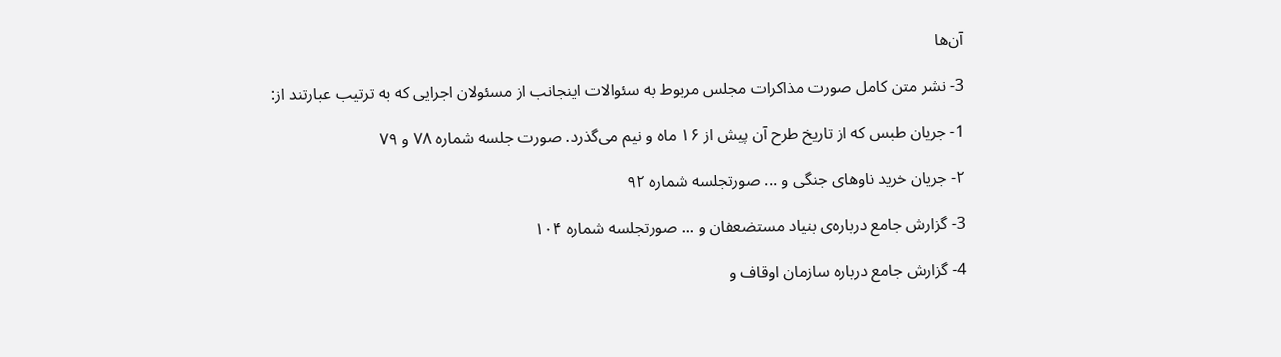آن‌ها

3- نشر متن کامل صورت مذاکرات مجلس مربوط به سئوالات اینجانب از مسئولان اجرایی که به ترتیب عبارتند از:

1- جریان طبس که از تاریخ طرح آن پیش از ۱۶ ماه و نیم می‌گذرد. صورت جلسه شماره ۷۸ و ۷۹

۲- جریان خرید ناوهای جنگی و ... صورتجلسه شماره ۹۲

3- گزارش جامع درباره‌ی بنیاد مستضعفان و ... صورتجلسه شماره ۱۰۴

4- گزارش جامع درباره سازمان اوقاف و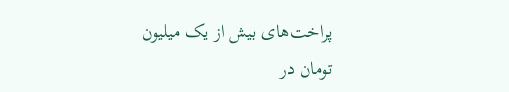پراخت‌های بیش از یک میلیون تومان در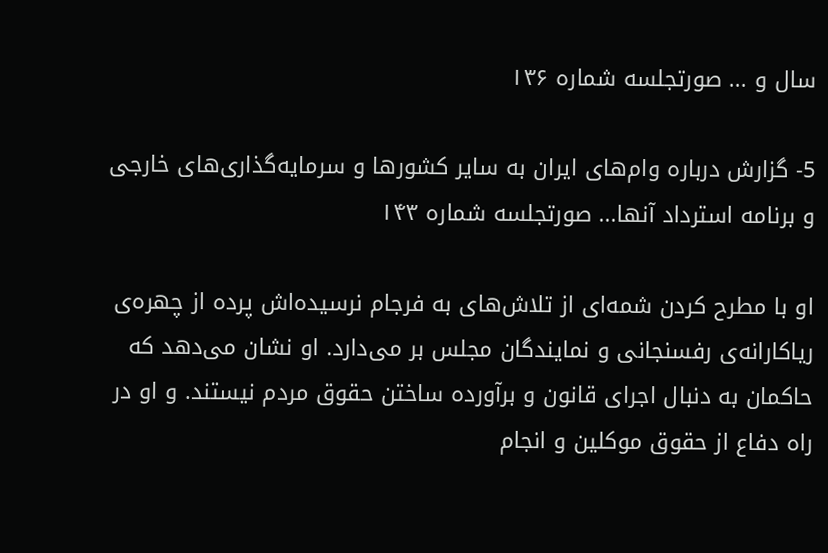سال و ... صورتجلسه شماره ۱۳۶

5- گزارش درباره وام‌های ایران به سایر کشورها و سرمایه‌گذاری‌های خارجی و برنامه استرداد آنها... صورتجلسه شماره ۱۴۳

او با مطرح کردن شمه‌ای از تلاش‌های به فرجام نرسیده‌اش پرده از چهره‌‌ی ریاکارانه‌ی رفسنجانی و نمایندگان مجلس بر می‌دارد. او نشان می‌دهد که حاکمان به دنبال اجرای قانون و برآورده ساختن حقوق مردم نیستند. و او در راه دفاع از حقوق موکلین‌ و انجام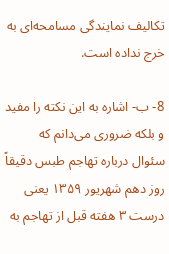تکالیف نمایندگی مسامحه‌ای به خرج نداده است.

8- ب- اشاره به این نکته را مفید و بلکه ضروری می‌دانم که سئوال درباره تهاجم طبس دقیقاً‌ روز دهم شهریور ۱۳۵۹ یعنی درست ۳ هفته قبل از تهاجم به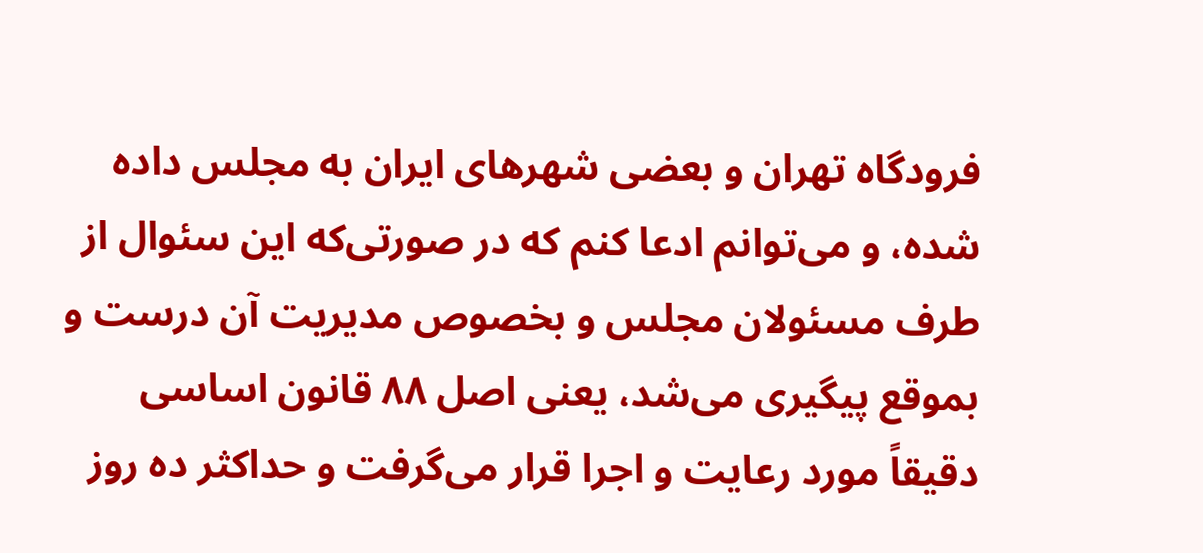فرودگاه تهران و بعضی شهرهای ایران به مجلس داده شده، و می‌توانم ادعا کنم که در صورتی‌که این سئوال از طرف مسئولان مجلس و بخصوص مدیریت آن درست و بموقع پیگیری می‌شد، یعنی اصل ۸۸ قانون اساسی دقیقاً‌ مورد رعایت و اجرا قرار می‌گرفت و حداکثر ده روز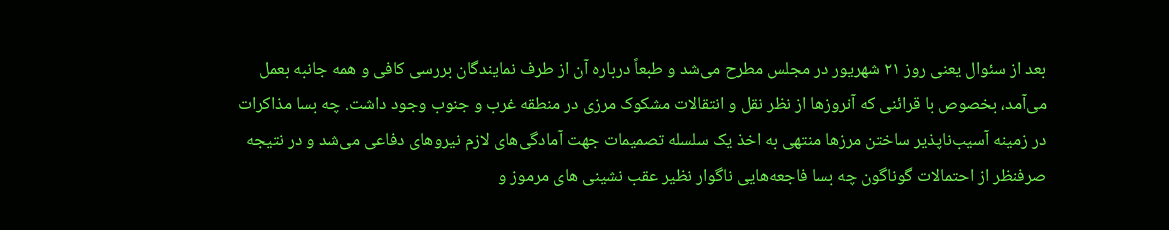بعد از سئوال یعنی روز ۲۱ شهریور در مجلس مطرح می‌شد و طبعاً درباره آن از طرف نمایندگان بررسی کافی و همه جانبه بعمل می‌آمد، بخصوص با قرائنی که آنروزها از نظر نقل و انتقالات مشکوک مرزی در منطقه غرب و جنوب وجود داشت. چه بسا مذاکرات در زمینه‌ آسیب‌ناپذیر ساختن مرزها منتهی به اخذ یک سلسله تصمیمات جهت آمادگی‌های لازم نیروهای دفاعی می‌شد و در نتیجه صرفنظر از احتمالات گوناگون چه بسا فاجعه‌‌هایی ناگوار نظیر عقب‌ نشینی های مرموز و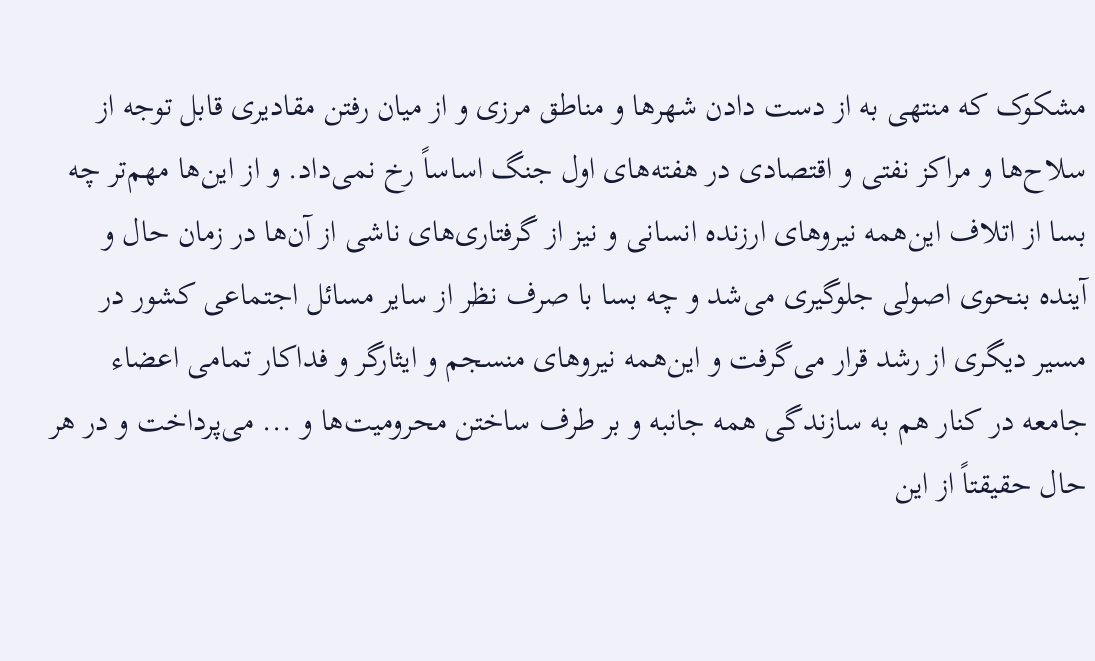مشکوک که منتهی به از دست دادن شهرها و مناطق مرزی و از میان رفتن مقادیری قابل توجه از سلا‌ح‌ها و مراکز نفتی و اقتصادی در هفته‌های اول جنگ اساساً‌ رخ نمی‌داد. و از این‌ها مهم‌تر چه بسا از اتلاف این‌همه نیروهای ارزنده انسانی و نیز از گرفتاری‌های ناشی از آن‌ها در زمان حال و آینده بنحوی اصولی جلوگیری می‌شد و چه بسا با صرف نظر از سایر مسائل اجتماعی کشور در مسیر دیگری از رشد قرار می‌گرفت و این‌همه نیروهای منسجم و ایثارگر و فداکار تمامی اعضاء جامعه در کنار هم به سازندگی همه جانبه و بر طرف ساختن محرومیت‌ها و ... می‌پرداخت و در هر حال حقیقتاً از این‌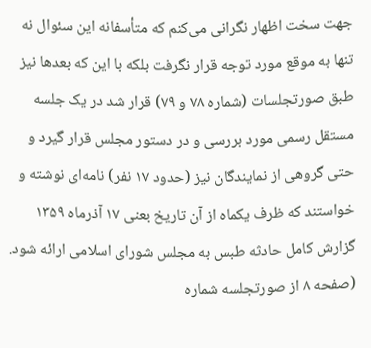جهت سخت اظهار نگرانی می‌کنم که متأسفانه این سئوال نه تنها به موقع مورد توجه قرار نگرفت بلکه با این که بعدها نیز طبق صورتجلسات (شماره ۷۸ و ۷۹) قرار شد در یک جلسه مستقل رسمی مورد بررسی و در دستور مجلس قرار گیرد و حتی گروهی از نمایندگان نیز (حدود ۱۷ نفر) نامه‌ای نوشته و خواستند که ظرف یکماه از آن تاریخ بعنی ۱۷ آذرماه ۱۳۵۹ گزارش کامل حادثه طبس به مجلس شورای اسلامی ارائه شود. (صفحه ۸ از صورتجلسه شماره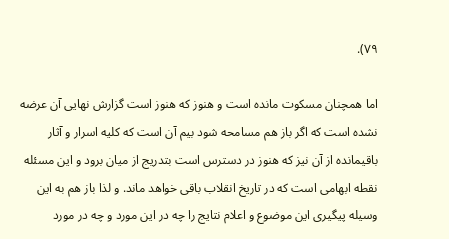۷۹).

اما همچنان مسکوت مانده است و هنوز که هنوز است گزارش نهایی آن عرضه نشده است که اگر باز هم مسامحه شود بیم آن است که کلیه اسرار و آثار باقیمانده از آن نیز که هنوز در دسترس است بتدریج از میان برود و این مسئله نقطه ابهامی است که در تاریخ انقلاب باقی خواهد ماند. و لذا باز هم به این وسیله پیگیری این موضوع و اعلام نتایج را چه در این مورد و چه در مورد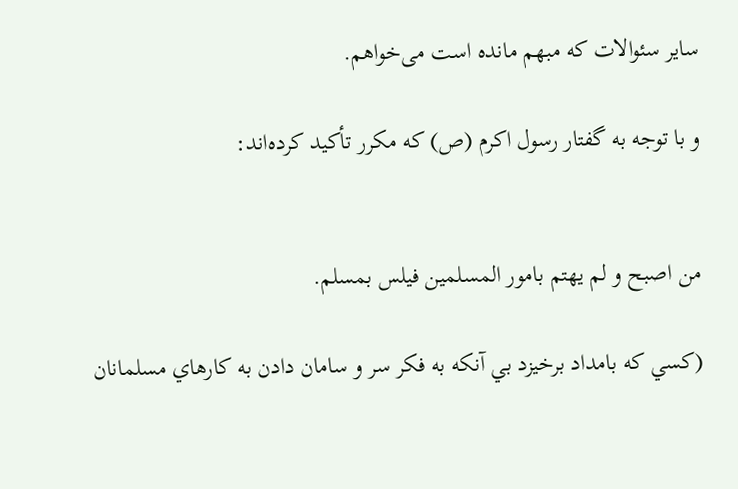سایر سئوالات که مبهم مانده است می‌خواهم.

و با توجه به گفتار رسول اکرم (ص) که مکرر تأکید کرده‌اند:


من اصبح و لم یهتم بامور المسلمین فیلس بمسلم.

(كسي كه بامداد برخيزد بي آنكه به فكر سر و سامان دادن به كارهاي مسلمانان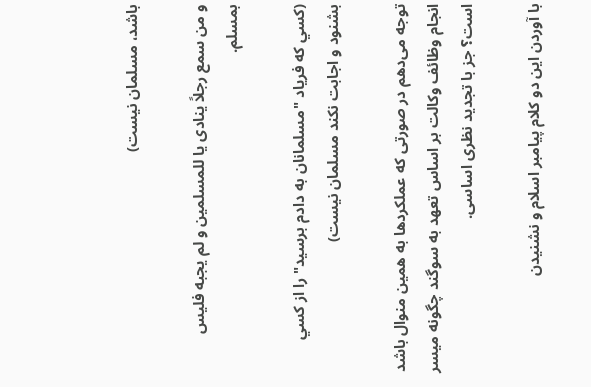باشد، مسلمان نيست)

و من سمع رجلاً ینادی یا للمسلمین و لم یجبه فلیس بمسلم.

(كسي كه فرياد "مسلمانان به دادم برسيد" را از كسي بشنود و اجابت نكند مسلمان نيست)

توجه می‌دهم در صورتی که عملکردها به همین منوال باشد انجام وظائف وکالت بر اساس تعهد به سوگند چگونه میسر است؟ جز با تجدید نظری اساسی.

با آوردن این دو کلام پیامبر اسلام و نشنیدن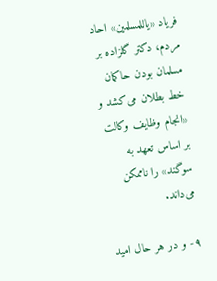فریاد «یاللمسلمین» احاد مردم، دکتر گلزاده بر مسلمان بودن حاکمان خط بطلان می‌کشد و «انجام وظایف وکالت بر اساس تعهد به سوگند» را ناممکن می‌داند.

۹- و در هر حال امید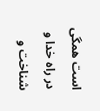است همگی در راه خدا و شناخت و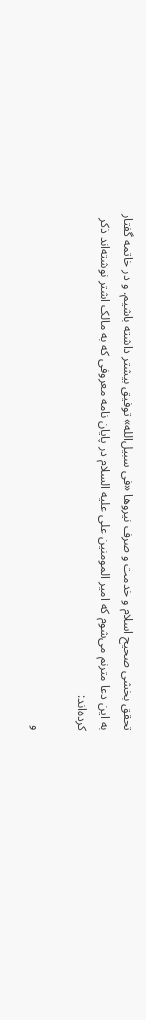تحقق بخشی صحیح اسلام و خدمت و صرف نیروها «فی سبیل‌الله» توفیق بیشتر داشته باشیم. و در خاتمه گفتار به این دعا مترنم می‌شوم که امیر المومنین علی علیه السلام در پایان نامه معروفی که به مالک اشتر نوشته‌اند ذکر کرده‌اند:

و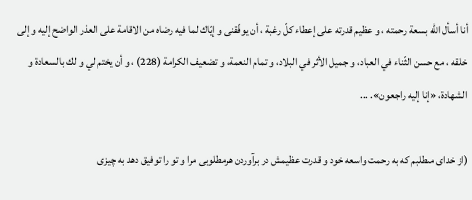أنا أسأل اللّه بسعة رحمته ، و عظيم قدرته على إعطاء كلّ رغبة ، أن يوفّقنى و إيّاك لما فيه رضاه من الاقامة على العذر الواضح إليه و إلى خلقه ، مع حسن الثّناء في العباد، و جميل الأثر في البلاد، و تمام النعمة، و تضعيف الكرامة (228) ، و أن يختم لي و لك بالسعادة و الشهادة، «إنا إليه راجعون». ...

(از خداى مىطلبم كه به رحمت واسعه خود و قدرت عظيمش در برآوردن هرمطلوبى مرا و تو را توفيق دهد به چيزى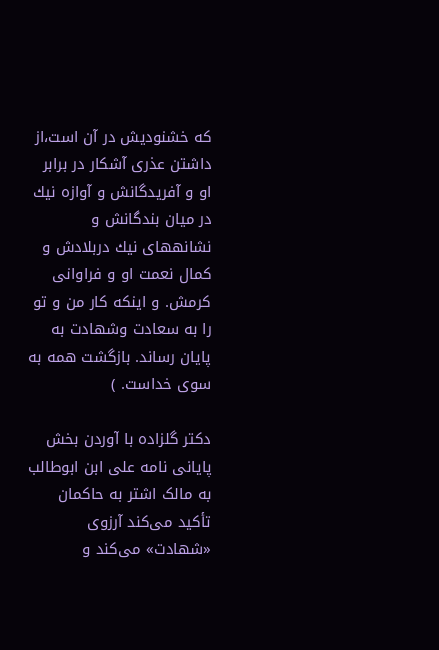كه خشنوديش در آن است،از داشتن عذرى آشكار در برابر او و آفريدگانش و آوازه نيك در ميان بندگانش و نشانههاى نيك دربلادش و كمال نعمت او و فراوانى كرمش. و اينكه كار من و تو را به سعادت وشهادت به پايان رساند. بازگشت همه به سوی خداست. )

دکتر گلزاده با آوردن بخش پایانی نامه علی ابن ابوطالب به مالک اشتر به حاکمان تأکید می‌کند آرزوی «شهادت» می‌کند و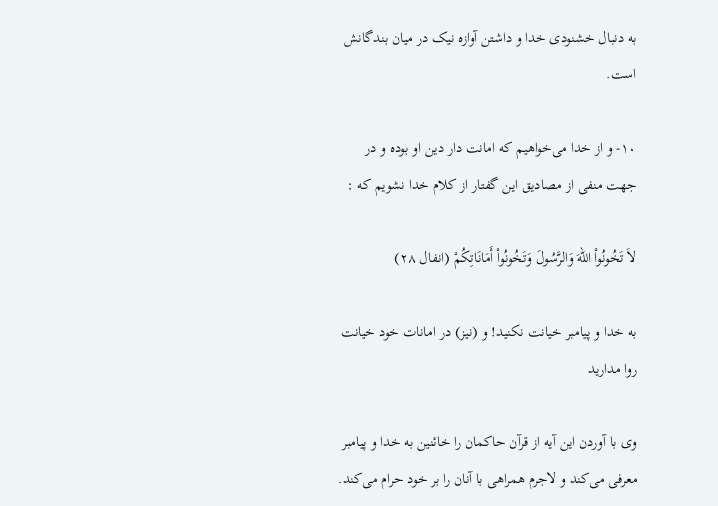به دنبال خشنودی خدا و داشتن آوازه نیک در میان بندگانش است.

۱۰- و از خدا می‌خواهیم که امانت دار دین او بوده و در جهت منفی از مصادیق این گفتار از کلام خدا نشویم که :

لاَ تَخُونُواْ اللّهَ وَالرَّسُولَ وَتَخُونُواْ أَمَانَاتِكُمْ (انفال ۲۸)

به خدا و پيامبر خيانت نكنيد! و (نيز) در امانات خود خيانت روا مداريد

وی با آوردن این آیه از قرآن حاکمان را خائنین به خدا و پیامبر معرفی می‌کند و لاجرم همراهی با آنان را بر خود حرام می‌کند.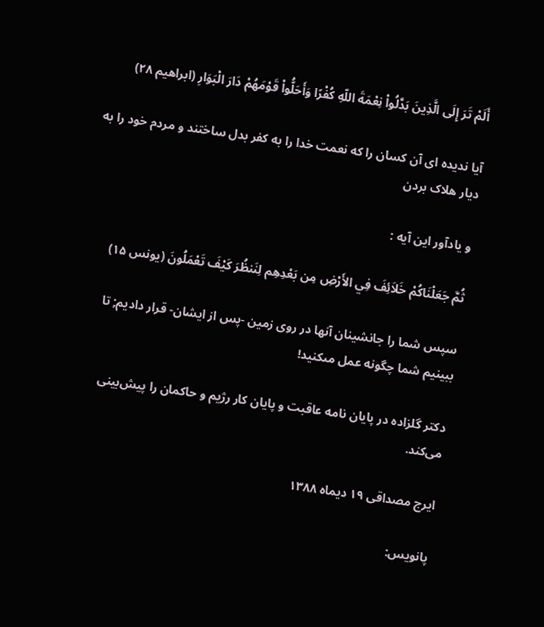أَلَمْ تَرَ إِلَى الَّذِينَ بَدَّلُواْ نِعْمَةَ اللّهِ كُفْرًا وَأَحَلُّواْ قَوْمَهُمْ دَارَ الْبَوَارِ (ابراهیم ۲۸)

آيا نديده ای آن کسان را که نعمت خدا را به کفر بدل ساختند و مردم خود را به ديار هلاک بردن

و یادآور این آیه :

ثُمَّ جَعَلْنَاكُمْ خَلاَئِفَ فِي الأَرْضِ مِن بَعْدِهِم لِنَنظُرَ كَيْفَ تَعْمَلُونَ (یونس ۱۵)

سپس شما را جانشينان آنها در روى زمين -پس از ايشان- قرار داديم; تا ببينيم شما چگونه عمل مىكنيد!

دکتر گلزاده در پایان نامه عاقبت و پایان کار رژیم و حاکمان را پیش‌بینی می‌کند.

ایرج مصداقی ۱۹ دیماه ۱۳۸۸

پانویس: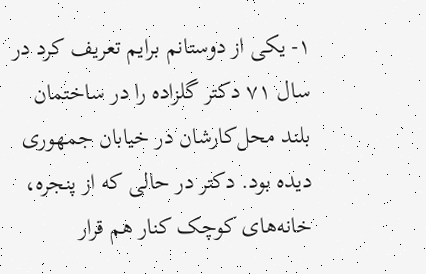۱- یکی از دوستانم برایم تعریف کرد در سال ۷۱ دکتر گلزاده را در ساختمان بلند محل‌کارشان در خیابان جمهوری دیده بود. دکتر در حالی که از پنجره، خانه‌های کوچک کنار هم قرار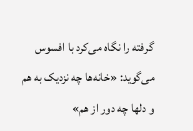گرفته را نگاه می‌کرد با افسوس می‌گوید: «خانه‌ها چه نزدیک به هم و دلها چه دور از هم»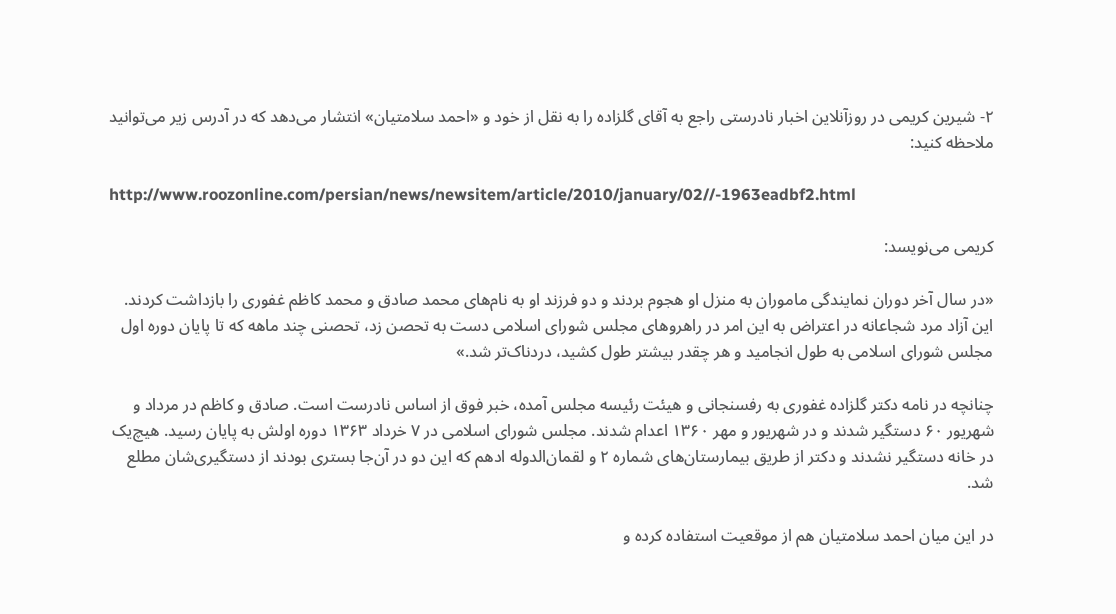۲- شیرین کریمی در روزآنلاین اخبار نادرستی راجع به آقای گلزاده را به نقل از خود و «احمد سلامتیان» انتشار می‌دهد که در آدرس زیر می‌توانید ملاحظه کنید:

http://www.roozonline.com/persian/news/newsitem/article/2010/january/02//-1963eadbf2.html

کریمی می‌نویسد:

«در سال آخر دوران نمایندگی ماموران به منزل او هجوم بردند و دو فرزند او به نام‌های محمد صادق و محمد کاظم غفوری را بازداشت کردند. این آزاد مرد شجاعانه در اعتراض به این امر در راهروهای مجلس شورای اسلامی دست به تحصن زد، تحصنی چند ماهه که تا پایان دوره اول مجلس شورای اسلامی به طول انجامید و هر چقدر بیشتر طول کشید،‌ دردناک‌تر شد.»

چنانچه در نامه دکتر گلزاده غفوری به رفسنجانی و هیئت رئیسه مجلس آمده، خبر فوق از اساس نادرست است. صادق و کاظم در مرداد و شهریور ۶۰ دستگیر شدند و در شهریور و مهر ۱۳۶۰ اعدام شدند. مجلس شورای اسلامی در ۷ خرداد ۱۳۶۳ دوره اولش به پایان رسید. هیچ‌یک در خانه دستگیر نشدند و دکتر از طریق بیمارستان‌های شماره ۲ و لقمان‌الدوله ادهم که این دو در آن‌جا بستری بودند از دستگیری‌شان مطلع شد.

در این میان احمد سلامتیان هم از موقعیت استفاده کرده و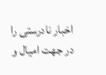اخبار نادرستی را در جهت امیال و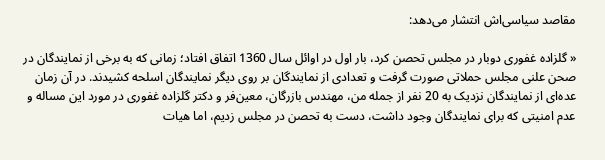مقاصد سیاسی‌اش انتشار می‌دهد:

« گلزاده غفوری دوبار در مجلس تحصن کرد، بار اول در اوائل سال 1360 اتفاق افتاد؛ زمانی که به برخی از نمایندگان در صحن علنی مجلس حملاتی صورت گرفت و تعدادی از نمایندگان بر روی دیگر نمایندگان اسلحه کشیدند. در آن زمان عده‌ای از نمایندگان نزدیک به 20 نفر از جمله من، مهندس بازرگان، معین‌فر و دکتر گلزاده غفوری در مورد این مساله و عدم امنیتی که برای نمایندگان وجود داشت، دست به تحصن در مجلس زدیم، اما هیات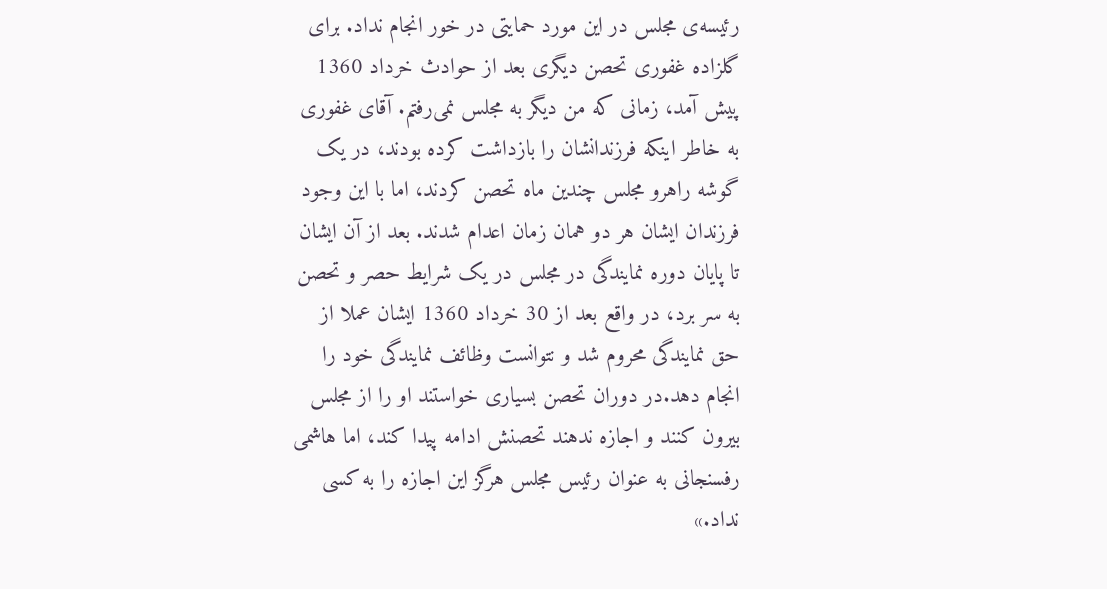رئیسه‌ی مجلس در این مورد حمایتی در خور انجام نداد. برای گلزاده غفوری تحصن دیگری بعد از حوادث خرداد 1360 پیش آمد، زمانی که من دیگر به مجلس نمی‌رفتم. آقای غفوری به خاطر اینکه فرزندانشان را بازداشت کرده بودند، در یک گوشه راهرو مجلس چندین ماه تحصن کردند، اما با این وجود فرزندان ایشان هر دو همان زمان اعدام شدند. بعد از آن ایشان تا پایان دوره نمایندگی در مجلس در یک شرایط حصر و تحصن به سر برد، در واقع بعد از 30 خرداد 1360 ایشان عملا از حق نمایندگی محروم شد و نتوانست وظائف نمایندگی خود را انجام دهد.در دوران تحصن بسیاری خواستند او را از مجلس بیرون کنند و اجازه ندهند تحصنش ادامه پیدا کند، اما هاشمی رفسنجانی به عنوان رئیس مجلس هرگز این اجازه را به کسی نداد.»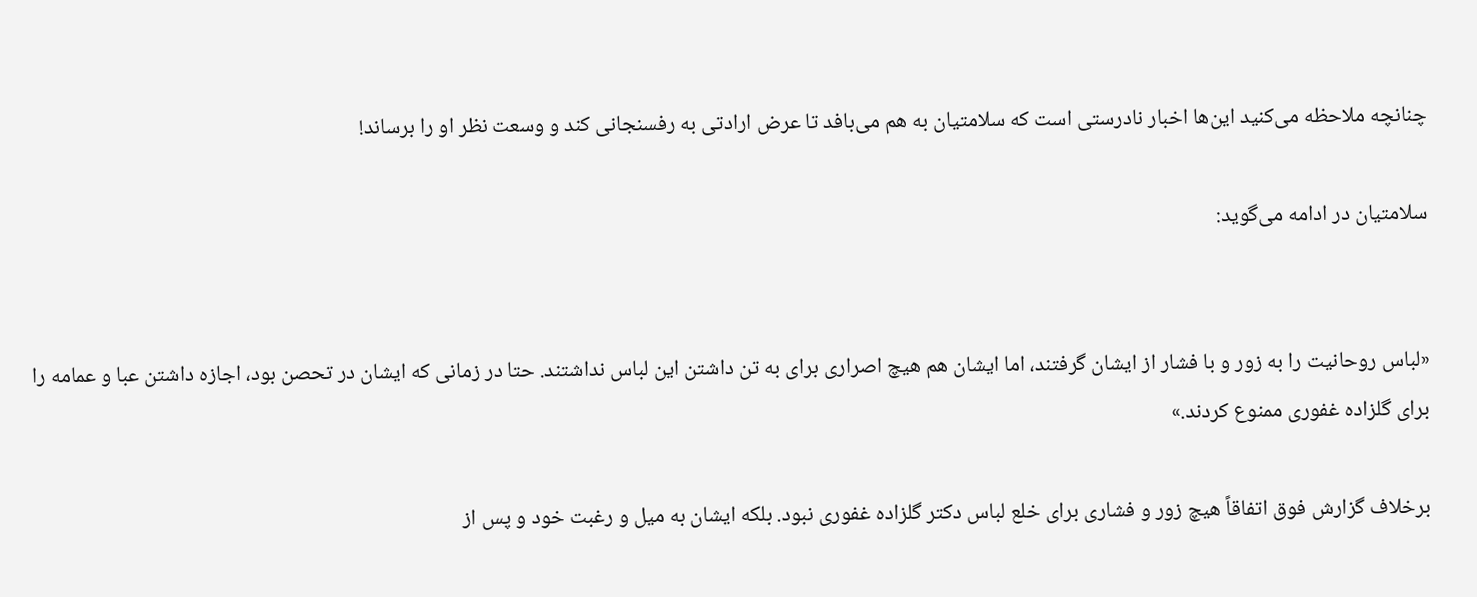چنانچه ملاحظه می‌کنید این‌ها اخبار نادرستی است که سلامتیان به هم می‌بافد تا عرض ارادتی به رفسنجانی ‌کند و وسعت نظر او را برساند!

سلامتیان در ادامه می‌گوید:


«لباس روحانیت را به زور و با فشار از ایشان گرفتند، اما ایشان هم هیچ اصراری برای به تن داشتن این لباس نداشتند. حتا در زمانی که ایشان در تحصن بود، اجازه داشتن عبا و عمامه را برای گلزاده غفوری ممنوع کردند.»

برخلاف گزارش فوق اتفاقاً هیچ زور و فشاری برای خلع لباس دکتر گلزاده غفوری نبود. بلکه ایشان به میل و رغبت خود و پس از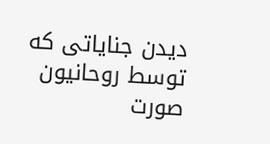دیدن جنایاتی که توسط روحانیون صورت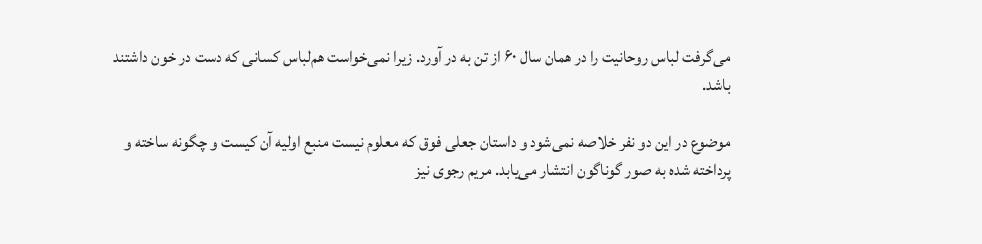می‌گرفت لباس روحانیت را در همان سال ۶۰ از تن به در آورد. زیرا نمی‌خواست هم‌لباس کسانی که دست در خون داشتند باشد.

موضوع در این دو نفر خلاصه نمی‌شود و داستان جعلی فوق که معلوم نیست منبع اولیه آن کیست و چگونه ساخته و پرداخته شده به صور گوناگون انتشار می‌یابد. مریم رجوی نیز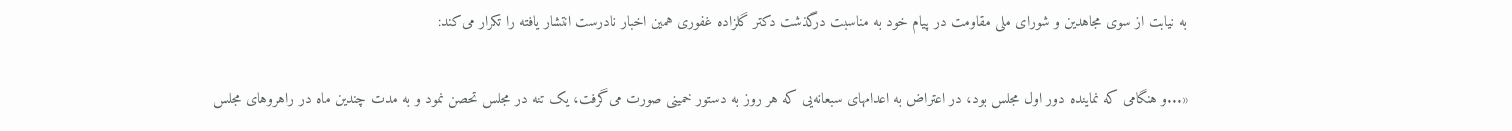به نیابت از سوی مجاهدین و شورای ملی مقاومت در پیام خود به مناسبت درگذشت دکتر گلزاده غفوری همین اخبار نادرست انتشار یافته را تکرار می‌کند:

«...و هنگامی که نماینده دور اول مجلس بود، در اعتراض به اعدامهای سبعانه‌یی که هر روز به دستور خمینی صورت می‌گرفت، یک تنه در مجلس تحصن نمود و به مدت چندین ماه در راهروهای مجلس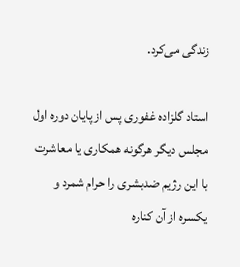زندگی می‌کرد.

استاد گلزاده غفوری پس از پایان دوره اول مجلس دیگر هرگونه همکاری یا معاشرت با این رژیم ضدبشری را حرام شمرد و یکسره از آن کناره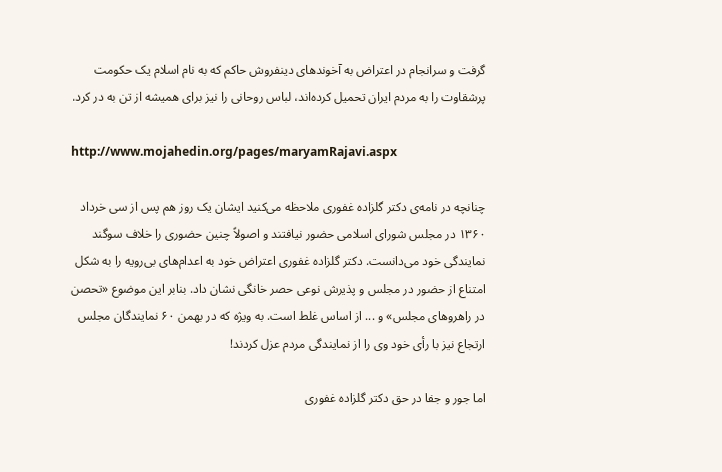گرفت و سرانجام در اعتراض به آخوندهای دینفروش حاکم که به نام اسلام یک حکومت پرشقاوت را به مردم ایران تحمیل کرده‌اند، لباس روحانی را نیز برای همیشه از تن به در کرد.

http://www.mojahedin.org/pages/maryamRajavi.aspx

چنانچه در نامه‌ی دکتر گلزاده غفوری ملاحظه می‌کنید ایشان یک روز هم پس از سی خرداد ۱۳۶۰ در مجلس شورای اسلامی حضور نیافتند و اصولاً‌ چنین حضوری را خلاف سوگند نمایندگی خود می‌دانست. دکتر گلزاده غفوری اعتراض خود به اعدام‌های بی‌رویه را به شکل امتناع از حضور در مجلس و پذیرش نوعی حصر خانگی نشان داد. بنابر این موضوع «تحصن در راهروهای مجلس» و ... از اساس غلط است. به ویژه که در بهمن ۶۰ نمایندگان مجلس ارتجاع نیز با رأی خود وی را از نمایندگی مردم عزل کردند!

اما جور و جفا در حق دکتر گلزاده غفوری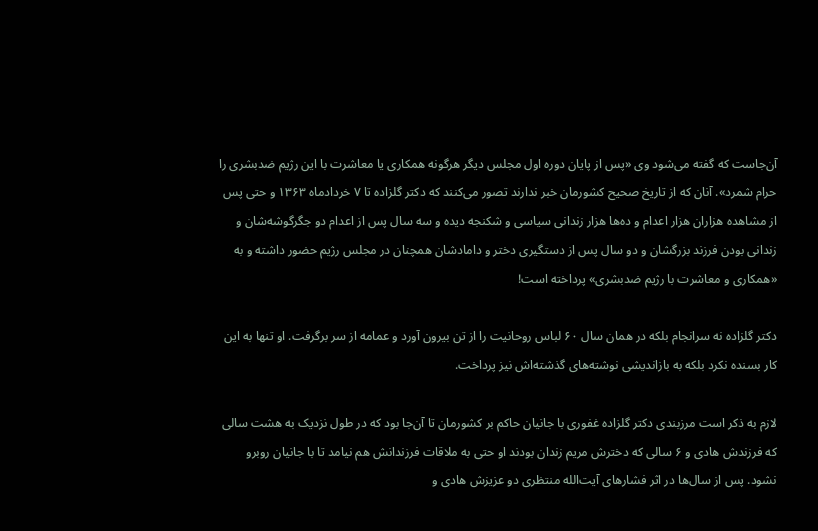آن‌جاست که گفته می‌شود وی «پس از پایان دوره اول مجلس دیگر هرگونه همکاری یا معاشرت با این رژیم ضدبشری را حرام شمرد». آنان که از تاریخ صحیح کشورمان خبر ندارند تصور می‌کنند که دکتر گلزاده تا ۷ خردادماه ۱۳۶۳ و حتی پس از مشاهده هزاران هزار اعدام و ده‌ها هزار زندانی سیاسی و شکنجه دیده و سه سال پس از اعدام دو جگر‌گوشه‌شان و زندانی بودن فرزند بزرگشان و دو سال پس از دستگیری دختر و دامادشان همچنان در مجلس رژیم حضور داشته و به «همکاری و معاشرت با رژیم ضدبشری» پرداخته است!

دکتر گلزاده نه سرانجام بلکه در همان سال ۶۰ لباس روحانیت را از تن بیرون آورد و عمامه از سر برگرفت. او تنها به این کار بسنده نکرد بلکه به بازاندیشی نوشته‌های گذشته‌اش نیز پرداخت.

لازم به ذکر است مرزبندی دکتر گلزاده غفوری با جانیان حاکم بر کشورمان تا آن‌جا بود که در طول نزدیک به هشت سالی که فرزندش هادی و ۶ سالی که دخترش مریم زندان بودند او حتی به ملاقات فرزندانش هم نیامد تا با جانیان روبرو نشود. پس از سال‌ها در اثر فشارهای آیت‌الله منتظری دو عزیزش هادی و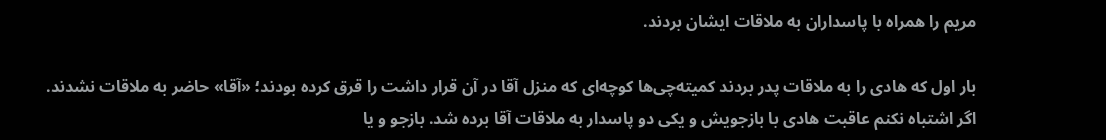مریم را همراه با پاسداران به ملاقات ایشان بردند.

بار اول که هادی را به ملاقات پدر بردند کمیته‌‌چی‌ها کوچه‌ای که منزل آقا در آن قرار داشت را قرق کرده بودند؛ «آقا» حاضر به ملاقات نشدند. اگر اشتباه نکنم عاقبت هادی با بازجویش و یکی دو پاسدار به ملاقات آقا برده شد. بازجو و یا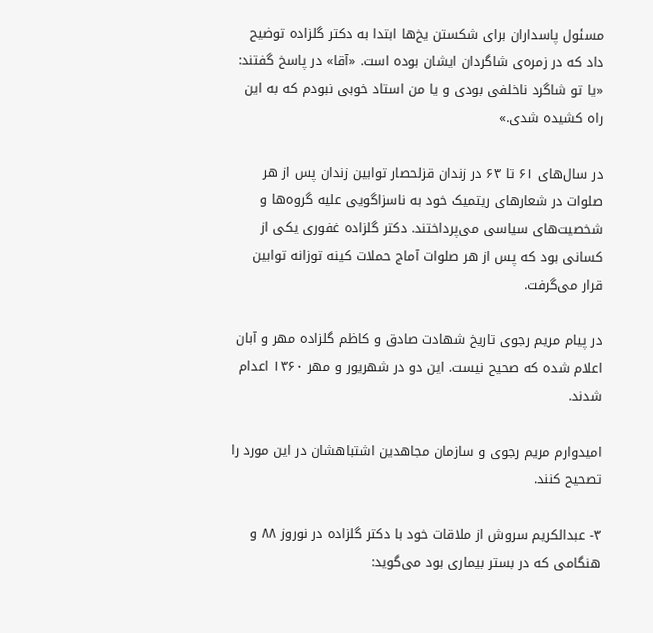مسئول پاسداران برای شکستن یخ‌ها ابتدا به دکتر گلزاده توضیح داد که در زمره‌ی شاگردان ایشان بوده است. «آقا» در پاسخ گفتند: «یا تو شاگرد ناخلفی بودی و یا من استاد خوبی نبودم که به این راه کشیده شدی.»

در سال‌های ۶۱ تا ۶۳ در زندان‌ قزلحصار توابین زندان پس از هر صلوات در شعارهای ریتمیک‌ خود به ناسزاگویی علیه گروه‌ها و شخصیت‌های سیاسی می‌پرداختند. دکتر گلزاده غفوری یکی از کسانی بود که پس از هر صلوات آماج حملات کینه توزانه توابین قرار می‌گرفت.

در پیام مریم رجوی تاریخ شهادت صادق و کاظم گلزاده مهر و آبان اعلام شده که صحیح نیست. این دو در شهریور و مهر ۱۳۶۰ اعدام شدند.

امیدوارم مریم رجوی و سازمان مجاهدین اشتباهشان در این مورد را تصحیح کنند.

۳- عبدالکریم سروش از ملاقات خود با دکتر گلزاده در نوروز ۸۸ و هنگامی که در بستر بیماری بود می‌گوید: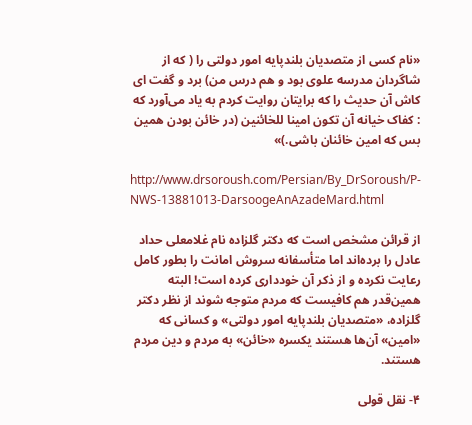«نام کسی‌ از متصدیان بلندپایه امور دولتی را ( که از شاگردان مدرسه علوی بود و هم درس من) برد و گفت ‌ای کاش آن حدیث را که برایتان روایت کردم به یاد می‌آورد که : کفاک خیانه آن تکون امینا للخائنین (در خائن بودن همین بس که امین خائنان باشی‌.)»

http://www.drsoroush.com/Persian/By_DrSoroush/P-NWS-13881013-DarsoogeAnAzadeMard.html

از قرائن مشخص است که دکتر گلزاده نام غلامعلی حداد عادل را برده‌اند اما متأسفانه سروش امانت را بطور کامل رعایت نکرده و از ذکر آن خودداری کرده است! البته همین‌قدر هم کافیست که مردم متوجه شوند از نظر دکتر گلزاده، «متصدیان بلندپایه امور دولتی» و کسانی که «امین» آن‌ها هستند یکسره «خائن» به مردم و دین مردم هستند.

۴- نقل قولی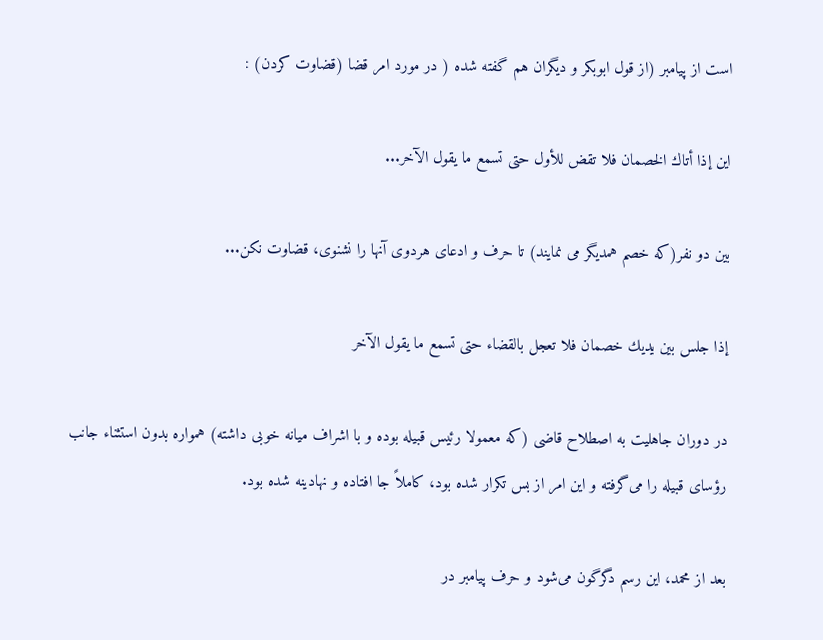است از پیامبر (از قول ابوبکر و دیگران هم گفته شده ( در مورد امر قضا (قضاوت کردن) :

این إذا أتاك الخصمان فلا تقض للأول حتى تسمع ما يقول الآخر...

بین دو نفر(که خصم همدیگر می نمایند) تا حرف و ادعای هردوی آنها را نشنوی، قضاوت نکن...

إذا جلس بين يديك خصمان فلا تعجل بالقضاء حتى تسمع ما يقول الآخر

در دوران جاهلیت به اصطلاح قاضی (که معمولا رئیس قبیله بوده و با اشراف میانه خوبی داشته) همواره بدون استثناء جانب رؤسای قبیله را می‌گرفته و این امر از بس تکرار شده بود، کاملاً جا افتاده و نهادینه شده بود.

بعد از محمد، این رسم دگرگون می‌شود و حرف پیامبر در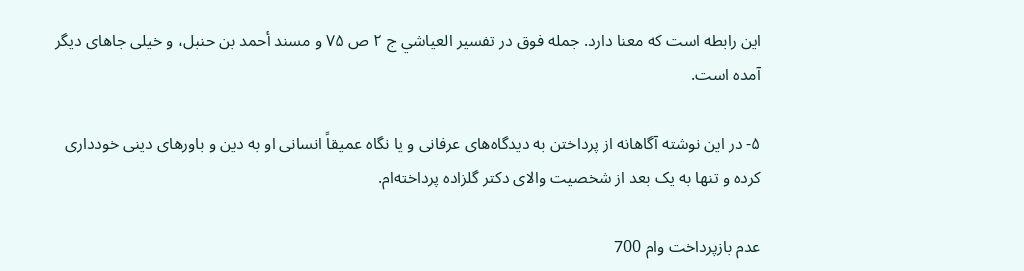این رابطه است که معنا دارد. جمله فوق در تفسير العياشي ج ۲ ص ۷۵ و مسند أحمد بن حنبل، و خیلی جاهای دیگر آمده است.

۵- در این نوشته آگاهانه از پرداختن به دیدگاه‌های عرفانی و یا نگاه عمیقاً انسانی او به دین و باورهای دینی خودداری کرده و تنها به یک بعد از شخصیت والای دکتر گلزاده پرداخته‌ام.

عدم بازپرداخت وام 700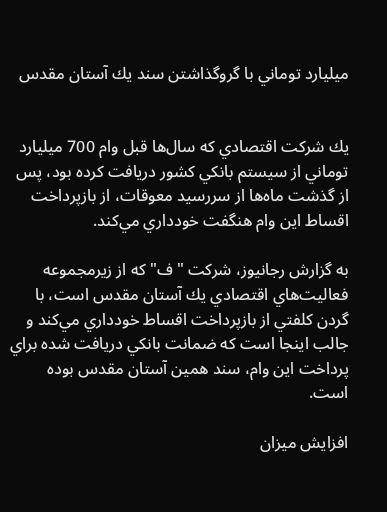ميليارد توماني با گروگذاشتن سند يك آستان مقدس


يك شركت اقتصادي كه سال‌ها قبل وام 700 ميليارد توماني از سيستم بانكي كشور دريافت كرده بود، پس از گذشت ماه‌ها از سررسيد معوقات، از بازپرداخت اقساط اين وام هنگفت خودداري مي‌كند.

به گزارش رجانيوز، شركت "ف" كه از زيرمجموعه فعاليت‌هاي اقتصادي يك آستان مقدس است، با گردن كلفتي از بازپرداخت اقساط خودداري مي‌كند و جالب اينجا است كه ضمانت بانكي دريافت شده براي پرداخت اين وام، سند همين آستان مقدس بوده است.

افزايش ميزان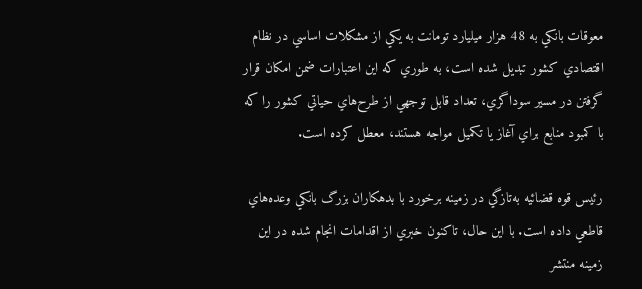معوقات بانكي به 48 هزار ميليارد تومانت به يكي از مشكلات اساسي در نظام اقتصادي كشور تبديل شده است، به طوري كه اين اعتبارات ضمن امكان قرار گرفتن در مسير سوداگري، تعداد قابل توجهي از طرح‌هاي حياتي كشور را كه با كمبود منابع براي آغاز يا تكميل مواجه هستند، معطل كرده است.

رئيس قوه قضائيه به‌تازگي در زمينه برخورد با بدهكاران بزرگ بانكي وعده‌هاي قاطعي داده است. با اين حال، تاكنون خبري از اقدامات انجام شده در اين زمينه منتشر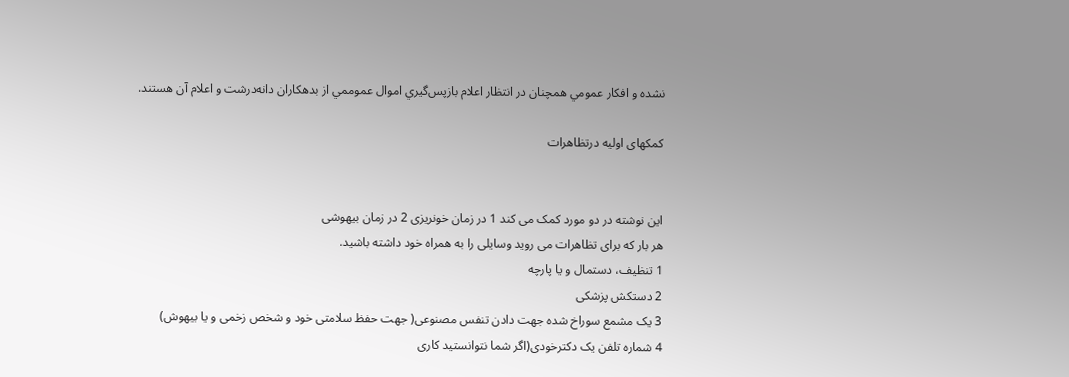نشده و افكار عمومي همچنان در انتظار اعلام بازپس‌گيري اموال عموممي از بدهكاران دانه‌درشت و اعلام آن هستند.

کمکهای اولیه درتظاهرات


این نوشته در دو مورد کمک می کند 1 در زمان خونریزی 2 در زمان بیهوشی
هر بار که برای تظاهرات می روید وسایلی را به همراه خود داشته باشید.
1 تنظیف، دستمال و یا پارچه
2 دستکش پزشکی
3 یک مشمع سوراخ شده جهت دادن تنفس مصنوعی( جهت حفظ سلامتی خود و شخص زخمی و یا بیهوش)
4 شماره تلفن یک دکترخودی(اگر شما نتوانستید کاری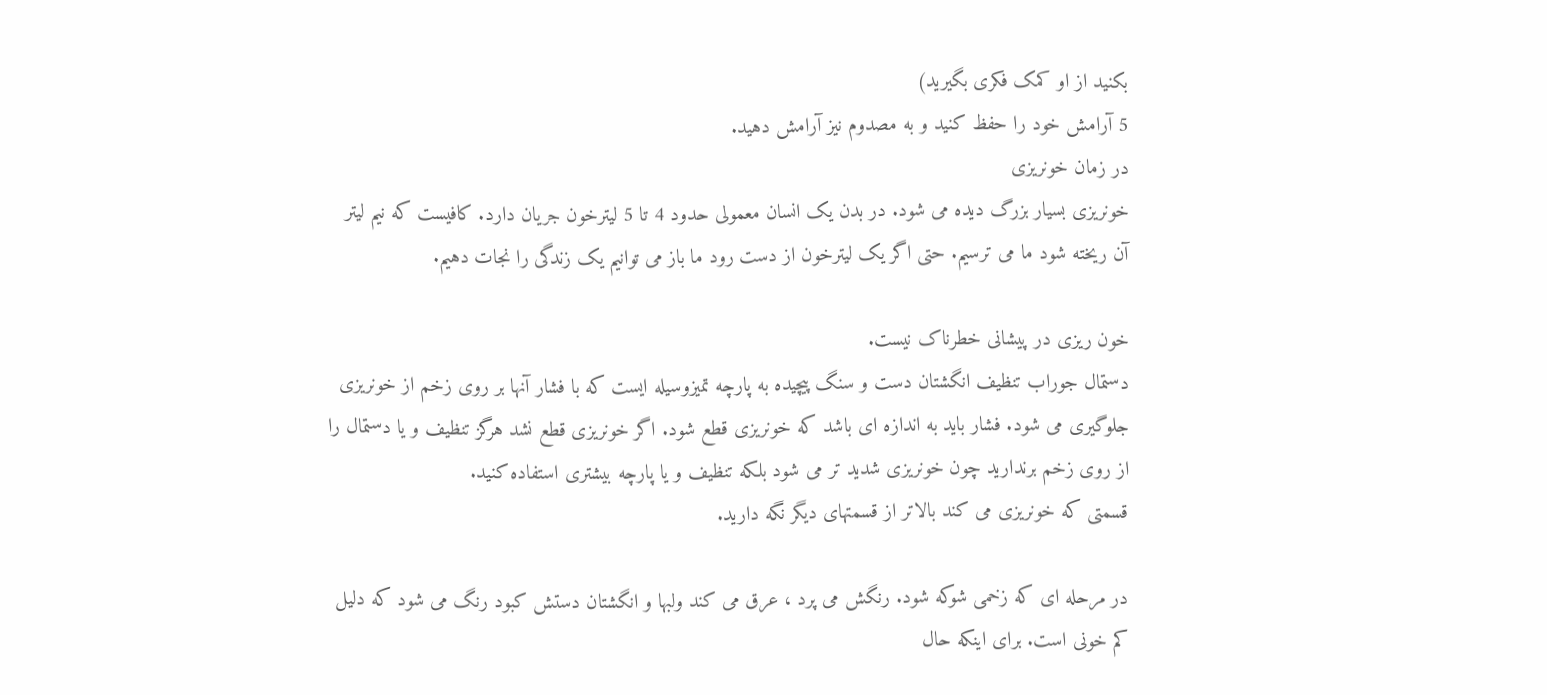بکنید از او کمک فکری بگیرید)
5 آرامش خود را حفظ کنید و به مصدوم نیز آرامش دهید.
در زمان خونریزی
خونریزی بسیار بزرگ دیده می شود. در بدن یک انسان معمولی حدود 4 تا 5 لیترخون جریان دارد. کافیست که نیم لیتر آن ریخته شود ما می ترسیم. حتی اگر یک لیترخون از دست رود ما باز می توانیم یک زندگی را نجات دهیم.

خون ریزی در پیشانی خطرناک نیست.
دستمال جوراب تنظیف انگشتان دست و سنگ پیچیده به پارچه تمیزوسیله ایست که با فشار آنها بر روی زخم از خونریزی جلوگیری می شود. فشار باید به اندازه ای باشد که خونریزی قطع شود. اگر خونریزی قطع نشد هرگز تنظیف و یا دستمال را از روی زخم برندارید چون خونریزی شدید تر می شود بلکه تنظیف و یا پارچه بیشتری استفاده کنید.
قسمتی که خونریزی می کند بالاتر از قسمتهای دیگر نگه دارید.

در مرحله ای که زخمی شوکه شود. رنگش می پرد ، عرق می کند ولبها و انگشتان دستش کبود رنگ می شود که دلیل کم خونی است. برای اینکه حال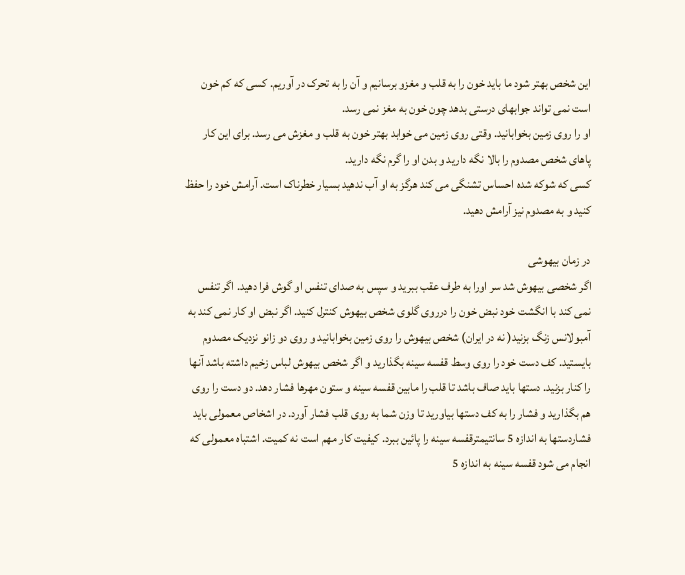این شخص بهتر شود ما باید خون را به قلب و مغزو برسانیم و آن را به تحرک در آوریم. کسی که کم خون است نمی تواند جوابهای درستی بدهد چون خون به مغز نمی رسد.
او را روی زمین بخوابانید. وقتی روی زمین می خوابد بهتر خون به قلب و مغزش می رسد. برای این کار پاهای شخص مصدوم را بالا نگه دارید و بدن او را گرم نگه دارید.
کسی که شوکه شده احساس تشنگی می کند هرگز به او آب ندهید بسیار خطرناک است. آرامش خود را حفظ کنید و به مصدوم نیز آرامش دهید.

در زمان بیهوشی
اگر شخصی بیهوش شد سر اورا به طرف عقب ببرید و سپس به صدای تنفس او گوش فرا دهید. اگر تنفس نمی کند با انگشت خود نبض خون را درروی گلوی شخص بیهوش کنترل کنید. اگر نبض او کار نمی کند به آمبولانس زنگ بزنید( نه در ایران) شخص بیهوش را روی زمین بخوابانید و روی دو زانو نزدیک مصدوم بایستید. کف دست خود را روی وسط قفسه سینه بگذارید و اگر شخص بیهوش لباس زخیم داشته باشد آنها را کنار بزنید. دستها باید صاف باشد تا قلب را مابین قفسه سینه و ستون مهرها فشار دهد. دو دست را روی هم بگذارید و فشار را به کف دستها بیاورید تا وزن شما به روی قلب فشار آورد. در اشخاص معمولی باید فشاردستها به اندازه 5 سانتیمترقفسه سینه را پائین ببرد. کیفیت کار مهم است نه کمیت. اشتباه معمولی که انجام می شود قفسه سینه به اندازه 5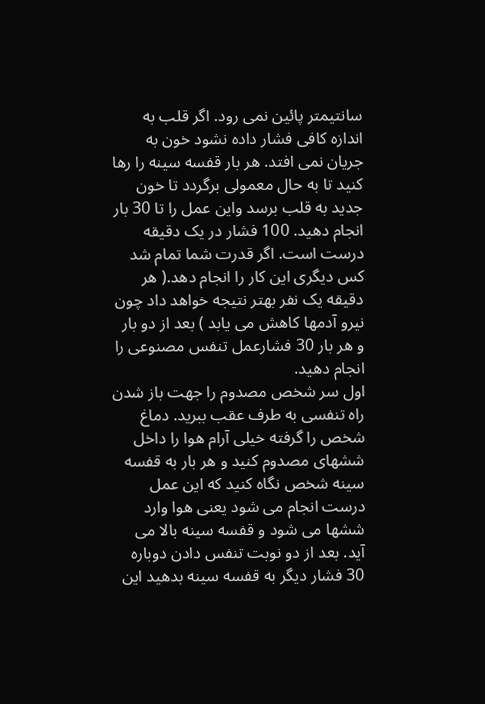سانتیمتر پائین نمی رود. اگر قلب به اندازه کافی فشار داده نشود خون به جریان نمی افتد. هر بار قفسه سینه را رها کنید تا به حال معمولی برگردد تا خون جدید به قلب برسد واین عمل را تا 30 بار انجام دهید. 100 فشار در یک دقیقه درست است. اگر قدرت شما تمام شد کس دیگری این کار را انجام دهد.( هر دقیقه یک نفر بهتر نتیجه خواهد داد چون نیرو آدمها کاهش می یابد ) بعد از دو بار و هر بار 30 فشارعمل تنفس مصنوعی را انجام دهید.
اول سر شخص مصدوم را جهت باز شدن راه تنفسی به طرف عقب ببرید. دماغ شخص را گرفته خیلی آرام هوا را داخل ششهای مصدوم کنید و هر بار به قفسه سینه شخص نگاه کنید که این عمل درست انجام می شود یعنی هوا وارد ششها می شود و قفسه سینه بالا می آید. بعد از دو نوبت تنفس دادن دوباره 30 فشار دیگر به قفسه سینه بدهید این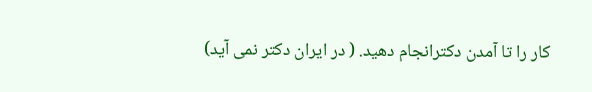کار را تا آمدن دکترانجام دهید. ( در ایران دکتر نمی آید)